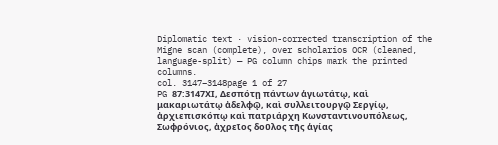Diplomatic text · vision-corrected transcription of the Migne scan (complete), over scholarios OCR (cleaned, language-split) — PG column chips mark the printed columns.
col. 3147–3148page 1 of 27
PG 87:3147ΧΙ, Δεσπότῃ πάντων ἁγιωτάτῳ, καὶ μακαριωτάτῳ ἀδελφῷ, καὶ συλλειτουργῷ Σεργίῳ, ἀρχιεπισκόπῳ καὶ πατριάρχη Κωνσταντινουπόλεως, Σωφρόνιος, ἀχρεῖος δοῦλος τῆς ἁγίας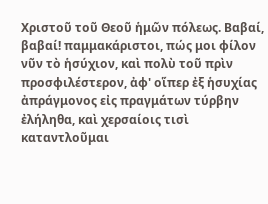Χριστοῦ τοῦ Θεοῦ ἡμῶν πόλεως. Βαβαί, βαβαί! παμμακάριστοι, πώς μοι φίλον νῦν τὸ ἡσύχιον, καὶ πολὺ τοῦ πρὶν προσφιλέστερον, ἀφ' οἵπερ ἐξ ἡσυχίας ἀπράγμονος εἰς πραγμάτων τύρβην ἐλήληθα, καὶ χερσαίοις τισὶ καταντλοῦμαι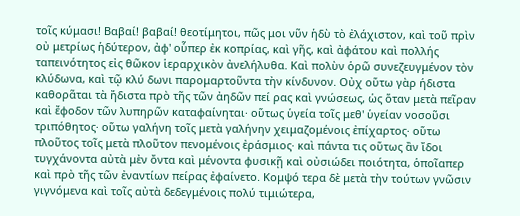τοῖς κύμασι! Βαβαί! βαβαί! θεοτίμητοι, πῶς μοι νῦν ἡδὺ τὸ ἐλάχιστον, καὶ τοῦ πρὶν οὐ μετρίως ἡδύτερον, ἀφ' οὗπερ ἐκ κοπρίας, καὶ γῆς, καὶ ἀφάτου καὶ πολλής ταπεινότητος εἰς θῶκον ἱεραρχικὸν ἀνελήλυθα. Καὶ πολὺν ὁρῶ συνεζευγμένον τὸν κλύδωνα, καὶ τῷ κλύ δωνι παρομαρτοῦντα τὴν κίνδυνον. Οὐχ οὕτω γὰρ ήδιστα καθορᾶται τὰ ἤδιστα πρὸ τῆς τῶν ἀηδῶν πεί ρας καὶ γνώσεως, ὡς ὅταν μετὰ πεῖραν καὶ ἔφοδον τῶν λυπηρῶν καταφαίνηται· οὕτως ὑγεία τοῖς μεθ' ὑγείαν νοσοῦσι τριπόθητος· οὕτω γαλήνη τοῖς μετὰ γαλήνην χειμαζομένοις ἐπίχαρτος· οὕτω πλοῦτος τοῖς μετὰ πλοῦτον πενομένοις ἐράσμιος· καὶ πάντα τις οὕτως ἂν ἴδοι τυγχάνοντα αὐτὰ μὲν ὄντα καὶ μένοντα φυσικῇ καὶ οὐσιώδει ποιότητα, ὁποῖαπερ καὶ πρὸ τῆς τῶν ἐναντίων πείρας ἐφαίνετο. Κομψό τερα δὲ μετὰ τὴν τούτων γνῶσιν γιγνόμενα καὶ τοῖς αὐτὰ δεδεγμένοις πολύ τιμιώτερα,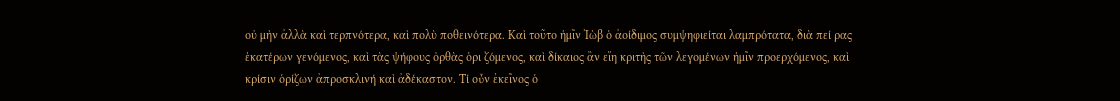οὐ μὴν ἀλλὰ καὶ τερπνότερα, καὶ πολὺ ποθεινότερα. Καὶ τοῦτο ἡμῖν Ἰὼβ ὁ ἀοίδιμος συμψηφιείται λαμπρότατα, διὰ πεί ρας ἑκατέρων γενόμενος, καὶ τὰς ψήφους ὀρθὰς ὁρι ζόμενος, καὶ δίκαιος ἂν εἴη κριτὴς τῶν λεγομένων ἡμῖν προερχόμενος, καὶ κρίσιν ὁρίζων ἀπροσκλινή καὶ ἀδέκαστον. Τί οὖν ἐκεῖνος ὁ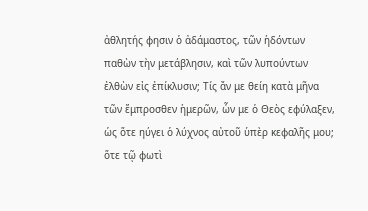ἀθλητής φησιν ὁ ἀδάμαστος, τῶν ἡδόντων παθὼν τὴν μετάβλησιν, καὶ τῶν λυπούντων ἐλθὼν εἰς ἐπίκλυσιν; Τίς ἄν με θείη κατὰ μῆνα τῶν ἔμπροσθεν ἡμερῶν, ὧν με ὁ Θεὸς εφύλαξεν, ὡς ὅτε ηύγει ὁ λύχνος αὐτοῦ ὑπὲρ κεφαλῆς μου; ὅτε τῷ φωτὶ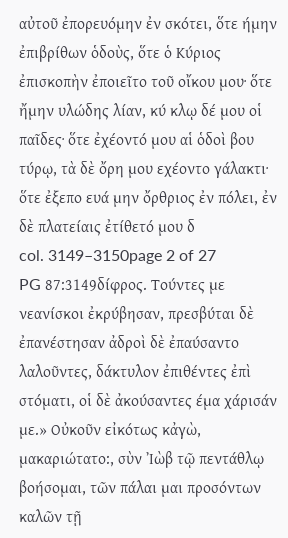αὐτοῦ ἐπορευόμην ἐν σκότει, ὅτε ήμην ἐπιβρίθων ὁδοὺς, ὅτε ὁ Κύριος ἐπισκοπὴν ἐποιεῖτο τοῦ οἴκου μου· ὅτε ἤμην υλώδης λίαν, κύ κλῳ δέ μου οἱ παῖδες· ὅτε ἐχέοντό μου αἱ ὁδοὶ βου τύρῳ, τὰ δὲ ὄρη μου εχέοντο γάλακτι· ὅτε ἐξεπο ευά μην ὄρθριος ἐν πόλει, ἐν δὲ πλατείαις ἐτίθετό μου δ
col. 3149–3150page 2 of 27
PG 87:3149δίφρος. Τούντες με νεανίσκοι ἐκρύβησαν, πρεσβύται δὲ ἐπανέστησαν ἀδροὶ δὲ ἐπαύσαντο λαλοῦντες, δάκτυλον ἐπιθέντες ἐπὶ στόματι, οἱ δὲ ἀκούσαντες έμα χάρισάν με.» Οὐκοῦν εἰκότως κἀγὼ, μακαριώτατο:, σὺν Ἰὼβ τῷ πεντάθλῳ βοήσομαι, τῶν πάλαι μαι προσόντων καλῶν τῇ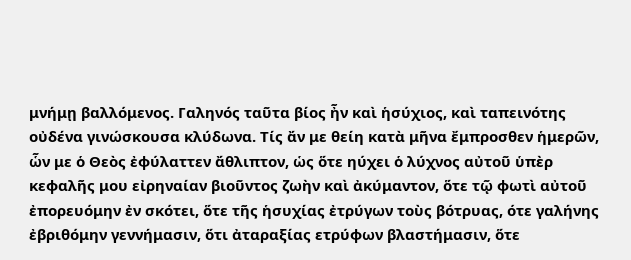μνήμῃ βαλλόμενος. Γαληνός ταῦτα βίος ἦν καὶ ἡσύχιος, καὶ ταπεινότης οὐδένα γινώσκουσα κλύδωνα. Τίς ἄν με θείη κατὰ μῆνα ἔμπροσθεν ἡμερῶν, ὧν με ὁ Θεὸς ἐφύλαττεν ἄθλιπτον, ὡς ὅτε ηύχει ὁ λύχνος αὐτοῦ ὑπὲρ κεφαλῆς μου εἰρηναίαν βιοῦντος ζωὴν καὶ ἀκύμαντον, ὅτε τῷ φωτὶ αὐτοῦ ἐπορευόμην ἐν σκότει, ὅτε τῆς ἡσυχίας ἐτρύγων τοὺς βότρυας, ότε γαλήνης ἐβριθόμην γεννήμασιν, ὅτι ἀταραξίας ετρύφων βλαστήμασιν, ὅτε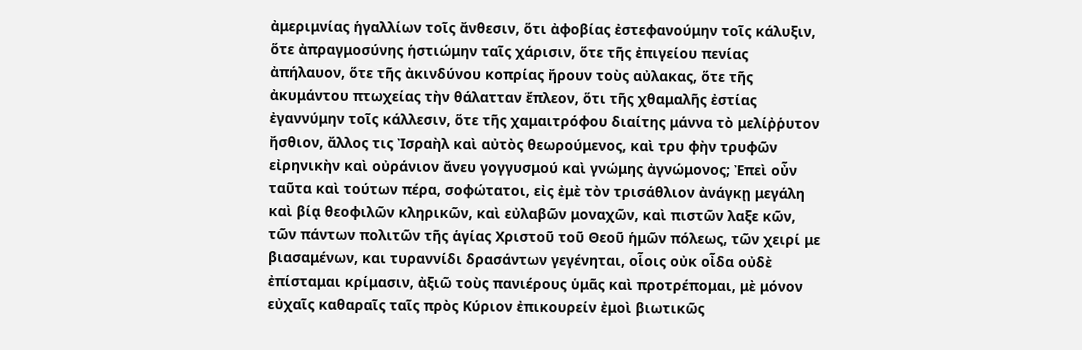ἀμεριμνίας ἡγαλλίων τοῖς ἄνθεσιν, ὅτι ἀφοβίας ἐστεφανούμην τοῖς κάλυξιν, ὅτε ἀπραγμοσύνης ἡστιώμην ταῖς χάρισιν, ὅτε τῆς ἐπιγείου πενίας ἀπήλαυον, ὅτε τῆς ἀκινδύνου κοπρίας ἤρουν τοὺς αὐλακας, ὅτε τῆς ἀκυμάντου πτωχείας τὴν θάλατταν ἔπλεον, ὅτι τῆς χθαμαλῆς ἐστίας ἐγαννύμην τοῖς κάλλεσιν, ὅτε τῆς χαμαιτρόφου διαίτης μάννα τὸ μελίῤῥυτον ἤσθιον, ἄλλος τις Ἰσραὴλ καὶ αὐτὸς θεωρούμενος, καὶ τρυ φὴν τρυφῶν εἰρηνικὴν καὶ οὐράνιον ἄνευ γογγυσμού καὶ γνώμης ἀγνώμονος; Ἐπεὶ οὖν ταῦτα καὶ τούτων πέρα, σοφώτατοι, εἰς ἐμὲ τὸν τρισάθλιον ἀνάγκῃ μεγάλη καὶ βίᾳ θεοφιλῶν κληρικῶν, καὶ εὐλαβῶν μοναχῶν, καὶ πιστῶν λαξε κῶν, τῶν πάντων πολιτῶν τῆς ἁγίας Χριστοῦ τοῦ Θεοῦ ἡμῶν πόλεως, τῶν χειρί με βιασαμένων, και τυραννίδι δρασάντων γεγένηται, οἷοις οὐκ οἶδα οὐδὲ ἐπίσταμαι κρίμασιν, ἀξιῶ τοὺς πανιέρους ὑμᾶς καὶ προτρέπομαι, μὲ μόνον εὐχαῖς καθαραῖς ταῖς πρὸς Κύριον ἐπικουρείν ἐμοὶ βιωτικῶς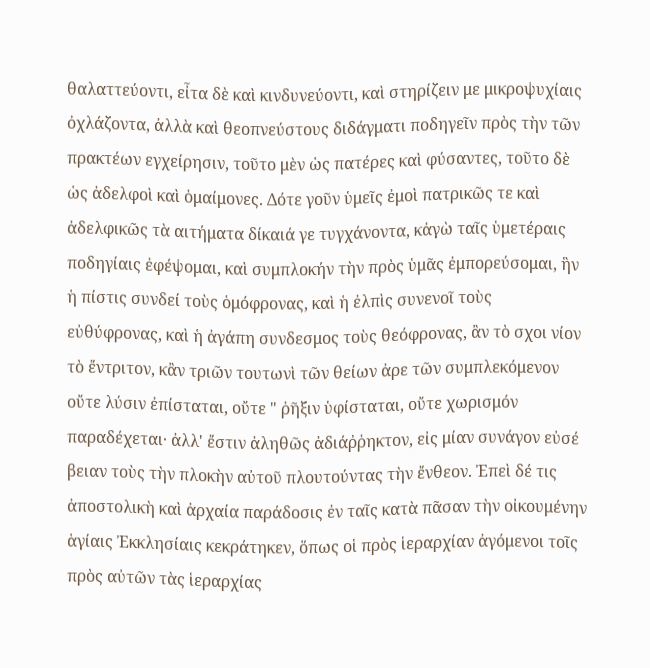θαλαττεύοντι, εἶτα δὲ καὶ κινδυνεύοντι, καὶ στηρίζειν με μικροψυχίαις ὀχλάζοντα, ἀλλὰ καὶ θεοπνεύστους διδάγματι ποδηγεῖν πρὸς τὴν τῶν πρακτέων εγχείρησιν, τοῦτο μὲν ὡς πατέρες καὶ φύσαντες, τοῦτο δὲ ὡς ἀδελφοὶ καὶ ὁμαίμονες. Δότε γοῦν ὑμεῖς ἐμοὶ πατρικῶς τε καὶ ἀδελφικῶς τὰ αιτήματα δίκαιά γε τυγχάνοντα, κἀγὼ ταῖς ὑμετέραις ποδηγίαις ἐφέψομαι, καὶ συμπλοκήν τὴν πρὸς ὑμᾶς ἐμπορεύσομαι, ἣν ἡ πίστις συνδεί τοὺς ὁμόφρονας, καὶ ἡ ἐλπὶς συνενοῖ τοὺς εὐθύφρονας, καὶ ἡ ἀγάπη συνδεσμος τοὺς θεόφρονας, ἂν τὸ σχοι νίον τὸ ἔντριτον, κἂν τριῶν τουτωνὶ τῶν θείων ἀρε τῶν συμπλεκόμενον οὔτε λύσιν ἐπίσταται, οὔτε " ῥῆξιν ὑφίσταται, οὔτε χωρισμόν παραδέχεται· ἀλλ' ἔστιν ἀληθῶς ἀδιάῤῥηκτον, εἰς μίαν συνάγον εὐσέ βειαν τοὺς τὴν πλοκὴν αὐτοῦ πλουτούντας τὴν ἔνθεον. Ἐπεὶ δέ τις ἀποστολικὴ καὶ ἀρχαία παράδοσις ἐν ταῖς κατὰ πᾶσαν τὴν οἰκουμένην ἁγίαις Ἐκκλησίαις κεκράτηκεν, ὅπως οἱ πρὸς ἱεραρχίαν ἀγόμενοι τοῖς πρὸς αὐτῶν τὰς ἱεραρχίας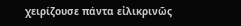χειρίζουσε πάντα εἰλικρινῶς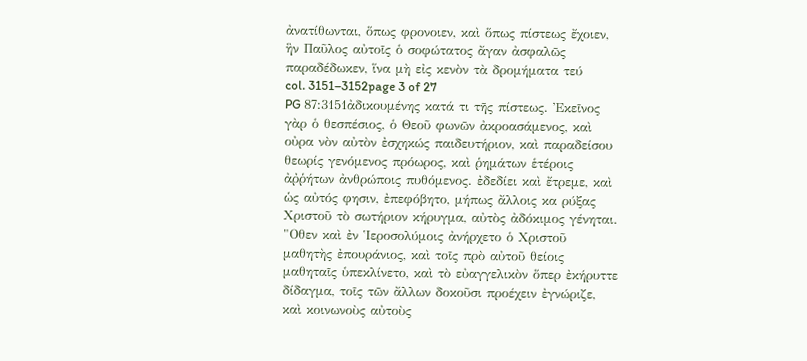ἀνατίθωνται, ὅπως φρονοιεν, καὶ ὅπως πίστεως ἔχοιεν, ἣν Παῦλος αὐτοῖς ὁ σοφώτατος ἄγαν ἀσφαλῶς παραδέδωκεν, ἵνα μὴ εἰς κενὸν τὰ δρομήματα τεύ
col. 3151–3152page 3 of 27
PG 87:3151ἀδικουμένης κατά τι τῆς πίστεως. Ἐκεῖνος γὰρ ὁ θεσπέσιος, ὁ Θεοῦ φωνῶν ἀκροασάμενος, καὶ οὐρα νὸν αὐτὸν ἐσχηκώς παιδευτήριον, καὶ παραδείσου θεωρίς γενόμενος πρόωρος, καὶ ῥημάτων ἑτέροις ἀῤῥήτων ἀνθρώποις πυθόμενος. ἐδεδίει καὶ ἔτρεμε, καὶ ὡς αὐτός φησιν, ἐπεφόβητο, μήπως ἄλλοις κα ρύξας Χριστοῦ τὸ σωτήριον κήρυγμα, αὐτὸς ἀδόκιμος γένηται. "Οθεν καὶ ἐν Ἱεροσολύμοις ἀνήρχετο ὁ Χριστοῦ μαθητὴς ἐπουράνιος, καὶ τοῖς πρὸ αὐτοῦ θείοις μαθηταῖς ὑπεκλίνετο, καὶ τὸ εὐαγγελικὸν ὅπερ ἐκήρυττε δίδαγμα, τοῖς τῶν ἄλλων δοκοῦσι προέχειν ἐγνώριζε, καὶ κοινωνοὺς αὐτοὺς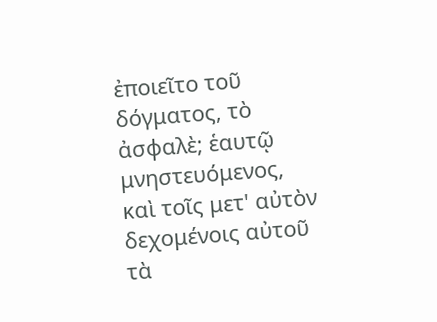ἐποιεῖτο τοῦ δόγματος, τὸ ἀσφαλὲ; ἑαυτῷ μνηστευόμενος, καὶ τοῖς μετ' αὐτὸν δεχομένοις αὐτοῦ τὰ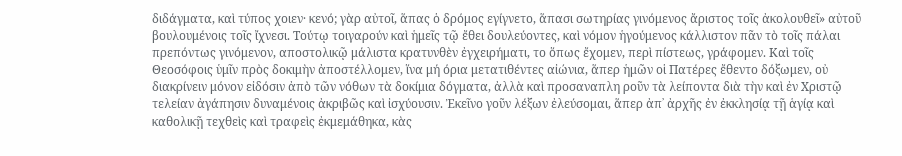διδάγματα, καὶ τύπος χοιεν· κενό; γὰρ αὐτοῖ, ἅπας ὁ δρόμος εγίγνετο, ἅπασι σωτηρίας γινόμενος ἄριστος τοῖς ἀκολουθεῖ» αὐτοῦ βουλουμένοις τοῖς ἴχνεσι. Τούτῳ τοιγαρούν καὶ ἡμεῖς τῷ ἔθει δουλεύοντες, καὶ νόμον ἡγούμενος κάλλιστον πᾶν τὸ τοῖς πάλαι πρεπόντως γινόμενον, αποστολικῷ μάλιστα κρατυνθὲν ἐγχειρήματι, το ὅπως ἔχομεν, περὶ πίστεως, γράφομεν. Καὶ τοῖς Θεοσόφοις ὑμῖν πρὸς δοκιμὴν ἀποστέλλομεν, ἵνα μή όρια μετατιθέντες αἰώνια, ἅπερ ἡμῶν οἱ Πατέρες ἔθεντο δόξωμεν, οὐ διακρίνειν μόνον εἰδόσιν ἀπὸ τῶν νόθων τὰ δοκίμια δόγματα, ἀλλὰ καὶ προσαναπλη ροῦν τὰ λείποντα διὰ τὴν καὶ ἐν Χριστῷ τελείαν ἀγάπησιν δυναμένοις ἀκριβῶς καὶ ἰσχύουσιν. Ἐκεῖνο γοῦν λέξων ἐλεύσομαι, ἅπερ ἀπ᾿ ἀρχῆς ἐν ἐκκλησίᾳ τῇ ἁγίᾳ καὶ καθολικῇ τεχθεὶς καὶ τραφεὶς ἐκμεμάθηκα, κὰς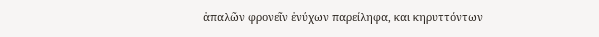ἀπαλῶν φρονεῖν ἐνύχων παρείληφα, και κηρυττόντων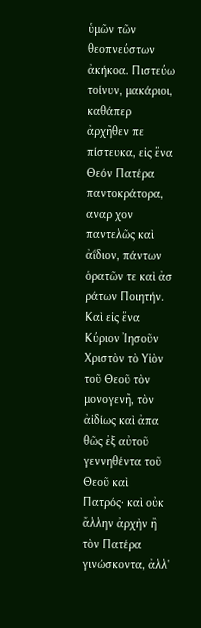ὑμῶν τῶν θεοπνεύστων ἀκήκοα. Πιστεύω τοίνυν, μακάριοι, καθάπερ ἀρχῆθεν πε πίστευκα, εἰς ἕνα Θεόν Πατέρα παντοκράτορα, αναρ χον παντελῶς καὶ ἀΐδιον, πάντων ὁρατῶν τε καὶ ἀσ ράτων Ποιητήν. Καὶ εἰς ἕνα Κύριον Ἰησοῦν Χριστὸν τὸ Υἱὸν τοῦ Θεοῦ τὸν μονογενῆ, τὸν ἀἰδίως καὶ ἀπα θῶς ἐξ αὐτοῦ γεννηθέντα τοῦ Θεοῦ καὶ Πατρός· καὶ οὐκ ἄλλην ἀρχὴν ἢ τὸν Πατέρα γινώσκοντα, ἀλλ'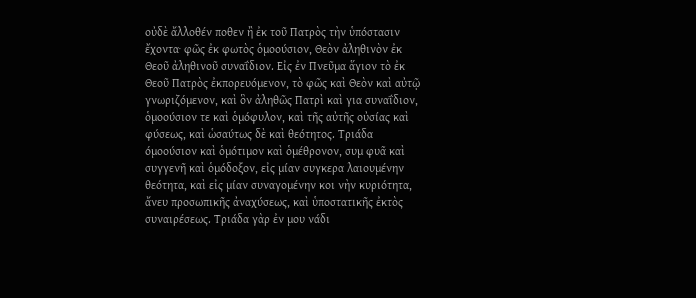οὐδὲ ἄλλοθέν ποθεν ἢ ἐκ τοῦ Πατρὸς τὴν ὑπόστασιν ἔχοντα· φῶς ἐκ φωτὸς ὁμοούσιον, Θεὸν ἀληθινὸν ἐκ Θεοῦ ἀληθινοῦ συναΐδιον. Εἰς ἐν Πνεῦμα ἅγιον τὸ ἐκ Θεοῦ Πατρὸς ἐκπορευόμενον, τὸ φῶς καὶ Θεὸν καὶ αὐτῷ γνωριζόμενον, καὶ ὃν ἀληθῶς Πατρὶ καὶ για συναΐδιον, ὁμοούσιον τε καὶ ὁμόφυλον, καὶ τῆς αὐτῆς οὐσίας καὶ φύσεως, καὶ ὡσαύτως δὲ καὶ θεότητος. Τριάδα όμοούσιον καὶ ὁμότιμον καὶ ὁμέθρονον, συμ φυᾶ καὶ συγγενῆ καὶ ὁμόδοξον, εἰς μίαν συγκερα λαιουμένην θεότητα, καὶ εἰς μίαν συναγομένην κοι νὴν κυριότητα, ἄνευ προσωπικῆς ἀναχύσεως, καὶ ὑποστατικῆς ἐκτὸς συναιρέσεως. Τριάδα γὰρ ἐν μου νάδι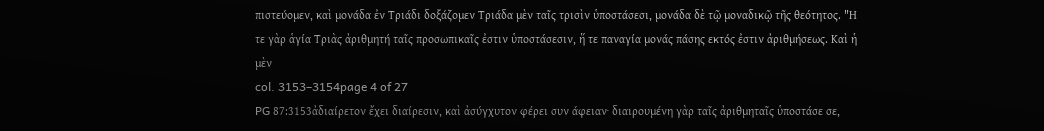πιστεύομεν, καὶ μονάδα ἐν Τριάδι δοξάζομεν Τριάδα μὲν ταῖς τρισὶν ὑποστάσεσι, μονάδα δὲ τῷ μοναδικῷ τῆς θεότητος. "Η τε γὰρ ἁγία Τριὰς ἀριθμητή ταῖς προσωπικαῖς ἐστιν ὑποστάσεσιν, ἥ τε παναγία μονάς πάσης εκτός ἐστιν ἀριθμήσεως. Καὶ ἡ μὲν
col. 3153–3154page 4 of 27
PG 87:3153ἀδιαίρετον ἔχει διαίρεσιν, καὶ ἀσύγχυτον φέρει συν άφειαν· διαιρουμένη γὰρ ταῖς ἀριθμηταῖς ὑποστάσε σε,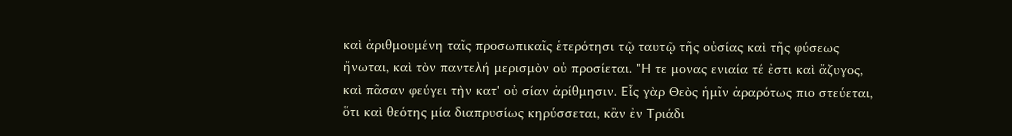καὶ ἀριθμουμένη ταῖς προσωπικαῖς ἑτερότησι τῷ ταυτῷ τῆς οὐσίας καὶ τῆς φύσεως ἤνωται, καὶ τὸν παντελή μερισμὸν οὐ προσίεται. "Η τε μονας ενιαία τέ ἐστι καὶ ἄζυγος, καὶ πᾶσαν φεύγει τὴν κατ' οὐ σίαν ἀρίθμησιν. Εἷς γὰρ Θεὸς ἡμῖν ἀραρότως πιο στεύεται, ὅτι καὶ θεότης μία διαπρυσίως κηρύσσεται, κἂν ἐν Τριάδι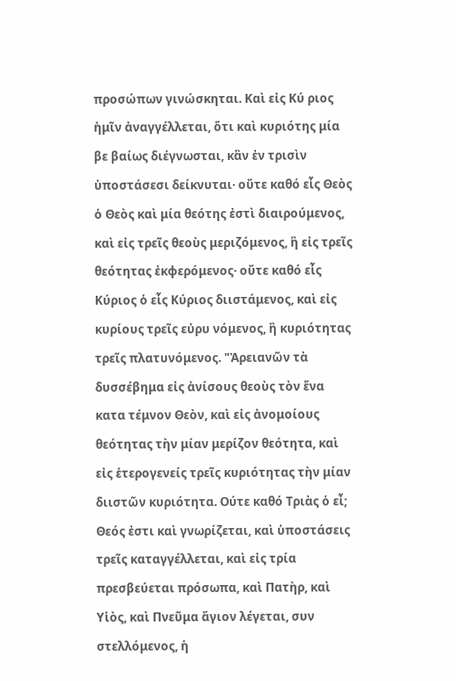προσώπων γινώσκηται. Καὶ εἰς Κύ ριος ἡμῖν ἀναγγέλλεται, ὅτι καὶ κυριότης μία βε βαίως διέγνωσται, κἂν ἐν τρισὶν ὑποστάσεσι δείκνυται· οὔτε καθό εἷς Θεὸς ὁ Θεὸς καὶ μία θεότης ἐστὶ διαιρούμενος, καὶ εἰς τρεῖς θεοὺς μεριζόμενος, ἢ εἰς τρεῖς θεότητας ἐκφερόμενος· οὔτε καθό εἷς Κύριος ὁ εἷς Κύριος διιστάμενος, καὶ εἰς κυρίους τρεῖς εὐρυ νόμενος, ἢ κυριότητας τρεῖς πλατυνόμενος. "Ἀρειανῶν τὰ δυσσέβημα εἰς ἀνίσους θεοὺς τὸν ἕνα κατα τέμνον Θεὸν, καὶ εἰς ἀνομοίους θεότητας τὴν μίαν μερίζον θεότητα, καὶ εἰς ἑτερογενείς τρεῖς κυριότητας τὴν μίαν διιστῶν κυριότητα. Ούτε καθό Τριὰς ὁ εἶ; Θεός ἐστι καὶ γνωρίζεται, καὶ ὑποστάσεις τρεῖς καταγγέλλεται, καὶ εἰς τρία πρεσβεύεται πρόσωπα, καὶ Πατὴρ, καὶ Υἱὸς, καὶ Πνεῦμα ἅγιον λέγεται, συν στελλόμενος, ἡ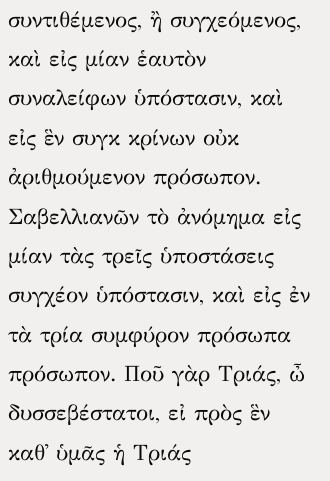συντιθέμενος, ἢ συγχεόμενος, καὶ εἰς μίαν ἑαυτὸν συναλείφων ὑπόστασιν, καὶ εἰς ἓν συγκ κρίνων οὐκ ἀριθμούμενον πρόσωπον. Σαβελλιανῶν τὸ ἀνόμημα εἰς μίαν τὰς τρεῖς ὑποστάσεις συγχέον ὑπόστασιν, καὶ εἰς ἐν τὰ τρία συμφύρον πρόσωπα πρόσωπον. Ποῦ γὰρ Τριάς, ὦ δυσσεβέστατοι, εἰ πρὸς ἓν καθ᾽ ὑμᾶς ἡ Τριάς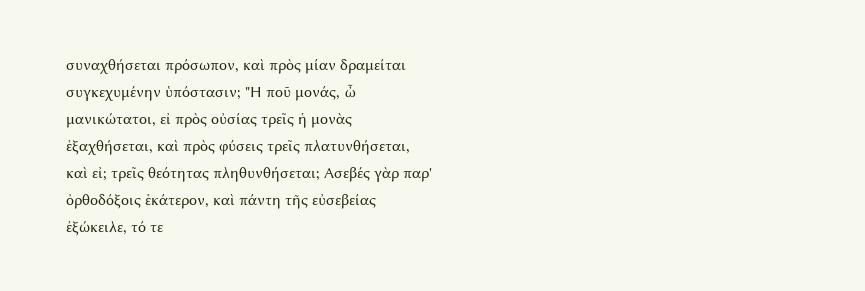συναχθήσεται πρόσωπον, καὶ πρὸς μίαν δραμείται συγκεχυμένην ὑπόστασιν; "Η ποῦ μονάς, ὦ μανικώτατοι, εἰ πρὸς οὐσίας τρεῖς ἡ μονὰς ἐξαχθήσεται, καὶ πρὸς φύσεις τρεῖς πλατυνθήσεται, καὶ εἰ; τρεῖς θεότητας πληθυνθήσεται; Ασεβές γὰρ παρ' ὀρθοδόξοις ἑκάτερον, καὶ πάντη τῆς εὐσεβείας ἐξώκειλε, τό τε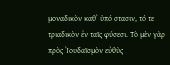μοναδικὸν καθ᾽ ὑπό στασιν, τό τε τριαδικὸν ἐν ταῖς φύσεσι. Τὸ μὲν γὰρ πρὸς Ἰουδαϊσμὸν εὐθὺς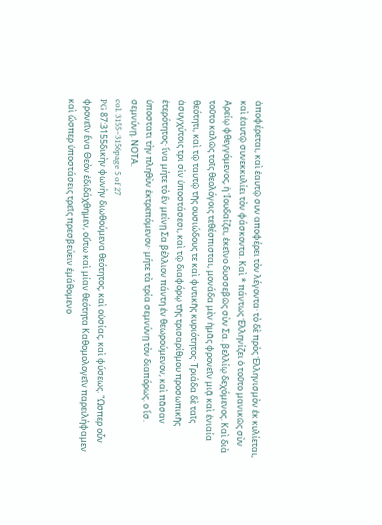ἀποφέρεται, καὶ ἑαυτῷ συν αποφέρει τὸν λέγοντα· τὸ δὲ πρὸς Ἑλληνισμὸν ἐκ κυλίεται, καὶ ἑαυτῷ συνεκκυλίει τὸν φάσκοντα. Καὶ * πάντως Ἑλληνίζει ὁ τοῦτο μανικῶς σὺν Αρείῳ φθεγγόμενος, ἡ Ἰουδαΐζει, ἐκεῖνο δυσσεβῶς σὺν Σα. βελλίῳ δεχόμενος. Καὶ διὰ τοῦτο καλῶς τοῖς θεολόγοις τεθέσπισται, μονάδα μὲν ἡμᾶς φρονεῖν μιᾷ καὶ ἑνιαία θεότητι, καὶ τῷ ταυτῷ τῆς ουσιώδους τε καὶ φυτικῆς κυριότητος· Τριάδα δὲ ταῖς ἀσυγχύτοις τρι σὶν ὑποστάσεσι, καὶ τῷ διαφόρῳ τῆς τρισαρίθμου προσωπικῆς ἑτερότητος· ἵνα μήτε τὸ ἓν μείνῃ Σα βέλλιον πάντη ἐν θεωρούμενον, καὶ πᾶσαν ὑποστατι τὴν πληθὺν ἐκτρεπόμενον· μήτε τὰ τρία σεμνύνῃ τὸν διαπόρως. ο ἴσ. σεμνύνῃ. ΝΟΤΑ.
col. 3155–3156page 5 of 27
PG 87:3155δικὴν φωνὴν διωθούμενα θεότητος, καὶ οὐσίας, καὶ φύσεως. "Ωσπερ οὖν φρονεῖν ἕνα Θεὸν ἐδιδάχθημεν, οὕτω καὶ μίαν θεότητα Καθομολογεῖν παρειλήφαμεν καὶ ὥσπερ ὑποστάσεις τρεῖς πρεσβεύειν ἐμάθομενο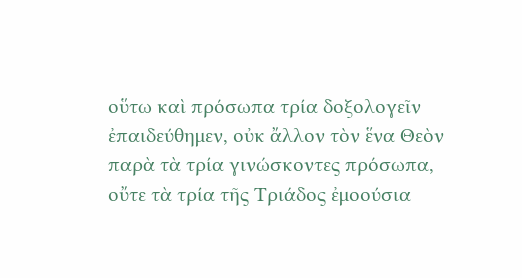οὕτω καὶ πρόσωπα τρία δοξολογεῖν ἐπαιδεύθημεν, οὐκ ἄλλον τὸν ἕνα Θεὸν παρὰ τὰ τρία γινώσκοντες πρόσωπα, οὔτε τὰ τρία τῆς Τριάδος ἐμοούσια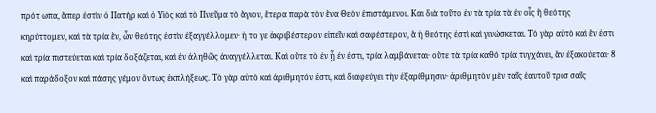πρότ ωπα, ἅπερ ἐστὶν ὁ Πατήρ καὶ ὁ Υἱὸς καὶ τὸ Πνεῦμα τὸ ἅγιον, ἕτερα παρὰ τὸν ἕνα Θεὸν ἐπιστάμενοι. Και διὰ τοῦτο ἐν τὰ τρία τὰ ἐν οἷς ἢ θεότης κηρύττομεν, καὶ τὰ τρία ἕν, ὧν θεότης ἐστὶν ἐξαγγέλλομεν· ἡ το γε ἀκριβέστερον εἰπεῖν καὶ σαφέστερον, ἃ ἡ θεότης ἐστὶ καὶ γινώσκεται. Τὸ γὰρ αὐτὸ καὶ ἓν ἐστι καὶ τρία πιστεύεται καὶ τρία δοξάζεται, καὶ ἐν ἀληθῶς ἀναγγέλλεται. Καὶ οὔτε τὸ ἐν ᾗ ἐν ἐστι, τρία λαμβάνεται· οὔτε τὰ τρία καθό τρία τυγχάνει, ἂν ἐξακούεται· 8 καὶ παράδοξον καὶ πάσης γέμον ὄντως ἐκπλήξεως. Τὸ γὰρ αὐτὸ καὶ ἀριθμητόν ἐστι, καὶ διαφεύγει τὴν ἐξαρίθμησιν· ἀριθμητὸν μὲν ταῖς ἑαυτοῦ τρισ σαῖς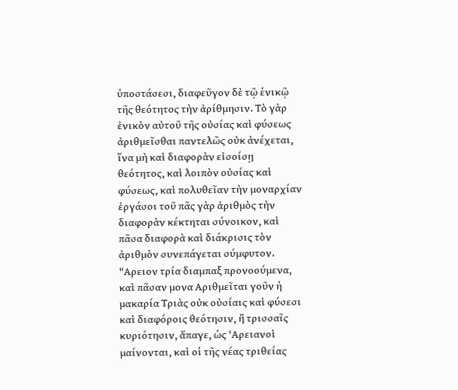ὑποστάσεσι, διαφεῦγον δὲ τῷ ἑνικῷ τῆς θεότητος τὴν ἀρίθμησιν. Τὸ γὰρ ἐνικὸν αὐτοῦ τῆς οὐσίας καὶ φύσεως ἀριθμεῖσθαι παντελῶς οὐκ ἀνέχεται, ἵνα μὴ καὶ διαφορὰν εἰσοίσῃ θεότητος, καὶ λοιπὸν οὐσίας καὶ φύσεως, καὶ πολυθεῖαν τὴν μοναρχίαν ἐργάσοι τοῦ πᾶς γὰρ ἀριθμὸς τὴν διαφορὰν κέκτηται σύνοικον, καὶ πᾶσα διαφορὰ καὶ διάκρισις τὸν ἀριθμὸν συνεπάγεται σύμφυτον. "Αρειον τρία διαμπαξ προνοούμενα, καὶ πᾶσαν μονα Αριθμεῖται γοῦν ἡ μακαρία Τριὰς οὐκ οὐσίαις καὶ φύσεσι καὶ διαφόροις θεότησιν, ἢ τρισσαῖς κυριότησιν, ἄπαγε, ὡς 'Αρειανοὶ μαίνονται, καὶ οἱ τῆς νέας τριθείας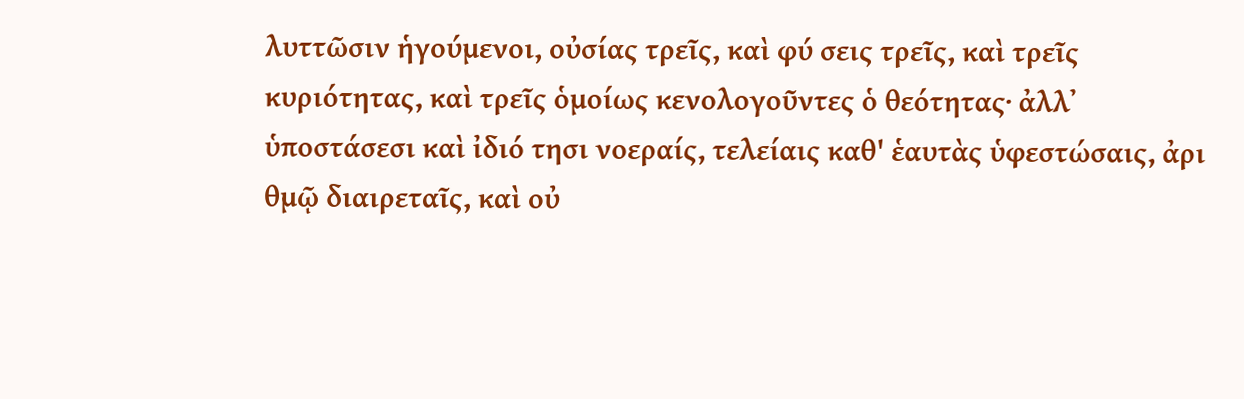λυττῶσιν ἡγούμενοι, οὐσίας τρεῖς, καὶ φύ σεις τρεῖς, καὶ τρεῖς κυριότητας, καὶ τρεῖς ὁμοίως κενολογοῦντες ὁ θεότητας· ἀλλ᾽ ὑποστάσεσι καὶ ἰδιό τησι νοεραίς, τελείαις καθ' ἑαυτὰς ὑφεστώσαις, ἀρι θμῷ διαιρεταῖς, καὶ οὐ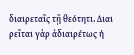διαιρεταῖς τῇ θεότητι. Διαι ρεῖται γὰρ ἀδιαιρέτως ἡ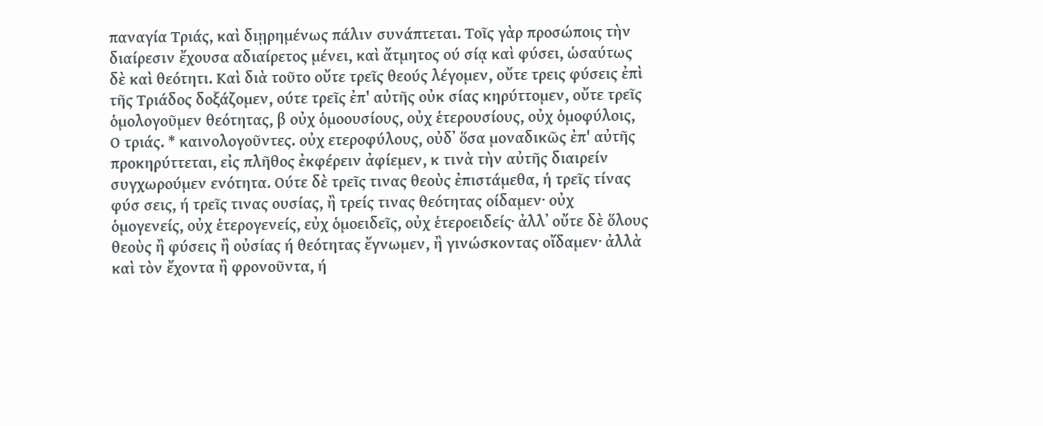παναγία Τριάς, καὶ διῃρημένως πάλιν συνάπτεται. Τοῖς γὰρ προσώποις τὴν διαίρεσιν ἔχουσα αδιαίρετος μένει, καὶ ἄτμητος ού σίᾳ καὶ φύσει, ὡσαύτως δὲ καὶ θεότητι. Καὶ διὰ τοῦτο οὔτε τρεῖς θεούς λέγομεν, οὔτε τρεις φύσεις ἐπὶ τῆς Τριάδος δοξάζομεν, ούτε τρεῖς ἐπ' αὐτῆς οὐκ σίας κηρύττομεν, οὔτε τρεῖς ὁμολογοῦμεν θεότητας, β οὐχ ὁμοουσίους, οὐχ ἑτερουσίους, οὐχ ὁμοφύλοις, Ο τριάς. * καινολογοῦντες. οὐχ ετεροφύλους, οὐδ᾽ ὅσα μοναδικῶς ἐπ' αὐτῆς προκηρύττεται, εἰς πλῆθος ἐκφέρειν ἀφίεμεν, κ τινὰ τὴν αὐτῆς διαιρείν συγχωρούμεν ενότητα. Ούτε δὲ τρεῖς τινας θεοὺς ἐπιστάμεθα, ἡ τρεῖς τίνας φύσ σεις, ή τρεῖς τινας ουσίας, ἢ τρείς τινας θεότητας οίδαμεν· οὐχ ὁμογενείς, οὐχ ἑτερογενείς, εὐχ ὁμοειδεῖς, οὐχ ἑτεροειδείς· ἀλλ᾽ οὔτε δὲ ὅλους θεοὺς ἢ φύσεις ἢ οὐσίας ή θεότητας ἔγνωμεν, ἢ γινώσκοντας οἴδαμεν· ἀλλὰ καὶ τὸν ἔχοντα ἢ φρονοῦντα, ή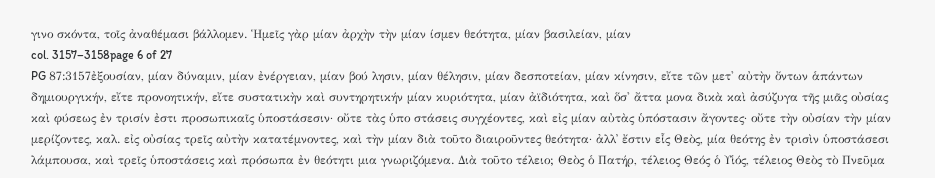γινο σκόντα, τοῖς ἀναθέμασι βάλλομεν. Ἡμεῖς γὰρ μίαν ἀρχὴν τὴν μίαν ίσμεν θεότητα, μίαν βασιλείαν, μίαν
col. 3157–3158page 6 of 27
PG 87:3157ἐξουσίαν, μίαν δύναμιν, μίαν ἐνέργειαν, μίαν βού λησιν, μίαν θέλησιν, μίαν δεσποτείαν, μίαν κίνησιν, εἴτε τῶν μετ' αὐτὴν ὄντων ἁπάντων δημιουργικήν, εἴτε προνοητικήν, εἴτε συστατικὴν καὶ συντηρητικήν μίαν κυριότητα, μίαν ἀϊδιότητα, καὶ ὅσ' ἄττα μονα δικὰ καὶ ἀσύζυγα τῆς μιᾶς οὐσίας καὶ φύσεως ἐν τρισίν ἐστι προσωπικαῖς ὑποστάσεσιν· οὔτε τὰς ὑπο στάσεις συγχέοντες, καὶ εἰς μίαν αὐτὰς ὑπόστασιν ἄγοντες· οὔτε τὴν οὐσίαν τὴν μίαν μερίζοντες, καλ. εἰς οὐσίας τρεῖς αὐτὴν κατατέμνοντες, καὶ τὴν μίαν διὰ τοῦτο διαιροῦντες θεότητα· ἀλλ᾽ ἔστιν εἷς Θεὸς, μία θεότης ἐν τρισὶν ὑποστάσεσι λάμπουσα, καὶ τρεῖς ὑποστάσεις καὶ πρόσωπα ἐν θεότητι μια γνωριζόμενα. Διὰ τοῦτο τέλειο; Θεὸς ὁ Πατήρ, τέλειος Θεός ὁ Υἱός, τέλειος Θεὸς τὸ Πνεῦμα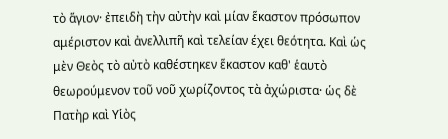τὸ ἅγιον· ἐπειδὴ τὴν αὐτὴν καὶ μίαν ἕκαστον πρόσωπον αμέριστον καὶ ἀνελλιπῆ καὶ τελείαν έχει θεότητα. Καὶ ὡς μὲν Θεὸς τὸ αὐτὸ καθέστηκεν ἕκαστον καθ' ἑαυτὸ θεωρούμενον τοῦ νοῦ χωρίζοντος τὰ ἀχώριστα· ὡς δὲ Πατὴρ καὶ Υἱὸς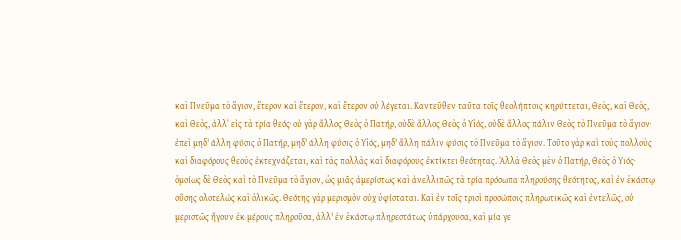καὶ Πνεῦμα τὸ ἅγιον, ἕτερον καὶ ἕτερον, καὶ ἕτερον οὐ λέγεται. Καντεῦθεν ταῦτα τοῖς θεολήπτοις κηρύττεται, Θεὸς, καὶ Θεὸς, καὶ Θεὸς, ἀλλ᾽ εἰς τὰ τρία θεός· οὐ γὰρ ἄλλος Θεὸς ὁ Πατήρ, οὐδὲ ἄλλος Θεὸς ὁ Υἱός, οὐδὲ ἄλλος πάλιν Θεὸς τὸ Πνεῦμα τὸ ἅγιον· ἐπεὶ μηδ' άλλη φύσις ὁ Πατήρ, μηδ' άλλη φύσις ὁ Υἱός, μηδ' ἄλλη πάλιν φύσις τὸ Πνεῦμα τὸ ἅγιον. Τοῦτο γὰρ καὶ τοὺς πολλοὺς καὶ διαφόρους θεοὺς ἐκτεχνάζεται, καὶ τὰς πολλὰς καὶ διαφόρους ἐκτίκτει θεότητας. Ἀλλὰ Θεὸς μὲν ὁ Πατήρ, Θεὸς ὁ Υιός· ὁμοίως δὲ Θεὸς καὶ τὸ Πνεῦμα τὸ ἅγιον, ὡς μιᾶς ἀμερίστως καὶ ἀνελλιπῶς τὰ τρία πρόσωπα πληρούσης θεότητος, καὶ ἐν ἑκάστῳ οὔσης ολοτελώς καὶ ὁλικῶς. Θεότης γὰρ μερισμὸν οὐχ ὑφίσταται. Καὶ ἐν τοῖς τρισὶ προσώποις πληρωτικῶς καὶ ἐντελῶς, οὐ μεριστῶς ἤγουν ἐκ μέρους πληροῦσα, ἀλλ' ἐν ἑκάστῳ πληρεστάτως ὑπάρχουσα, καὶ μία γε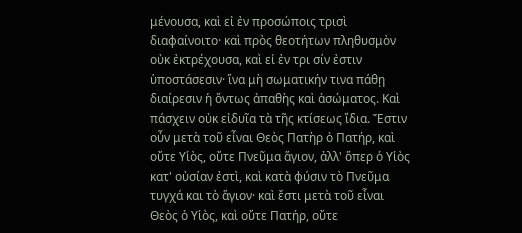μένουσα, καὶ εἰ ἐν προσώποις τρισὶ διαφαίνοιτο· καὶ πρὸς θεοτήτων πληθυσμὸν οὐκ ἐκτρέχουσα, καὶ εἰ ἐν τρι σίν ἐστιν ὑποστάσεσιν· ἵνα μὴ σωματικήν τινα πάθῃ διαίρεσιν ἡ ὄντως ἀπαθὴς καὶ ἀσώματος. Καὶ πάσχειν οὐκ εἰδυῖα τὰ τῆς κτίσεως ἴδια. Ἔστιν οὖν μετὰ τοῦ εἶναι Θεὸς Πατὴρ ὁ Πατήρ, καὶ οὔτε Υἱὸς, οὔτε Πνεῦμα ἅγιον, ἀλλ' ὅπερ ὁ Υἱὸς κατ' οὐσίαν ἐστὶ, καὶ κατὰ φύσιν τὸ Πνεῦμα τυγχά και τὸ ἅγιον· καὶ ἔστι μετὰ τοῦ εἶναι Θεὸς ὁ Υἱὸς, καὶ οὔτε Πατήρ, οὔτε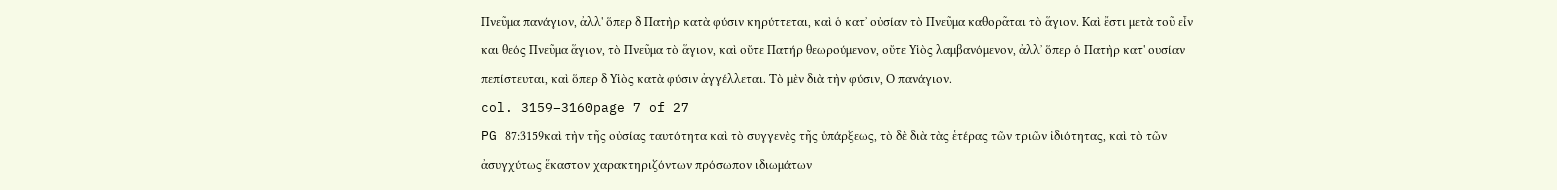Πνεῦμα πανάγιον, ἀλλ' ὅπερ δ Πατὴρ κατὰ φύσιν κηρύττεται, καὶ ὁ κατ᾽ οὐσίαν τὸ Πνεῦμα καθορᾶται τὸ ἅγιον. Καὶ ἔστι μετὰ τοῦ εἶν και θεός Πνεῦμα ἅγιον, τὸ Πνεῦμα τὸ ἅγιον, καὶ οὔτε Πατήρ θεωρούμενον, οὔτε Υἱὸς λαμβανόμενον, ἀλλ᾽ ὅπερ ὁ Πατὴρ κατ' ουσίαν πεπίστευται, καὶ ὅπερ δ Υἱὸς κατὰ φύσιν ἀγγέλλεται. Τὸ μὲν διὰ τὴν φύσιν, Ο πανάγιον.
col. 3159–3160page 7 of 27
PG 87:3159καὶ τὴν τῆς οὐσίας ταυτότητα καὶ τὸ συγγενὲς τῆς ὑπάρξεως, τὸ δὲ διὰ τὰς ἑτέρας τῶν τριῶν ἰδιότητας, καὶ τὸ τῶν ἀσυγχύτως ἕκαστον χαρακτηριζόντων πρόσωπον ιδιωμάτων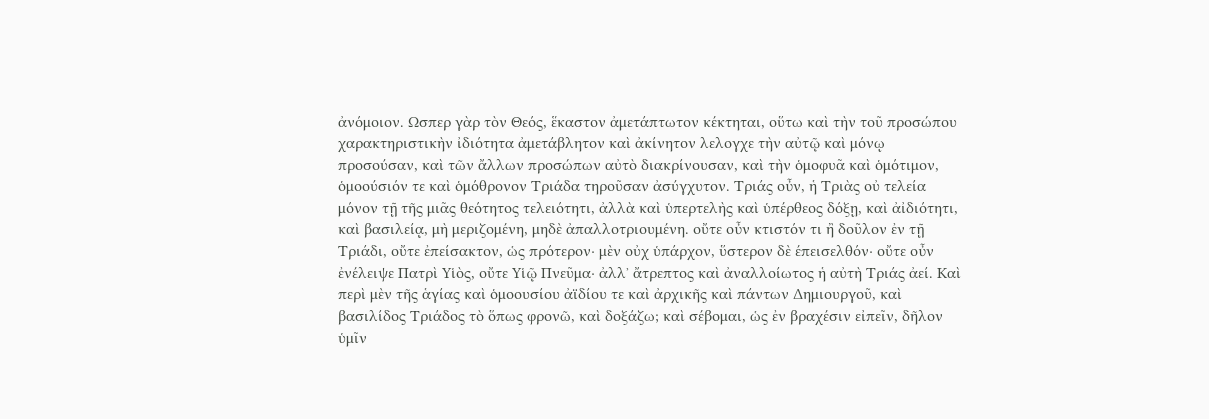ἀνόμοιον. Ωσπερ γὰρ τὸν Θεός, ἕκαστον ἀμετάπτωτον κέκτηται, οὕτω καὶ τὴν τοῦ προσώπου χαρακτηριστικὴν ἰδιότητα ἀμετάβλητον καὶ ἀκίνητον λελογχε τὴν αὐτῷ καὶ μόνῳ προσούσαν, καὶ τῶν ἄλλων προσώπων αὐτὸ διακρίνουσαν, καὶ τὴν ὁμοφυᾶ καὶ ὁμότιμον, ὁμοούσιόν τε καὶ ὁμόθρονον Τριάδα τηροῦσαν ἀσύγχυτον. Τριάς οὖν, ἡ Τριὰς οὐ τελεία μόνον τῇ τῆς μιᾶς θεότητος τελειότητι, ἀλλὰ καὶ ὑπερτελὴς καὶ ὑπέρθεος δόξῃ, καὶ ἀἰδιότητι, καὶ βασιλείᾳ, μὴ μεριζομένη, μηδὲ ἀπαλλοτριουμένη. οὔτε οὖν κτιστόν τι ἢ δοῦλον ἐν τῇ Τριάδι, οὔτε ἐπείσακτον, ὡς πρότερον· μὲν οὐχ ὑπάρχον, ὕστερον δὲ έπεισελθόν· οὔτε οὖν ἐνέλειψε Πατρὶ Υἱὸς, οὔτε Υἱῷ Πνεῦμα· ἀλλ᾽ ἄτρεπτος καὶ ἀναλλοίωτος ἡ αὐτὴ Τριάς ἀεί. Καὶ περὶ μὲν τῆς ἁγίας καὶ ὁμοουσίου ἀϊδίου τε καὶ ἀρχικῆς καὶ πάντων Δημιουργοῦ, καὶ βασιλίδος Τριάδος τὸ ὅπως φρονῶ, καὶ δοξάζω; καὶ σέβομαι, ὡς ἐν βραχέσιν εἰπεῖν, δῆλον ὑμῖν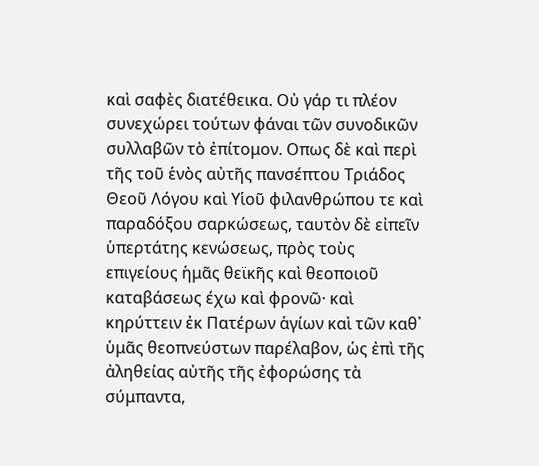καὶ σαφὲς διατέθεικα. Οὐ γάρ τι πλέον συνεχώρει τούτων φάναι τῶν συνοδικῶν συλλαβῶν τὸ ἐπίτομον. Οπως δὲ καὶ περὶ τῆς τοῦ ἑνὸς αὐτῆς πανσέπτου Τριάδος Θεοῦ Λόγου καὶ Υἱοῦ φιλανθρώπου τε καὶ παραδόξου σαρκώσεως, ταυτὸν δὲ εἰπεῖν ὑπερτάτης κενώσεως, πρὸς τοὺς επιγείους ἡμᾶς θεϊκῆς καὶ θεοποιοῦ καταβάσεως έχω καὶ φρονῶ· καὶ κηρύττειν ἐκ Πατέρων ἁγίων καὶ τῶν καθ᾽ ὑμᾶς θεοπνεύστων παρέλαβον, ὡς ἐπὶ τῆς ἀληθείας αὐτῆς τῆς ἐφορώσης τὰ σύμπαντα,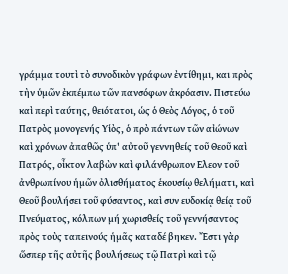γράμμα τουτὶ τὸ συνοδικὸν γράφων ἐντίθημι, και πρὸς τὴν ὑμῶν ἐκπέμπω τῶν πανσόφων ἀκρόασιν. Πιστεύω καὶ περὶ ταύτης, θειότατοι, ὡς ὁ Θεὸς Λόγος, ὁ τοῦ Πατρὸς μονογενής Υἱὸς, ὁ πρὸ πάντων τῶν αἰώνων καὶ χρόνων ἀπαθῶς ὑπ' αὐτοῦ γεννηθείς τοῦ Θεοῦ καὶ Πατρός, οἶκτον λαβὼν καὶ φιλάνθρωπον Ελεον τοῦ ἀνθρωπίνου ἡμῶν ὀλισθήματος ἑκουσίῳ θελήματι, καὶ Θεοῦ βουλήσει τοῦ φύσαντος, καὶ συν ευδοκίᾳ θείᾳ τοῦ Πνεύματος, κόλπων μή χωρισθείς τοῦ γεννήσαντος πρὸς τοὺς ταπεινούς ἡμᾶς καταδέ βηκεν. Ἔστι γὰρ ὥσπερ τῆς αὐτῆς βουλήσεως τῷ Πατρὶ καὶ τῷ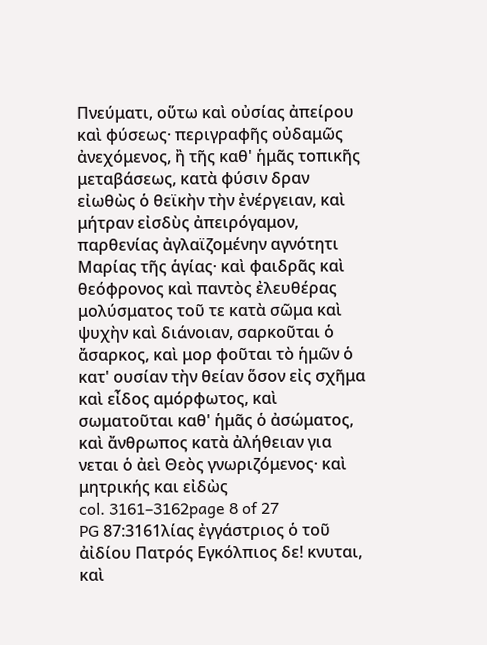Πνεύματι, οὕτω καὶ οὐσίας ἀπείρου καὶ φύσεως· περιγραφῆς οὐδαμῶς ἀνεχόμενος, ἢ τῆς καθ' ἡμᾶς τοπικῆς μεταβάσεως, κατὰ φύσιν δραν εἰωθὼς ὁ θεϊκὴν τὴν ἐνέργειαν, καὶ μήτραν εἰσδὺς ἀπειρόγαμον, παρθενίας ἀγλαϊζομένην αγνότητι Μαρίας τῆς ἁγίας· καὶ φαιδρᾶς καὶ θεόφρονος καὶ παντὸς ἐλευθέρας μολύσματος τοῦ τε κατὰ σῶμα καὶ ψυχὴν καὶ διάνοιαν, σαρκοῦται ὁ ἄσαρκος, καὶ μορ φοῦται τὸ ἡμῶν ὁ κατ' ουσίαν τὴν θείαν ὅσον εἰς σχῆμα καὶ εἶδος αμόρφωτος, καὶ σωματοῦται καθ' ἡμᾶς ὁ ἀσώματος, καὶ ἄνθρωπος κατὰ ἀλήθειαν για νεται ὁ ἀεὶ Θεὸς γνωριζόμενος· καὶ μητρικής και εἰδὼς
col. 3161–3162page 8 of 27
PG 87:3161λίας ἐγγάστριος ὁ τοῦ ἀἰδίου Πατρός Εγκόλπιος δε! κνυται, καὶ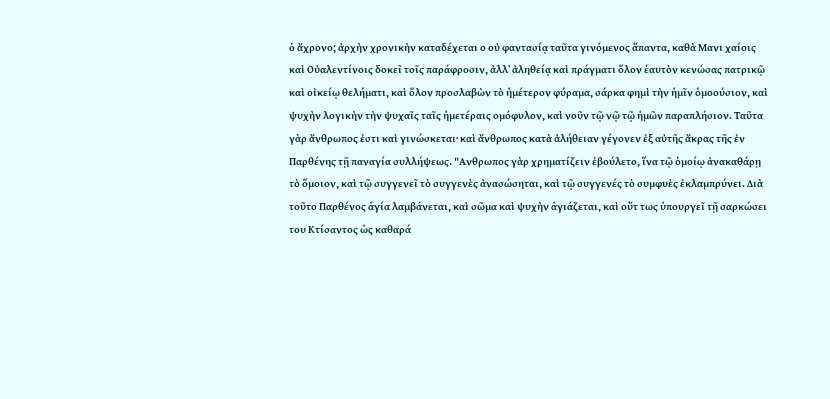ὁ ἄχρονο; ἀρχὴν χρονικὴν καταδέχεται ο οὐ φαντασίᾳ ταῦτα γινόμενος ἅπαντα, καθὰ Μανι χαίοις καὶ Οὐαλεντίνοις δοκεῖ τοῖς παράφροσιν, ἀλλ᾽ ἀληθείᾳ καὶ πράγματι ὅλον ἑαυτὸν κενώσας πατρικῷ καὶ οἰκείῳ θελήματι, καὶ ὅλον προσλαβὼν τὸ ἡμέτερον φύραμα, σάρκα φημὶ τὴν ἡμῖν ὁμοούσιον, καὶ ψυχὴν λογικὴν τὴν ψυχαῖς ταῖς ἡμετέραις ομόφυλον, καὶ νοῦν τῷ νῷ τῷ ἡμῶν παραπλήσιον. Ταῦτα γὰρ ἄνθρωπος ἐστι καὶ γινώσκεται· καὶ ἄνθρωπος κατὰ ἀλήθειαν γέγονεν ἐξ αὐτῆς ἄκρας τῆς ἐν Παρθένης τῇ παναγία συλλήψεως. "Ανθρωπος γὰρ χρηματίζειν ἐβούλετο, ἵνα τῷ ὁμοίῳ ἀνακαθάρῃ τὸ ὅμοιον, καὶ τῷ συγγενεῖ τὸ συγγενὲς ἀνασώσηται, καὶ τῷ συγγενές τὸ συμφυὲς ἐκλαμπρύνει. Διὰ τοῦτο Παρθένος ἁγία λαμβάνεται, καὶ σῶμα καὶ ψυχὴν ἁγιάζεται, καὶ οὕτ τως ὑπουργεῖ τῇ σαρκώσει του Κτίσαντος ὡς καθαρά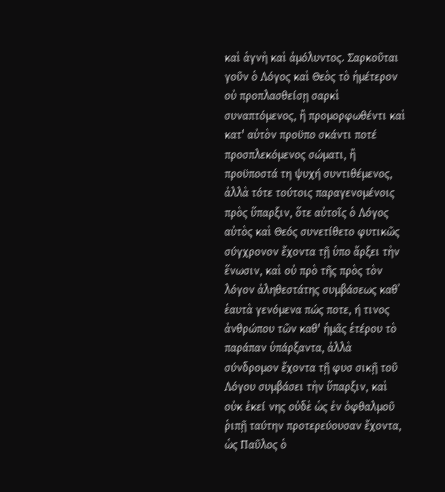καὶ ἁγνὴ καὶ ἀμόλυντος. Σαρκοῦται γοῦν ὁ Λόγος καὶ Θεὸς τὸ ἡμέτερον οὐ προπλασθείσῃ σαρκὶ συναπτόμενος, ἢ προμορφωθέντι καὶ κατ' αὐτὸν προϋπο σκάντι ποτέ προσπλεκόμενος σώματι, ἢ προϋποστά τη ψυχή συντιθέμενος, ἀλλὰ τότε τούτοις παραγενομένοις πρὸς ὕπαρξιν, ὅτε αὐτοῖς ὁ Λόγος αὐτὸς καὶ Θεός συνετίθετο φυτικῶς σύγχρονον ἔχοντα τῇ ὑπο ἄρξει τὴν ἕνωσιν, καὶ οὐ πρὸ τῆς πρὸς τὸν λόγον ἀληθεστάτης συμβάσεως καθ᾿ ἑαυτὰ γενόμενα πώς ποτε, ή τινος ἀνθρώπου τῶν καθ' ἡμᾶς ἑτέρου τὸ παράπαν ὑπάρξαντα, ἀλλὰ σύνδρομον ἔχοντα τῇ φυσ σικῇ τοῦ Λόγου συμβάσει τὴν ὕπαρξιν, καὶ οὐκ ἐκεί νης οὐδὲ ὡς ἐν ὀφθαλμοῦ ῥιπῇ ταύτην προτερεύουσαν ἔχοντα, ὡς Παῦλος ὁ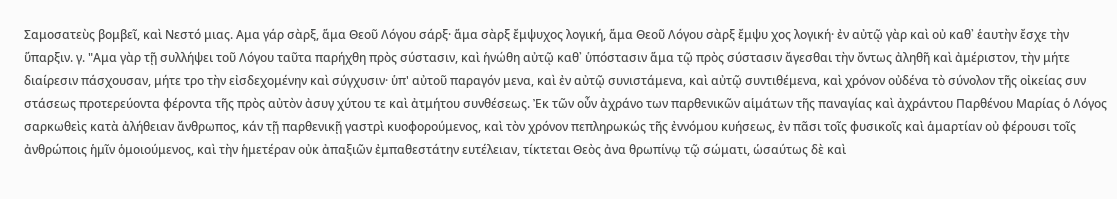Σαμοσατεὺς βομβεῖ, καὶ Νεστό μιας. Αμα γάρ σὰρξ, ἅμα Θεοῦ Λόγου σάρξ· ἅμα σὰρξ ἔμψυχος λογική, ἅμα Θεοῦ Λόγου σὰρξ ἔμψυ χος λογική· ἐν αὐτῷ γὰρ καὶ οὐ καθ᾿ ἑαυτὴν ἔσχε τὴν ὕπαρξιν. γ. "Αμα γὰρ τῇ συλλήψει τοῦ Λόγου ταῦτα παρήχθη πρὸς σύστασιν, καὶ ἡνώθη αὐτῷ καθ᾿ ὑπόστασιν ἅμα τῷ πρὸς σύστασιν ἄγεσθαι τὴν ὄντως ἀληθῆ καὶ ἀμέριστον, τὴν μήτε διαίρεσιν πάσχουσαν, μήτε τρο τὴν εἰσδεχομένην καὶ σύγχυσιν· ὑπ' αὐτοῦ παραγόν μενα, καὶ ἐν αὐτῷ συνιστάμενα, καὶ αὐτῷ συντιθέμενα, καὶ χρόνον οὐδένα τὸ σύνολον τῆς οἰκείας συν στάσεως προτερεύοντα φέροντα τῆς πρὸς αὐτὸν ἀσυγ χύτου τε καὶ ἀτμήτου συνθέσεως. Ἐκ τῶν οὖν ἀχράνο των παρθενικῶν αἱμάτων τῆς παναγίας καὶ ἀχράντου Παρθένου Μαρίας ὁ Λόγος σαρκωθεὶς κατὰ ἀλήθειαν ἄνθρωπος, κάν τῇ παρθενικῇ γαστρὶ κυοφορούμενος, καὶ τὸν χρόνον πεπληρωκώς τῆς ἐννόμου κυήσεως, ἐν πᾶσι τοῖς φυσικοῖς καὶ ἁμαρτίαν οὐ φέρουσι τοῖς ἀνθρώποις ἡμῖν ὁμοιούμενος, καὶ τὴν ἡμετέραν οὐκ ἀπαξιῶν ἐμπαθεστάτην ευτέλειαν, τίκτεται Θεὸς ἀνα θρωπίνῳ τῷ σώματι, ὡσαύτως δὲ καὶ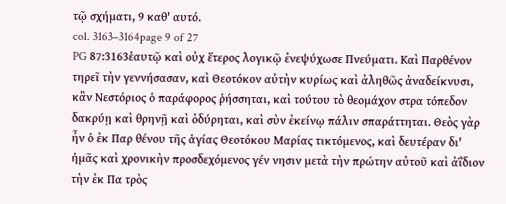τῷ σχήματι, 9 καθ' αυτό.
col. 3163–3164page 9 of 27
PG 87:3163ἑαυτῷ καὶ οὐχ ἕτερος λογικῷ ἐνεψύχωσε Πνεύματι. Καὶ Παρθένον τηρεῖ τὴν γεννήσασαν, καὶ Θεοτόκον αὐτὴν κυρίως καὶ ἀληθῶς ἀναδείκνυσι, κἂν Νεστόριος ὁ παράφορος ῥήσσηται, καὶ τούτου τὸ θεομάχον στρα τόπεδον δακρύῃ καὶ θρηνῇ καὶ ὀδύρηται, καὶ σὺν ἐκείνῳ πάλιν σπαράττηται. Θεὸς γὰρ ἦν ὁ ἐκ Παρ θένου τῆς ἁγίας Θεοτόκου Μαρίας τικτόμενος, καὶ δευτέραν δι' ἡμᾶς καὶ χρονικὴν προσδεχόμενος γέν νησιν μετὰ τὴν πρώτην αὐτοῦ καὶ ἀΐδιον τὴν ἐκ Πα τρὸς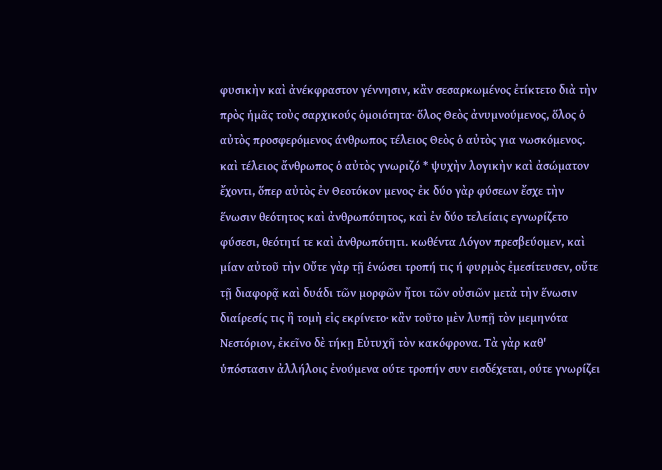φυσικὴν καὶ ἀνέκφραστον γέννησιν, κἂν σεσαρκωμένος ἐτίκτετο διὰ τὴν πρὸς ἡμᾶς τοὺς σαρχικούς ὁμοιότητα· ὅλος Θεὸς ἀνυμνούμενος, ὅλος ὁ αὐτὸς προσφερόμενος άνθρωπος τέλειος Θεὸς ὁ αὐτὸς για νωσκόμενος. καὶ τέλειος ἄνθρωπος ὁ αὐτὸς γνωριζό * ψυχὴν λογικὴν καὶ ἀσώματον ἔχοντι, ὅπερ αὐτὸς ἐν Θεοτόκον μενος· ἐκ δύο γὰρ φύσεων ἔσχε τὴν ἕνωσιν θεότητος καὶ ἀνθρωπότητος, καὶ ἐν δύο τελείαις εγνωρίζετο φύσεσι, θεότητί τε καὶ ἀνθρωπότητι. κωθέντα Λόγον πρεσβεύομεν, καὶ μίαν αὐτοῦ τὴν Οὔτε γὰρ τῇ ἑνώσει τροπή τις ή φυρμὸς ἐμεσίτευσεν, οὔτε τῇ διαφορᾷ καὶ δυάδι τῶν μορφῶν ἤτοι τῶν οὐσιῶν μετὰ τὴν ἕνωσιν διαίρεσίς τις ἢ τομὴ εἰς εκρίνετο· κἂν τοῦτο μὲν λυπῇ τὸν μεμηνότα Νεστόριον, ἐκεῖνο δὲ τήκῃ Εὐτυχῆ τὸν κακόφρονα. Τὰ γὰρ καθ' ὑπόστασιν ἀλλήλοις ἐνούμενα ούτε τροπήν συν εισδέχεται, ούτε γνωρίζει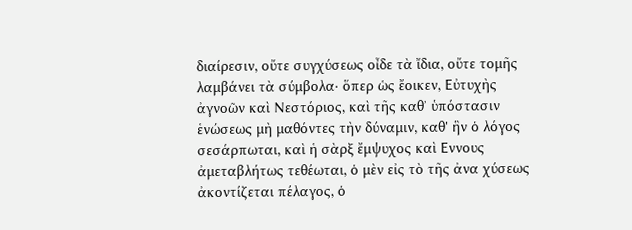διαίρεσιν, οὔτε συγχύσεως οἶδε τὰ ἴδια, οὔτε τομῆς λαμβάνει τὰ σύμβολα· ὅπερ ὡς ἔοικεν, Εὐτυχὴς ἀγνοῶν καὶ Νεστόριος, καὶ τῆς καθ᾽ ὑπόστασιν ἑνώσεως μὴ μαθόντες τὴν δύναμιν, καθ' ἣν ὁ λόγος σεσάρπωται, καὶ ἡ σὰρξ ἔμψυχος καὶ Εννους ἀμεταβλήτως τεθέωται, ὁ μὲν εἰς τὸ τῆς ἀνα χύσεως ἀκοντίζεται πέλαγος, ὁ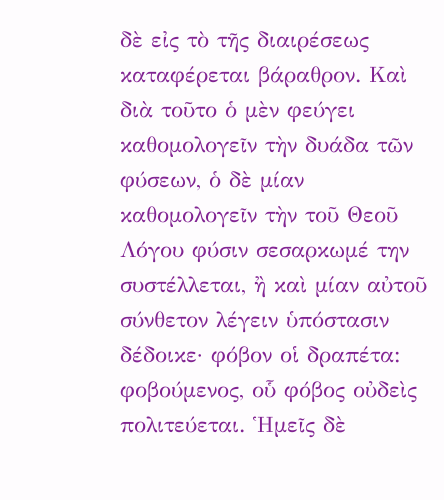δὲ εἰς τὸ τῆς διαιρέσεως καταφέρεται βάραθρον. Καὶ διὰ τοῦτο ὁ μὲν φεύγει καθομολογεῖν τὴν δυάδα τῶν φύσεων, ὁ δὲ μίαν καθομολογεῖν τὴν τοῦ Θεοῦ Λόγου φύσιν σεσαρκωμέ την συστέλλεται, ἢ καὶ μίαν αὐτοῦ σύνθετον λέγειν ὑπόστασιν δέδοικε· φόβον οἱ δραπέτα: φοβούμενος, οὗ φόβος οὐδεὶς πολιτεύεται. Ἡμεῖς δὲ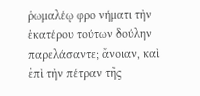ῥωμαλέῳ φρο νήματι τὴν ἑκατέρου τούτων δούλην παρελάσαντε; ἄνοιαν, καὶ ἐπὶ τὴν πέτραν τῆς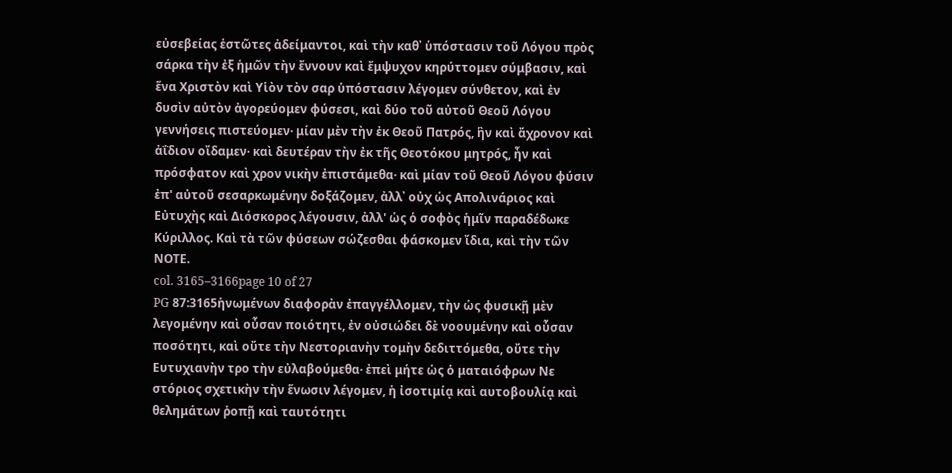εὐσεβείας ἑστῶτες ἀδείμαντοι, καὶ τὴν καθ᾽ ὑπόστασιν τοῦ Λόγου πρὸς σάρκα τὴν ἐξ ἡμῶν τὴν ἔννουν καὶ ἔμψυχον κηρύττομεν σύμβασιν, καὶ ἕνα Χριστὸν καὶ Υἱὸν τὸν σαρ ὑπόστασιν λέγομεν σύνθετον, καὶ ἐν δυσὶν αὐτὸν ἀγορεύομεν φύσεσι, καὶ δύο τοῦ αὐτοῦ Θεοῦ Λόγου γεννήσεις πιστεύομεν· μίαν μὲν τὴν ἐκ Θεοῦ Πατρός, ἣν καὶ ἄχρονον καὶ ἀΐδιον οἴδαμεν· καὶ δευτέραν τὴν ἐκ τῆς Θεοτόκου μητρός, ἦν καὶ πρόσφατον καὶ χρον νικὴν ἐπιστάμεθα· καὶ μίαν τοῦ Θεοῦ Λόγου φύσιν ἐπ' αὐτοῦ σεσαρκωμένην δοξάζομεν, ἀλλ᾽ οὐχ ὡς Απολινάριος καὶ Εὐτυχὴς καὶ Διόσκορος λέγουσιν, ἀλλ' ὡς ὁ σοφὸς ἡμῖν παραδέδωκε Κύριλλος. Καὶ τὰ τῶν φύσεων σώζεσθαι φάσκομεν ἴδια, καὶ τὴν τῶν ΝΟΤΕ.
col. 3165–3166page 10 of 27
PG 87:3165ἡνωμένων διαφορὰν ἐπαγγέλλομεν, τὴν ὡς φυσικῇ μὲν λεγομένην καὶ οὖσαν ποιότητι, ἐν οὐσιώδει δὲ νοουμένην καὶ οὖσαν ποσότητι, καὶ οὔτε τὴν Νεστοριανὴν τομὴν δεδιττόμεθα, οὔτε τὴν Ευτυχιανὴν τρο τὴν εὐλαβούμεθα· ἐπεὶ μήτε ὡς ὁ ματαιόφρων Νε στόριος σχετικὴν τὴν ἕνωσιν λέγομεν, ἡ ἰσοτιμίᾳ καὶ αυτοβουλίᾳ καὶ θελημάτων ῥοπῇ καὶ ταυτότητι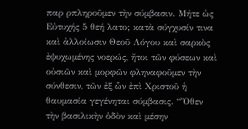παρ ρπληροῦμεν τὴν σύμβασιν. Μήτε ὡς Εὐτυχής 5 θεή λατο; κατὰ σύγχυσίν τινα καὶ ἀλλοίωσιν Θεοῦ Λόγου καὶ σαρκὸς ἐψυχωμένης νοερώς, ἤτοι τῶν φύσεων καὶ οὐσιῶν καὶ μορφῶν φληναφοῦμεν τὴν σύνθεσιν, τῶν ἐξ ὧν ἐπὶ Χριστοῦ ἡ θαυμασία γεγένηται σύμβασις. “Ὅθεν τὴν βασιλικὴν ὁδὸν καὶ μέσην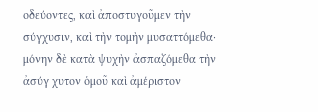οδεύοντες, καὶ ἀποστυγοῦμεν τὴν σύγχυσιν, καὶ τὴν τομὴν μυσαττόμεθα· μόνην δὲ κατὰ ψυχὴν ἀσπαζόμεθα τὴν ἀσύγ χυτον ὁμοῦ καὶ ἀμέριστον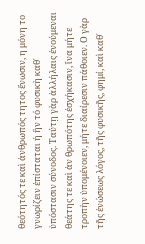θεότητός τε καὶ ἀνθρωπός τητος ἔνωσιν, η μόνη το γνωρίζειν ἐπίσταται ή ἣν τό φυσικὴ καθ᾽ ὑπόστασιν σύνοδος. Ταύτῃ γὰρ ἀλλήλαις ἐνούμεναι θεάτης τε καὶ ἀν θρωπότης ἐσχήκασιν, ἵνα μήτε τροπὴν ὑπομένοιεν, μήτε διαίρεσιν πάθοιεν. Ο γὰρ τῆς ἑνώσεως λόγος, τῆς φυσικῆς, φημί, καὶ καθ᾽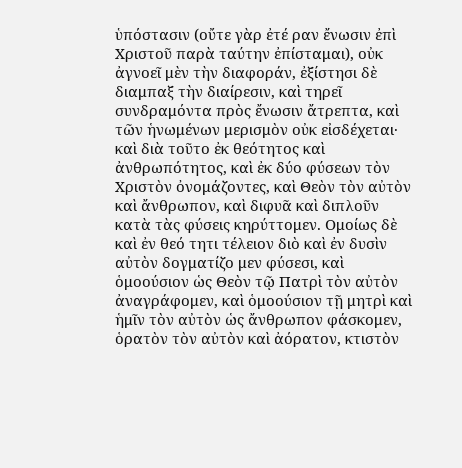ὑπόστασιν (οὔτε γὰρ ἐτέ ραν ἔνωσιν ἐπὶ Χριστοῦ παρὰ ταύτην ἐπίσταμαι), οὐκ ἀγνοεῖ μὲν τὴν διαφοράν, ἐξίστησι δὲ διαμπαξ τὴν διαίρεσιν, καὶ τηρεῖ συνδραμόντα πρὸς ἔνωσιν ἄτρεπτα, καὶ τῶν ἡνωμένων μερισμὸν οὐκ εἰσδέχεται· καὶ διὰ τοῦτο ἐκ θεότητος καὶ ἀνθρωπότητος, καὶ ἐκ δύο φύσεων τὸν Χριστὸν ὀνομάζοντες, καὶ Θεὸν τὸν αὐτὸν καὶ ἄνθρωπον, καὶ διφυᾶ καὶ διπλοῦν κατὰ τὰς φύσεις κηρύττομεν. Ομοίως δὲ καὶ ἐν θεό τητι τέλειον διὸ καὶ ἐν δυσὶν αὐτὸν δογματίζο μεν φύσεσι, καὶ ὁμοούσιον ὡς Θεὸν τῷ Πατρὶ τὸν αὐτὸν ἀναγράφομεν, καὶ ὁμοούσιον τῇ μητρὶ καὶ ἡμῖν τὸν αὐτὸν ὡς ἄνθρωπον φάσκομεν, ὁρατὸν τὸν αὐτὸν καὶ ἀόρατον, κτιστὸν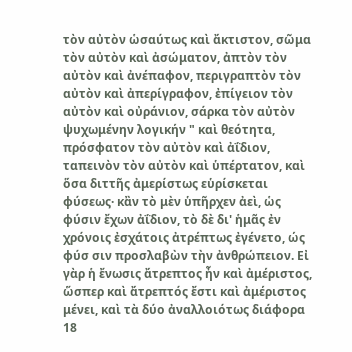τὸν αὐτὸν ὡσαύτως καὶ ἄκτιστον, σῶμα τὸν αὐτὸν καὶ ἀσώματον, ἀπτὸν τὸν αὐτὸν καὶ ἀνέπαφον, περιγραπτὸν τὸν αὐτὸν καὶ ἀπερίγραφον, ἐπίγειον τὸν αὐτὸν καὶ οὐράνιον, σάρκα τὸν αὐτὸν ψυχωμένην λογικήν " καὶ θεότητα, πρόσφατον τὸν αὐτὸν καὶ ἀΐδιον, ταπεινὸν τὸν αὐτὸν καὶ ὑπέρτατον, καὶ ὅσα διττῆς ἀμερίστως εὑρίσκεται φύσεως· κἂν τὸ μὲν ὑπῆρχεν ἀεὶ, ὡς φύσιν ἔχων ἀΐδιον, τὸ δὲ δι' ἡμᾶς ἐν χρόνοις ἐσχάτοις ἀτρέπτως ἐγένετο, ώς φύσ σιν προσλαβὼν τὴν ἀνθρώπειον. Εἰ γὰρ ἡ ἔνωσις ἄτρεπτος ἦν καὶ ἀμέριστος, ὥσπερ καὶ ἄτρεπτός ἔστι καὶ ἀμέριστος μένει, καὶ τὰ δύο ἀναλλοιότως διάφορα 18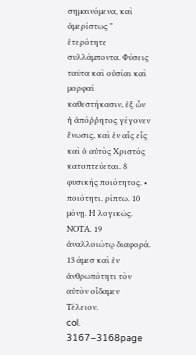σημαινόμενα, καὶ ἀμερίστως " ἑτερότητε συλλάμποντα. Φύσεις ταῦτα καὶ οὐσίαι καὶ μορφαί καθεστήκασιν, ἐξ ὧν ἡ ἀπόῤῥητος γέγονεν ἔνωσις, καὶ ἐν αἷς εἷς καὶ ὁ αὐτὸς Χριστός κατοπτεύεται. 8 φυσικής ποιότητος. • ποιότητι. ρίπτω. 10 μόνῃ. Η λογικῶς. ΝΟΤΑ. 19 ἀναλλοιώτῳ διαφορά. 13 άμεσ καὶ ἐν ἀνθρωπότητι τὸν αὐτὸν οἶδαμεν Τέλειον.
col. 3167–3168page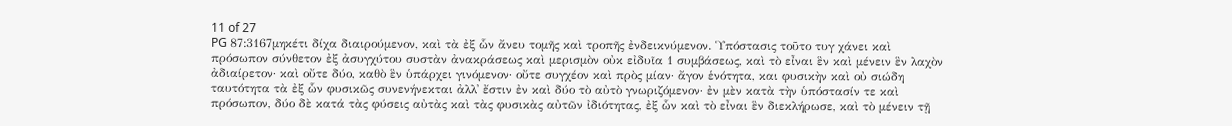11 of 27
PG 87:3167μηκέτι δίχα διαιρούμενον, καὶ τὰ ἐξ ὧν ἄνευ τομῆς καὶ τροπῆς ἐνδεικνύμενον. Ὑπόστασις τοῦτο τυγ χάνει καὶ πρόσωπον σύνθετον ἐξ ἀσυγχύτου συστὰν ἀνακράσεως καὶ μερισμὸν οὐκ εἰδυῖα 1 συμβάσεως, καὶ τὸ εἶναι ἓν καὶ μένειν ἓν λαχὸν ἀδιαίρετον· καὶ οὔτε δύο, καθὸ ἓν ὑπάρχει γινόμενον· οὔτε συγχέον καὶ πρὸς μίαν· ἄγον ἑνότητα, και φυσικὴν καὶ οὐ σιώδη ταυτότητα τὰ ἐξ ὧν φυσικῶς συνενήνεκται ἀλλ᾽ ἔστιν ἐν καὶ δύο τὸ αὐτὸ γνωριζόμενον· ἐν μὲν κατὰ τὴν ὑπόστασίν τε καὶ πρόσωπον, δύο δὲ κατά τὰς φύσεις αὐτὰς καὶ τὰς φυσικὰς αὐτῶν ἰδιότητας, ἐξ ὧν καὶ τὸ εἶναι ἓν διεκλήρωσε, καὶ τὸ μένειν τῇ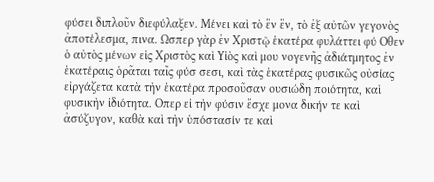φύσει διπλοῦν διεφύλαξεν. Μένει καὶ τὸ ἓν ἕν, τὸ ἐξ αὐτῶν γεγονὸς ἀποτέλεσμα, πινα. Ωσπερ γὰρ ἐν Χριστῷ ἑκατέρα φυλάττει φύ Οθεν ὁ αὐτὸς μένων εἰς Χριστὸς καὶ Υἱὸς καὶ μου νογενῆς ἀδιάτμητος ἐν ἑκατέραις ὁρᾶται ταῖς φύσ σεσι, καὶ τὰς ἑκατέρας φυσικῶς οὐσίας εἰργάζετα κατὰ τὴν ἑκατέρα προσοῦσαν ουσιώδη ποιότητα, καὶ φυσικὴν ἰδιότητα. Οπερ εἰ τὴν φύσιν ἔσχε μονα δικήν τε καὶ ἀσύζυγον, καθὰ καὶ τὴν ὑπόστασίν τε καὶ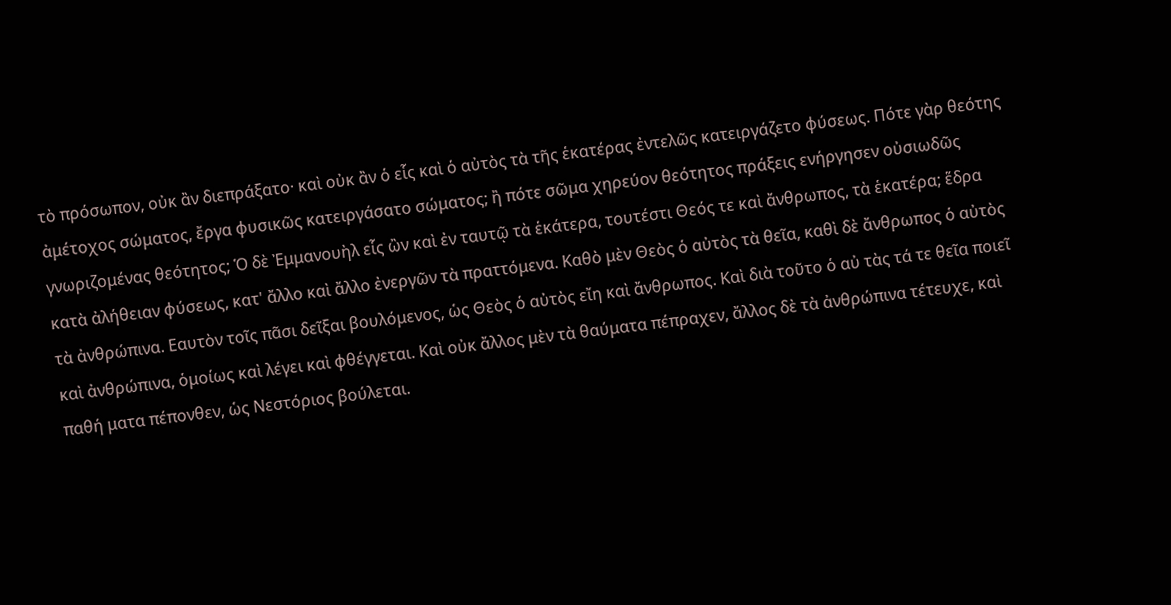τὸ πρόσωπον, οὐκ ἂν διεπράξατο· καὶ οὐκ ἂν ὁ εἷς καὶ ὁ αὐτὸς τὰ τῆς ἑκατέρας ἐντελῶς κατειργάζετο φύσεως. Πότε γὰρ θεότης ἀμέτοχος σώματος, ἔργα φυσικῶς κατειργάσατο σώματος; ἢ πότε σῶμα χηρεύον θεότητος πράξεις ενήργησεν οὐσιωδῶς γνωριζομένας θεότητος; Ὁ δὲ Ἐμμανουὴλ εἷς ὢν καὶ ἐν ταυτῷ τὰ ἑκάτερα, τουτέστι Θεός τε καὶ ἄνθρωπος, τὰ ἑκατέρα; ἕδρα κατὰ ἀλήθειαν φύσεως, κατ' ἄλλο καὶ ἄλλο ἐνεργῶν τὰ πραττόμενα. Καθὸ μὲν Θεὸς ὁ αὐτὸς τὰ θεῖα, καθὶ δὲ ἄνθρωπος ὁ αὐτὸς τὰ ἀνθρώπινα. Εαυτὸν τοῖς πᾶσι δεῖξαι βουλόμενος, ὡς Θεὸς ὁ αὐτὸς εἴη καὶ ἄνθρωπος. Καὶ διὰ τοῦτο ὁ αὐ τὰς τά τε θεῖα ποιεῖ καὶ ἀνθρώπινα, ὁμοίως καὶ λέγει καὶ φθέγγεται. Καὶ οὐκ ἄλλος μὲν τὰ θαύματα πέπραχεν, ἄλλος δὲ τὰ ἀνθρώπινα τέτευχε, καὶ παθή ματα πέπονθεν, ὡς Νεστόριος βούλεται.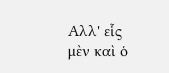Αλλ' εἷς μὲν καὶ ὁ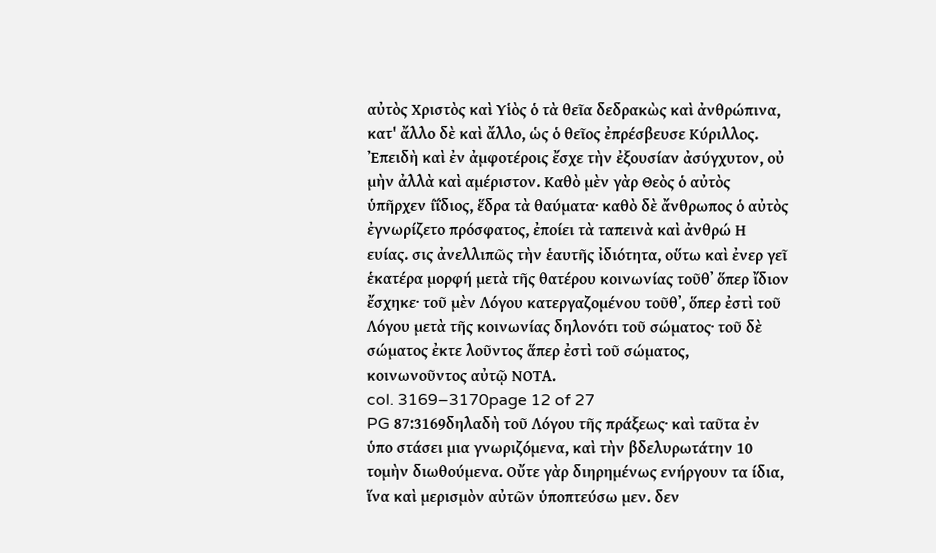αὐτὸς Χριστὸς καὶ Υἱὸς ὁ τὰ θεῖα δεδρακὼς καὶ ἀνθρώπινα, κατ' ἄλλο δὲ καὶ ἄλλο, ὡς ὁ θεῖος ἐπρέσβευσε Κύριλλος. Ἐπειδὴ καὶ ἐν ἀμφοτέροις ἔσχε τὴν ἐξουσίαν ἀσύγχυτον, οὐ μὴν ἀλλὰ καὶ αμέριστον. Καθὸ μὲν γὰρ Θεὸς ὁ αὐτὸς ὑπῆρχεν ίΐδιος, ἕδρα τὰ θαύματα· καθὸ δὲ ἄνθρωπος ὁ αὐτὸς ἐγνωρίζετο πρόσφατος, ἐποίει τὰ ταπεινὰ καὶ ἀνθρώ Η ευίας. σις ἀνελλιπῶς τὴν ἑαυτῆς ἰδιότητα, οὕτω καὶ ἐνερ γεῖ ἑκατέρα μορφή μετὰ τῆς θατέρου κοινωνίας τοῦθ᾽ ὅπερ ἴδιον ἔσχηκε· τοῦ μὲν Λόγου κατεργαζομένου τοῦθ᾽, ὅπερ ἐστὶ τοῦ Λόγου μετὰ τῆς κοινωνίας δηλονότι τοῦ σώματος· τοῦ δὲ σώματος ἐκτε λοῦντος ἅπερ ἐστὶ τοῦ σώματος, κοινωνοῦντος αὐτῷ ΝΟΤΑ.
col. 3169–3170page 12 of 27
PG 87:3169δηλαδὴ τοῦ Λόγου τῆς πράξεως· καὶ ταῦτα ἐν ὑπο στάσει μια γνωριζόμενα, καὶ τὴν βδελυρωτάτην 10 τομὴν διωθούμενα. Οὔτε γὰρ διηρημένως ενήργουν τα ίδια, ἵνα καὶ μερισμὸν αὐτῶν ὑποπτεύσω μεν. δεν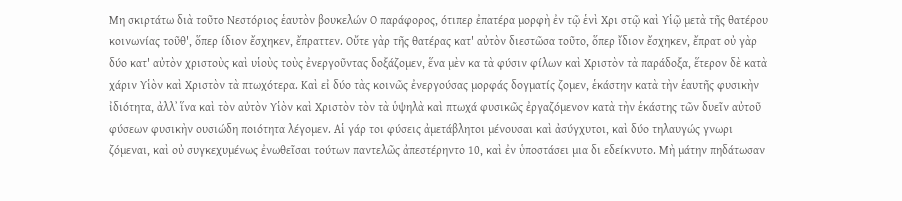Μη σκιρτάτω διὰ τοῦτο Νεστόριος ἑαυτὸν βουκελών Ο παράφορος, ότιπερ ἐπατέρα μορφὴ ἐν τῷ ἑνὶ Χρι στῷ καὶ Υἱῷ μετὰ τῆς θατέρου κοινωνίας τοῦθ', ὅπερ ίδιον ἔσχηκεν, ἔπραττεν. Οὔτε γὰρ τῆς θατέρας κατ' αὐτὸν διεστῶσα τοῦτο, ὅπερ ἴδιον ἔσχηκεν, ἔπρατ οὐ γὰρ δύο κατ' αὐτὸν χριστοὺς καὶ υἱοὺς τοὺς ἐνεργοῦντας δοξάζομεν, ἕνα μὲν κα τὰ φύσιν φίλων καὶ Χριστὸν τὰ παράδοξα, ἕτερον δὲ κατὰ χάριν Υἱὸν καὶ Χριστὸν τὰ πτωχότερα. Καὶ εἰ δύο τὰς κοινῶς ἐνεργούσας μορφάς δογματίς ζομεν, ἑκάστην κατὰ τὴν ἑαυτῆς φυσικὴν ἰδιότητα, ἀλλ᾽ ἵνα καὶ τὸν αὐτὸν Υἱὸν καὶ Χριστὸν τὸν τὰ ὑψηλὰ καὶ πτωχά φυσικῶς ἐργαζόμενον κατὰ τὴν ἑκάστης τῶν δυεῖν αὐτοῦ φύσεων φυσικὴν ουσιώδη ποιότητα λέγομεν. Αἱ γάρ τοι φύσεις ἀμετάβλητοι μένουσαι καὶ ἀσύγχυτοι, καὶ δύο τηλαυγώς γνωρι ζόμεναι, καὶ οὐ συγκεχυμένως ἐνωθεῖσαι τούτων παντελῶς ἀπεστέρηντο 10, καὶ ἐν ὑποστάσει μια δι εδείκνυτο. Μὴ μάτην πηδάτωσαν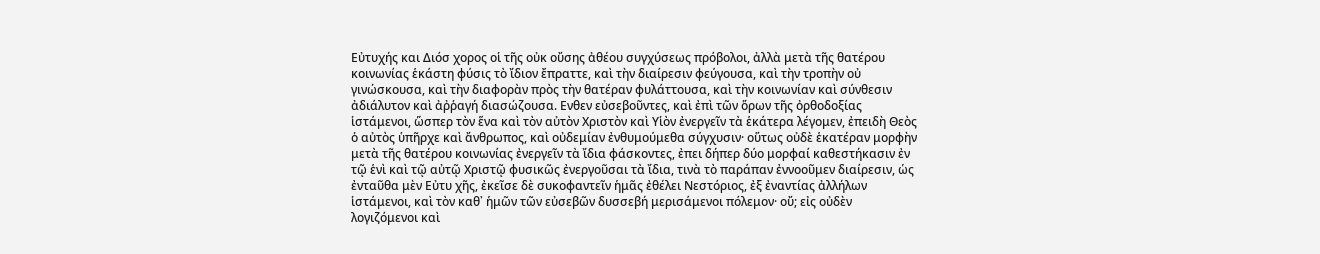Εὐτυχής και Διόσ χορος οἱ τῆς οὐκ οὔσης ἀθέου συγχύσεως πρόβολοι, ἀλλὰ μετὰ τῆς θατέρου κοινωνίας ἑκάστη φύσις τὸ ἴδιον ἔπραττε, καὶ τὴν διαίρεσιν φεύγουσα, καὶ τὴν τροπὴν οὐ γινώσκουσα, καὶ τὴν διαφορὰν πρὸς τὴν θατέραν φυλάττουσα, καὶ τὴν κοινωνίαν καὶ σύνθεσιν ἀδιάλυτον καὶ ἀῤῥαγή διασώζουσα. Ενθεν εὐσεβοῦντες, καὶ ἐπὶ τῶν ὅρων τῆς ὀρθοδοξίας ἱστάμενοι, ὥσπερ τὸν ἕνα καὶ τὸν αὐτὸν Χριστὸν καὶ Υἱὸν ἐνεργεῖν τὰ ἑκάτερα λέγομεν, ἐπειδὴ Θεὸς ὁ αὐτὸς ὑπῆρχε καὶ ἄνθρωπος, καὶ οὐδεμίαν ἐνθυμούμεθα σύγχυσιν· οὕτως οὐδὲ ἑκατέραν μορφὴν μετὰ τῆς θατέρου κοινωνίας ἐνεργεῖν τὰ ἴδια φάσκοντες, ἐπει δήπερ δύο μορφαί καθεστήκασιν ἐν τῷ ἑνὶ καὶ τῷ αὐτῷ Χριστῷ φυσικῶς ἐνεργοῦσαι τὰ ἴδια, τινὰ τὸ παράπαν ἐννοοῦμεν διαίρεσιν, ὡς ἐνταῦθα μὲν Εὐτυ χῆς, ἐκεῖσε δὲ συκοφαντεῖν ἡμᾶς ἐθέλει Νεστόριος, ἐξ ἐναντίας ἀλλήλων ἱστάμενοι, καὶ τὸν καθ᾿ ἡμῶν τῶν εὐσεβῶν δυσσεβή μερισάμενοι πόλεμον· οὔ; εἰς οὐδὲν λογιζόμενοι καὶ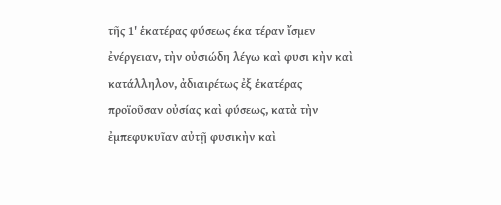τῆς 1' ἑκατέρας φύσεως έκα τέραν ἴσμεν ἐνέργειαν, τὴν οὐσιώδη λέγω καὶ φυσι κὴν καὶ κατάλληλον, ἀδιαιρέτως ἐξ ἑκατέρας προϊοῦσαν οὐσίας καὶ φύσεως, κατὰ τὴν ἐμπεφυκυῖαν αὐτῇ φυσικὴν καὶ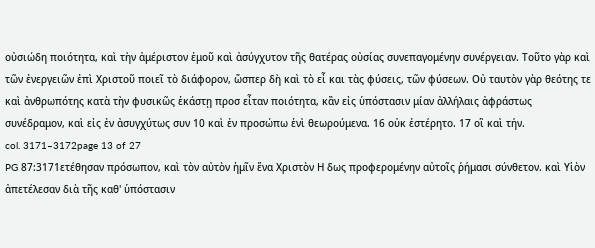οὐσιώδη ποιότητα, καὶ τὴν ἀμέριστον ἐμοῦ καὶ ἀσύγχυτον τῆς θατέρας οὐσίας συνεπαγομένην συνέργειαν. Τοῦτο γὰρ καὶ τῶν ἐνεργειῶν ἐπὶ Χριστοῦ ποιεῖ τὸ διάφορον, ὥσπερ δὴ καὶ τὸ εἶ και τὰς φύσεις, τῶν φύσεων. Οὐ ταυτὸν γὰρ θεότης τε καὶ ἀνθρωπότης κατὰ τὴν φυσικῶς ἑκάστῃ προσ εἶταν ποιότητα, κἂν εἰς ὑπόστασιν μίαν ἀλλήλαις ἀφράστως συνέδραμον, καὶ εἰς ἐν ἀσυγχύτως συν 10 καὶ ἐν προσώπω ἑνὶ θεωρούμενα. 16 οὐκ ἐστέρητο. 17 οἳ καὶ τήν.
col. 3171–3172page 13 of 27
PG 87:3171ετέθησαν πρόσωπον, καὶ τὸν αὐτὸν ἡμῖν ἕνα Χριστὸν Η δως προφερομένην αὐτοῖς ῥήμασι σύνθετον. καὶ Υἱὸν ἀπετέλεσαν διὰ τῆς καθ' ὑπόστασιν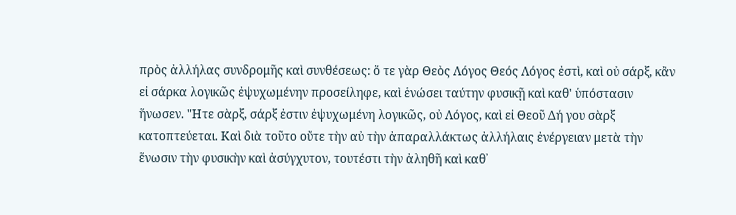πρὸς ἀλλήλας συνδρομῆς καὶ συνθέσεως: ὅ τε γὰρ Θεὸς Λόγος Θεός Λόγος ἐστὶ, καὶ οὐ σάρξ, κἂν εἰ σάρκα λογικῶς ἐψυχωμένην προσείληφε, καὶ ἑνώσει ταύτην φυσικῇ καὶ καθ' ὑπόστασιν ἥνωσεν. "Ητε σὰρξ, σάρξ ἐστιν ἐψυχωμένη λογικῶς, οὐ Λόγος, καὶ εἰ Θεοῦ Δή γου σὰρξ κατοπτεύεται. Καὶ διὰ τοῦτο οὔτε τὴν αὐ τὴν ἀπαραλλάκτως ἀλλήλαις ἐνέργειαν μετὰ τὴν ἕνωσιν τὴν φυσικὴν καὶ ἀσύγχυτον, τουτέστι τὴν ἀληθῆ καὶ καθ᾽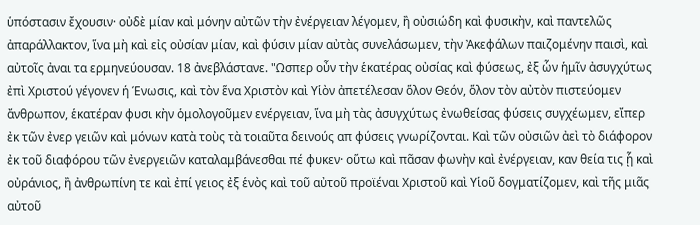ὑπόστασιν ἔχουσιν· οὐδὲ μίαν καὶ μόνην αὐτῶν τὴν ἐνέργειαν λέγομεν, ἢ οὐσιώδη καὶ φυσικὴν, καὶ παντελῶς ἀπαράλλακτον, ἵνα μὴ καὶ εἰς οὐσίαν μίαν, καὶ φύσιν μίαν αὐτὰς συνελάσωμεν, τὴν Ἀκεφάλων παιζομένην παισὶ, καὶ αὐτοῖς ἀναι τα ερμηνεύουσαν. 18 ἀνεβλάστανε. "Ωσπερ οὖν τὴν ἑκατέρας οὐσίας καὶ φύσεως, ἐξ ὧν ἡμῖν ἀσυγχύτως ἐπὶ Χριστού γέγονεν ή Ένωσις, καὶ τὸν ἕνα Χριστὸν καὶ Υἱὸν ἀπετέλεσαν ὅλον Θεόν, ὅλον τὸν αὐτὸν πιστεύομεν ἄνθρωπον, ἑκατέραν φυσι κὴν ὁμολογοῦμεν ενέργειαν, ἵνα μὴ τὰς ἀσυγχύτως ἐνωθείσας φύσεις συγχέωμεν, εἴπερ ἐκ τῶν ἐνερ γειῶν καὶ μόνων κατὰ τοὺς τὰ τοιαῦτα δεινούς απ φύσεις γνωρίζονται. Καὶ τῶν οὐσιῶν ἀεὶ τὸ διάφορον ἐκ τοῦ διαφόρου τῶν ἐνεργειῶν καταλαμβάνεσθαι πέ φυκεν· οὕτω καὶ πᾶσαν φωνὴν καὶ ἐνέργειαν, καν θεία τις ᾗ καὶ οὐράνιος, ἢ ἀνθρωπίνη τε καὶ ἐπί γειος ἐξ ἑνὸς καὶ τοῦ αὐτοῦ προϊέναι Χριστοῦ καὶ Υἱοῦ δογματίζομεν, καὶ τῆς μιᾶς αὐτοῦ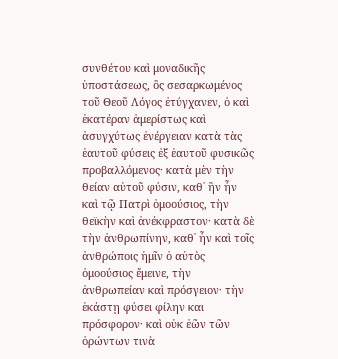συνθέτου καὶ μοναδικῆς ὑποστάσεως, ὃς σεσαρκωμένος τοῦ Θεοῦ Λόγος ἐτύγχανεν, ὁ καὶ ἑκατέραν ἀμερίστως καὶ ἀσυγχύτως ἐνέργειαν κατὰ τὰς ἑαυτοῦ φύσεις ἐξ ἑαυτοῦ φυσικῶς προβαλλόμενος· κατὰ μὲν τὴν θείαν αὐτοῦ φύσιν, καθ᾽ ἣν ἦν καὶ τῷ Πατρὶ ὁμοούσιος, τὴν θεϊκὴν καὶ ἀνέκφραστον· κατὰ δὲ τὴν ἀνθρωπίνην, καθ᾽ ἦν καὶ τοῖς ἀνθρώποις ἡμῖν ὁ αὐτὸς ὁμοούσιος ἔμεινε, τὴν ἀνθρωπείαν καὶ πρόσγειον· τὴν ἑκάστῃ φύσει φίλην και πρόσφορον· καὶ οὐκ ἐῶν τῶν ὁρώντων τινὰ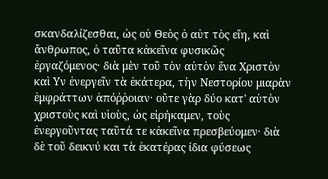σκανδαλίζεσθαι, ὡς οὐ Θεὸς ὁ αὐτ τὸς εἴη, καὶ ἄνθρωπος, ὁ ταῦτα κἀκεῖνα φυσικῶς ἐργαζόμενος· διὰ μὲν τοῦ τὸν αὐτὸν ἕνα Χριστὸν καὶ Υν ἐνεργεῖν τὰ ἑκάτερα, τὴν Νεστορίου μιαρὰν ἐμφράττων ἀπόῤῥοιαν· οὔτε γὰρ δύο κατ' αὐτὸν χριστοὺς καὶ υἱοὺς, ὡς εἰρήκαμεν, τοὺς ἐνεργοῦντας ταῦτά τε κἀκεῖνα πρεσβεύομεν· διὰ δὲ τοῦ δεικνύ και τὰ ἑκατέρας ίδια φύσεως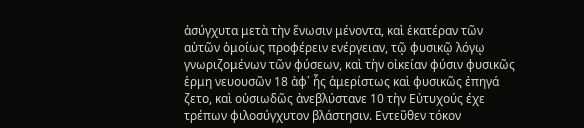ἀσύγχυτα μετὰ τὴν ἕνωσιν μένοντα, καὶ ἑκατέραν τῶν αὐτῶν ὁμοίως προφέρειν ενέργειαν, τῷ φυσικῷ λόγῳ γνωριζομένων τῶν φύσεων, καὶ τὴν οἰκείαν φύσιν φυσικῶς ἑρμη νευουσῶν 18 ἀφ᾿ ἧς ἀμερίστως καὶ φυσικῶς ἐπηγά ζετο, καὶ οὐσιωδῶς ἀνεβλύστανε 10 τὴν Εὐτυχούς έχε τρέπων φιλοσύγχυτον βλάστησιν. Εντεῦθεν τόκον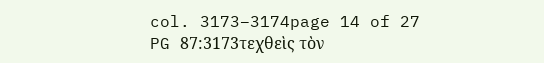col. 3173–3174page 14 of 27
PG 87:3173τεχθεὶς τὸν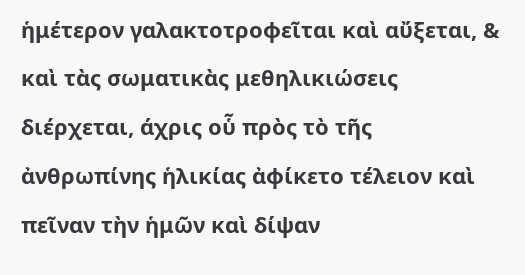ἡμέτερον γαλακτοτροφεῖται καὶ αὔξεται, & καὶ τὰς σωματικὰς μεθηλικιώσεις διέρχεται, άχρις οὗ πρὸς τὸ τῆς ἀνθρωπίνης ἡλικίας ἀφίκετο τέλειον καὶ πεῖναν τὴν ἡμῶν καὶ δίψαν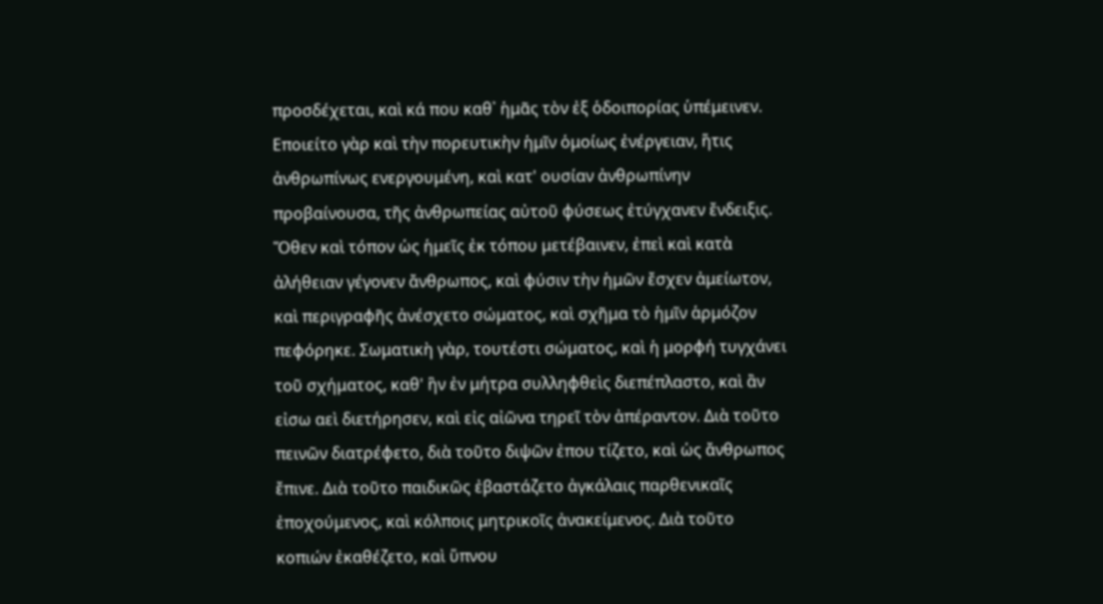προσδέχεται, καὶ κά που καθ᾿ ἡμᾶς τὸν ἐξ ὁδοιπορίας ὑπέμεινεν. Εποιείτο γὰρ καὶ τὴν πορευτικὴν ἡμῖν ὁμοίως ἐνέργειαν, ἥτις ἀνθρωπίνως ενεργουμένη, καὶ κατ' ουσίαν ἀνθρωπίνην προβαίνουσα, τῆς ἀνθρωπείας αὐτοῦ φύσεως ἐτύγχανεν ἔνδειξις. Ὅθεν καὶ τόπον ὡς ἡμεῖς ἐκ τόπου μετέβαινεν, ἐπεὶ καὶ κατὰ ἀλήθειαν γέγονεν ἄνθρωπος, καὶ φύσιν τὴν ἡμῶν ἔσχεν ἀμείωτον, καὶ περιγραφῆς ἀνέσχετο σώματος, καὶ σχῆμα τὸ ἡμῖν ἁρμόζον πεφόρηκε. Σωματικὴ γὰρ, τουτέστι σώματος, καὶ ἡ μορφή τυγχάνει τοῦ σχήματος, καθ' ἣν ἐν μήτρα συλληφθεὶς διεπέπλαστο, καὶ ἂν εἰσω αεὶ διετήρησεν, καὶ εἰς αἰῶνα τηρεῖ τὸν ἀπέραντον. Διὰ τοῦτο πεινῶν διατρέφετο, διὰ τοῦτο διψῶν ἐπου τίζετο, καὶ ὡς ἄνθρωπος ἔπινε. Διὰ τοῦτο παιδικῶς ἐβαστάζετο ἀγκάλαις παρθενικαῖς ἐποχούμενος, καὶ κόλποις μητρικοῖς ἀνακείμενος. Διὰ τοῦτο κοπιών ἐκαθέζετο, καὶ ὕπνου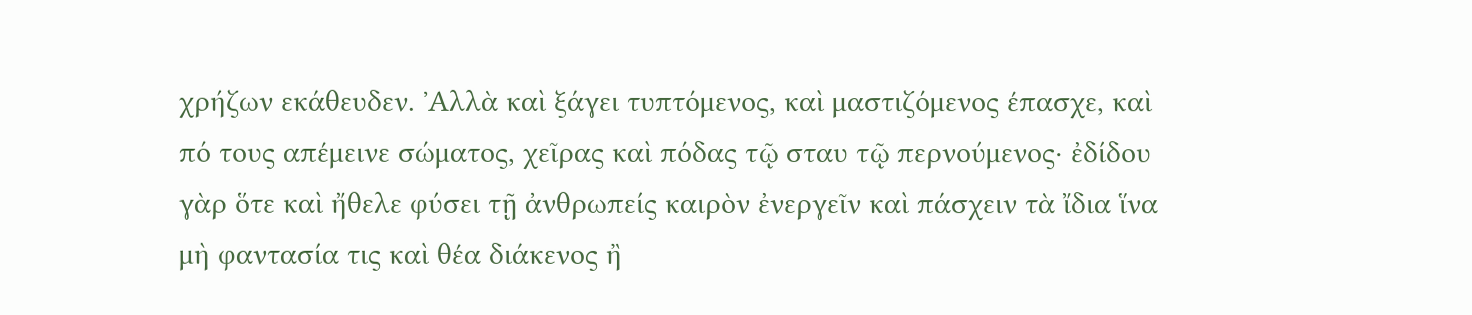χρήζων εκάθευδεν. ᾿Αλλὰ καὶ ξάγει τυπτόμενος, καὶ μαστιζόμενος έπασχε, καὶ πό τους απέμεινε σώματος, χεῖρας καὶ πόδας τῷ σταυ τῷ περνούμενος· ἐδίδου γὰρ ὅτε καὶ ἤθελε φύσει τῇ ἀνθρωπείς καιρὸν ἐνεργεῖν καὶ πάσχειν τὰ ἴδια ἵνα μὴ φαντασία τις καὶ θέα διάκενος ἢ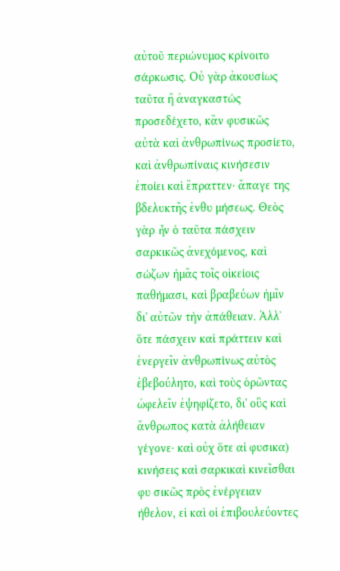αὐτοῦ περιώνυμος κρίνοιτο σάρκωσις. Οὐ γὰρ ἀκουσίως ταῦτα ἢ ἀναγκαστώς προσεδέχετο, κἂν φυσικῶς αὐτὰ καὶ ἀνθρωπίνως προσίετο, καὶ ἀνθρωπίναις κινήσεσιν ἐποίει καὶ ἔπραττεν· ἄπαγε της βδελυκτῆς ἐνθυ μήσεως. Θεὸς γὰρ ἦν ὁ ταῦτα πάσχειν σαρκικῶς ἀνεχόμενος, καὶ σώζων ἡμᾶς τοῖς οἰκείοις παθήμασι, καὶ βραβεύων ἡμῖν δι' αὐτῶν τὴν ἀπάθειαν. Ἀλλ᾿ ὅτε πάσχειν καὶ πράττειν καὶ ἐνεργεῖν ἀνθρωπίνως αὐτὸς ἐβεβούλητο, καὶ τοὺς ὁρῶντας ὠφελεῖν ἐψηφίζετο, δι' οὓς καὶ ἄνθρωπος κατὰ ἀλήθειαν γέγονε· καὶ οὐχ ὅτε αἱ φυσικα) κινήσεις καὶ σαρκικαὶ κινεῖσθαι φυ σικῶς πρὸς ἐνέργειαν ήθελον, εἰ καὶ οἱ ἐπιβουλεύοντες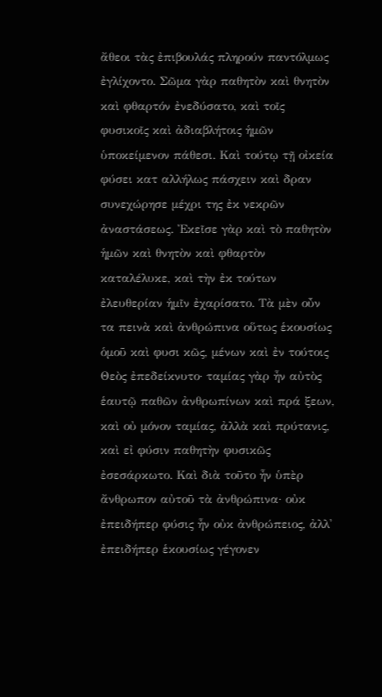ἄθεοι τὰς ἐπιβουλάς πληρούν παντόλμως ἐγλίχοντο. Σῶμα γὰρ παθητὸν καὶ θνητὸν καὶ φθαρτόν ἐνεδύσατο, καὶ τοῖς φυσικοῖς καὶ ἀδιαβλήτοις ἡμῶν ὑποκείμενον πάθεσι. Καὶ τούτῳ τῇ οἰκεία φύσει κατ αλλήλως πάσχειν καὶ δραν συνεχώρησε μέχρι της ἐκ νεκρῶν ἀναστάσεως. Ἐκεῖσε γὰρ καὶ τὸ παθητὸν ἡμῶν καὶ θνητὸν καὶ φθαρτὸν καταλέλυκε, καὶ τὴν ἐκ τούτων ἐλευθερίαν ἡμῖν ἐχαρίσατο. Τὰ μὲν οὖν τα πεινὰ καὶ ἀνθρώπινα οὕτως ἑκουσίως ὁμοῦ καὶ φυσι κῶς, μένων καὶ ἐν τούτοις Θεὸς ἐπεδείκνυτο· ταμίας γὰρ ἦν αὐτὸς ἑαυτῷ παθῶν ἀνθρωπίνων καὶ πρά ξεων, καὶ οὐ μόνον ταμίας, ἀλλὰ καὶ πρύτανις, καὶ εἰ φύσιν παθητὴν φυσικῶς ἐσεσάρκωτο. Καὶ διὰ τοῦτο ἦν ὑπὲρ ἄνθρωπον αὐτοῦ τὰ ἀνθρώπινα· οὐκ ἐπειδήπερ φύσις ἦν οὐκ ἀνθρώπειος, ἀλλ' ἐπειδήπερ ἑκουσίως γέγονεν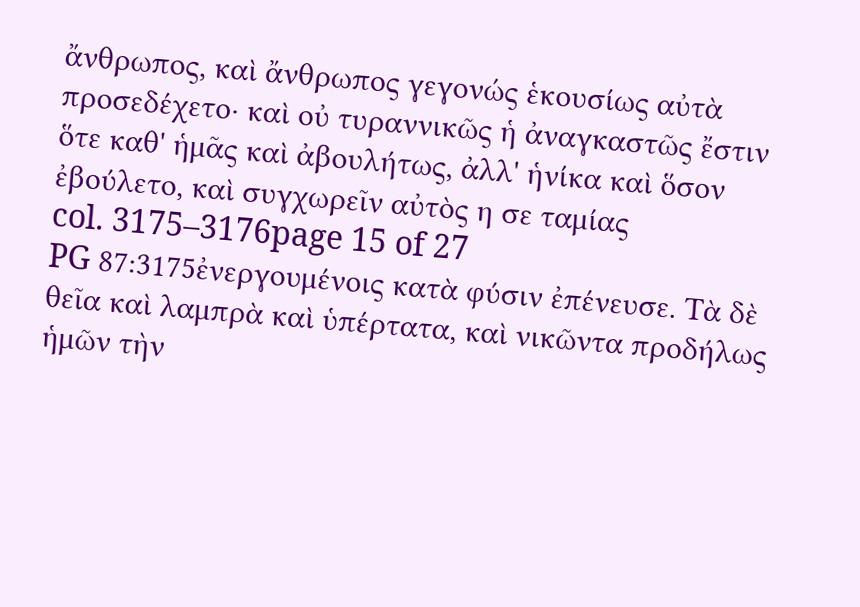ἄνθρωπος, καὶ ἄνθρωπος γεγονώς ἑκουσίως αὐτὰ προσεδέχετο· καὶ οὐ τυραννικῶς ἡ ἀναγκαστῶς ἔστιν ὅτε καθ' ἡμᾶς καὶ ἀβουλήτως, ἀλλ' ἡνίκα καὶ ὅσον ἐβούλετο, καὶ συγχωρεῖν αὐτὸς η σε ταμίας
col. 3175–3176page 15 of 27
PG 87:3175ἐνεργουμένοις κατὰ φύσιν ἐπένευσε. Τὰ δὲ θεῖα καὶ λαμπρὰ καὶ ὑπέρτατα, καὶ νικῶντα προδήλως ἡμῶν τὴν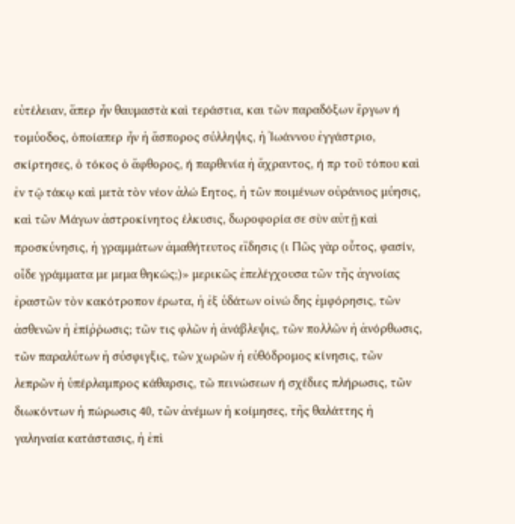εὐτέλειαν, ἅπερ ἦν θαυμαστὰ καὶ τεράστια, και τῶν παραδόξων ἔργων ή τομύοδος, ὁποίαπερ ἦν ἡ ἄσπορος σύλληψις, ἡ Ἰωάννου ἐγγάστριο, σκίρτησες, ὁ τόκος ὁ ἄφθορος, ή παρθενία ἡ ἄχραντος, ή πρ τοῦ τόπου καὶ ἐν τῷ τάκῳ καὶ μετὰ τὸν νέον ἀλώ Εητος, ἡ τῶν ποιμένων οὐράνιος μύησις, καὶ τῶν Μάγων ἀστροκίνητος έλκυσις, δωροφορία σε σὺν αὐτῇ καὶ προσκύνησις, ἡ γραμμάτων ἀμαθήτευτος εἴδησις (ι Πῶς γὰρ οὗτος, φασίν, οἶδε γράμματα με μεμα θηκώς;)» μερικῶς ἐπελέγχουσα τῶν τῆς ἀγνοίας ἐραστῶν τὸν κακότροπον έρωτα, ἡ ἐξ ὑδάτων οἰνώ δης ἐμφόρησις, τῶν ἀσθενῶν ἡ ἐπίῤῥωσις; τῶν τις φλῶν ἡ ἀνάβλεψις, τῶν πολλῶν ἡ ἀνόρθωσις, τῶν παραλύτων ἡ σύσφιγξις, τῶν χωρῶν ἡ εὐθόδρομος κίνησις, τῶν λεπρῶν ἡ ὑπέρλαμπρος κάθαρσις, τῶ πεινώσεων ή σχέδιες πλήρωσις, τῶν διωκόντων ἡ πώρωσις 40, τῶν ἀνέμων ἡ κοίμησες, τῆς θαλάττης ἡ γαληναία κατάστασις, ἡ ἐπὶ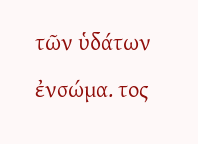τῶν ὑδάτων ἐνσώμα. τος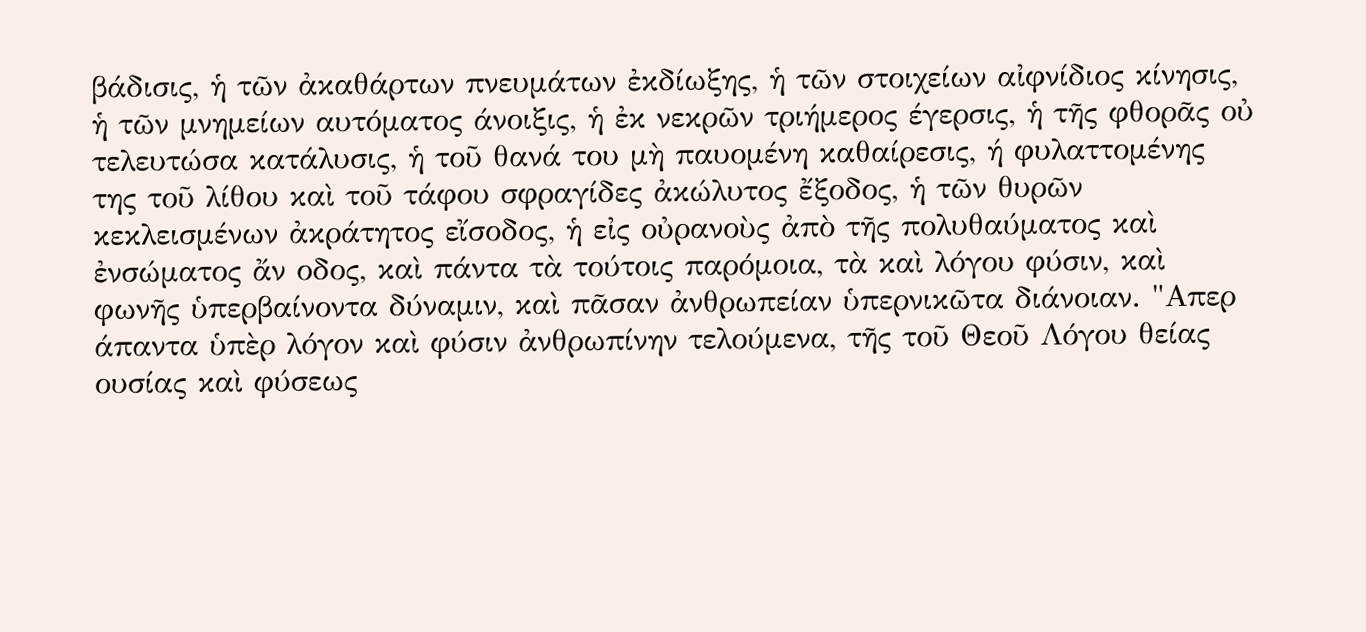βάδισις, ἡ τῶν ἀκαθάρτων πνευμάτων ἐκδίωξης, ἡ τῶν στοιχείων αἰφνίδιος κίνησις, ἡ τῶν μνημείων αυτόματος άνοιξις, ἡ ἐκ νεκρῶν τριήμερος έγερσις, ἡ τῆς φθορᾶς οὐ τελευτώσα κατάλυσις, ἡ τοῦ θανά του μὴ παυομένη καθαίρεσις, ή φυλαττομένης της τοῦ λίθου καὶ τοῦ τάφου σφραγίδες ἀκώλυτος ἔξοδος, ἡ τῶν θυρῶν κεκλεισμένων ἀκράτητος εἴσοδος, ἡ εἰς οὐρανοὺς ἀπὸ τῆς πολυθαύματος καὶ ἐνσώματος ἄν οδος, καὶ πάντα τὰ τούτοις παρόμοια, τὰ καὶ λόγου φύσιν, καὶ φωνῆς ὑπερβαίνοντα δύναμιν, καὶ πᾶσαν ἀνθρωπείαν ὑπερνικῶτα διάνοιαν. "Απερ άπαντα ὑπὲρ λόγον καὶ φύσιν ἀνθρωπίνην τελούμενα, τῆς τοῦ Θεοῦ Λόγου θείας ουσίας καὶ φύσεως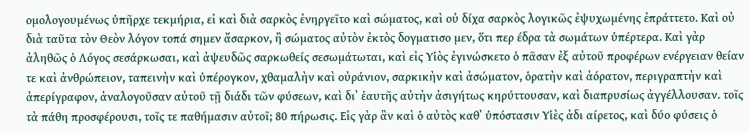ομολογουμένως ὑπῆρχε τεκμήρια, εἰ καὶ διὰ σαρκὸς ἐνηργεῖτο καὶ σώματος, καὶ οὐ δίχα σαρκὸς λογικῶς ἐψυχωμένης ἐπράττετο. Καὶ οὐ διὰ ταῦτα τὸν Θεὸν λόγον τοπά σημεν ἄσαρκον, ἢ σώματος αὐτὸν ἐκτὸς δογματισο μεν, ὅτι περ έδρα τὰ σωμάτων ὑπέρτερα. Καὶ γὰρ ἀληθῶς ὁ Λόγος σεσάρκωσαι, καὶ ἀψευδῶς σαρκωθείς σεσωμάτωται, καὶ εἰς Υἱὸς ἐγινώσκετο ὁ πᾶσαν ἐξ αὐτοῦ προφέρων ενέργειαν θείαν τε καὶ ἀνθρώπειον, ταπεινὴν καὶ ὑπέρογκον, χθαμαλὴν καὶ οὐράνιον, σαρκικὴν καὶ ἀσώματον, ὁρατὴν καὶ ἀόρατον, περιγραπτὴν καὶ ἀπερίγραφον, ἀναλογοῦσαν αὐτοῦ τῇ διάδι τῶν φύσεων, καὶ δι᾿ ἑαυτῆς αὐτὴν ἀσιγήτως κηρύττουσαν, καὶ διαπρυσίως ἀγγέλλουσαν. τοῖς τὰ πάθη προσφέρουσι, τοῖς τε παθήμασιν αὐτοῖ; 80 πήρωσις. Εἰς γὰρ ἂν καὶ ὁ αὐτὸς καθ᾽ ὑπόστασιν Υἱὲς ἀδι αίρετος, καὶ δύο φύσεις ὁ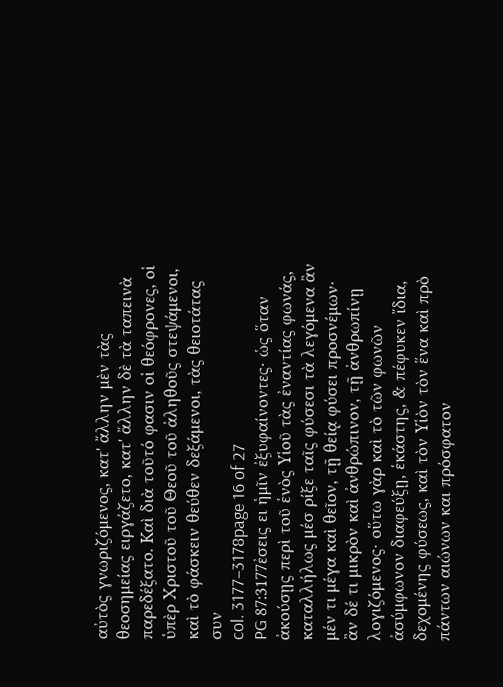αὐτὸς γνωριζόμενος, κατ' ἄλλην μὲν τὰς θεοσημείας ειργάζετο, κατ' ἄλλην δὲ τὰ ταπεινὰ παρεδέξατο. Καὶ διὰ τοῦτό φασιν οἱ θεόφρονες, οἱ ὑπὲρ Χριστοῦ τοῦ Θεοῦ τοῦ ἀληθοῦς στεψάμενοι, καὶ τὸ φάσκειν θεύθεν δεξάμενοι, τὰς θειοτάτας συν
col. 3177–3178page 16 of 27
PG 87:3177ἐσεις ει ἡμῖν ἐξυφαίνοντες· ὡς ὅταν ἀκούσῃς περὶ τοῦ ἑνὸς Υἱοῦ τὰς ἐναντίας φωνάς, καταλλήλως μέσ ρίξε ταῖς φύσεσι τὰ λεγόμενα ἂν μέν τι μέγα καὶ θεῖον, τῇ θείᾳ φύσει προσνέμων· ἂν δέ τι μικρὸν καὶ ἀνθρώπινον, τῇ ἀνθρωπίνῃ λογιζόμενος· οὕτω γὰρ καὶ τὸ τῶν φωνῶν ἀσύμφωνον διαφεύξῃ, ἑκάστης, & πέφυκεν ἴδια, δεχομένης φύσεως, καὶ τὸν Υἱὸν τὸν ἕνα καὶ πρὸ πάντων αιώνων και πρόσφατον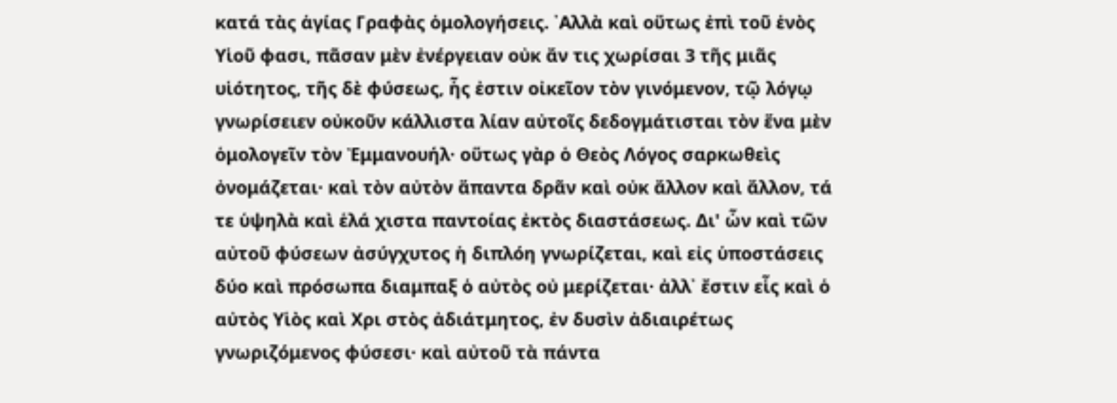κατά τὰς ἁγίας Γραφὰς ὁμολογήσεις. ᾿Αλλὰ καὶ οὕτως ἐπὶ τοῦ ἑνὸς Υἱοῦ φασι, πᾶσαν μὲν ἐνέργειαν οὐκ ἄν τις χωρίσαι 3 τῆς μιᾶς υἱότητος, τῆς δὲ φύσεως, ἧς ἐστιν οἰκεῖον τὸν γινόμενον, τῷ λόγῳ γνωρίσειεν οὐκοῦν κάλλιστα λίαν αὐτοῖς δεδογμάτισται τὸν ἕνα μὲν ὁμολογεῖν τὸν Ἐμμανουήλ· οὕτως γὰρ ὁ Θεὸς Λόγος σαρκωθεὶς ὀνομάζεται· καὶ τὸν αὐτὸν ἅπαντα δρᾶν καὶ οὐκ ἄλλον καὶ ἄλλον, τά τε ὑψηλὰ καὶ ἑλά χιστα παντοίας ἐκτὸς διαστάσεως. Δι' ὧν καὶ τῶν αὐτοῦ φύσεων ἀσύγχυτος ἡ διπλόη γνωρίζεται, καὶ εἰς ὑποστάσεις δύο καὶ πρόσωπα διαμπαξ ὁ αὐτὸς οὐ μερίζεται· ἀλλ᾽ ἔστιν εἷς καὶ ὁ αὐτὸς Υἱὸς καὶ Χρι στὸς ἀδιάτμητος, ἐν δυσὶν ἀδιαιρέτως γνωριζόμενος φύσεσι· καὶ αὐτοῦ τὰ πάντα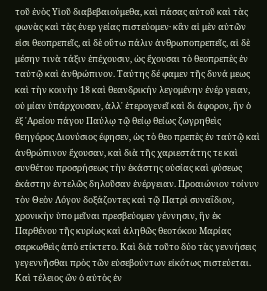τοῦ ἑνὸς Υἱοῦ διαβεβαιούμεθα, καὶ πάσας αὐτοῦ καὶ τὰς φωνὰς καὶ τὰς ἐνερ γείας πιστεύομεν· κἂν αἱ μὲν αὐτῶν εἰσι θεοπρεπεῖς, αἱ δὲ οὕτω πάλιν ἀνθρωποπρεπεῖς, αἱ δὲ μέσην τινὰ τάξιν ἐπέχουσιν, ὡς ἔχουσαι τὸ θεοπρεπὲς ἐν ταὐτῷ καὶ ἀνθρώπινον. Ταύτης δέ φαμεν τῆς δυνά μεως καὶ τὴν κοινὴν 18 καὶ θεανδρικήν λεγομένην ἐνέρ γειαν, οὐ μίαν ὑπάρχουσαν, ἀλλ᾽ ἑτερογενεῖ καὶ δι άφορον, ἣν ὁ ἐξ ᾿Αρείου πάγου Παύλῳ τῷ θείῳ θείως ζωγρηθεὶς θεηγόρος Διονύσιος έφησεν, ὡς τὸ θεο πρεπὲς ἐν ταὐτῷ καὶ ἀνθρώπινον ἔχουσαν, καὶ διὰ τῆς χαριεστάτης τε καὶ συνθέτου προσρήσεως τὴν ἑκάστης οὐσίας καὶ φύσεως ἑκάστην ἐντελῶς δηλοῦσαν ἐνέργειαν. Προαιώνιον τοίνυν τὸν Θεὸν Λόγον δοξάζοντες καὶ τῷ Πατρὶ συναΐδιον, χρονικὴν ὑπο μεῖναι πρεσβεύομεν γέννησιν, ἣν ἐκ Παρθένου τῆς κυρίως καὶ ἀληθῶς θεοτόκου Μαρίας σαρκωθεὶς ἀπὸ ετίκτετο. Καὶ διὰ τοῦτο δύο τὰς γεννήσεις γεγεννῆσθαι πρὸς τῶν εὐσεβούντων εἰκότως πιστεύεται. Καὶ τέλειος ὢν ὁ αὐτὸς ἐν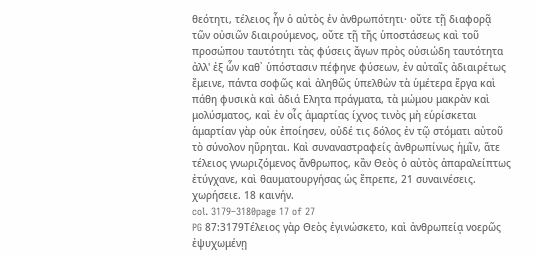θεότητι, τέλειος ἦν ὁ αὐτὸς ἐν ἀνθρωπότητι· οὔτε τῇ διαφορᾷ τῶν οὐσιῶν διαιρούμενος, οὔτε τῇ τῆς ὑποστάσεως καὶ τοῦ προσώπου ταυτότητι τὰς φύσεις ἄγων πρὸς οὐσιώδη ταυτότητα ἀλλ' ἐξ ὧν καθ᾽ ὑπόστασιν πέφηνε φύσεων, ἐν αὐταῖς ἀδιαιρέτως ἔμεινε, πάντα σοφῶς καὶ ἀληθῶς ὑπελθὼν τὰ ὑμέτερα ἔργα καὶ πάθη φυσικὰ καὶ ἀδιά Ελητα πράγματα, τὰ μώμου μακρὰν καὶ μολύσματος, καὶ ἐν οἷς ἁμαρτίας ίχνος τινὸς μὴ εὑρίσκεται ἁμαρτίαν γὰρ οὐκ ἐποίησεν, οὐδέ τις δόλος ἐν τῷ στόματι αὐτοῦ τὸ σύνολον ηὕρηται. Καὶ συναναστραφείς ἀνθρωπίνως ἡμῖν, ἅτε τέλειος γνωριζόμενος ἄνθρωπος, κἂν Θεὸς ὁ αὐτὸς ἀπαραλείπτως ἐτύγχανε, καὶ θαυματουργήσας ὡς ἔπρεπε, 21 συναινέσεις. χωρήσειε. 18 καινήν.
col. 3179–3180page 17 of 27
PG 87:3179Τέλειος γὰρ Θεὸς ἐγινώσκετο, καὶ ἀνθρωπείᾳ νοερῶς ἐψυχωμένῃ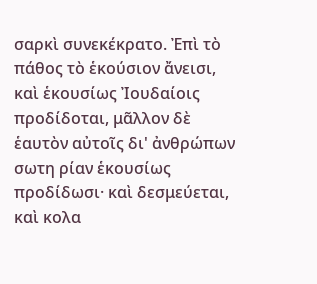σαρκὶ συνεκέκρατο. Ἐπὶ τὸ πάθος τὸ ἑκούσιον ἄνεισι, καὶ ἑκουσίως Ἰουδαίοις προδίδοται, μᾶλλον δὲ ἑαυτὸν αὐτοῖς δι' ἀνθρώπων σωτη ρίαν ἑκουσίως προδίδωσι· καὶ δεσμεύεται, καὶ κολα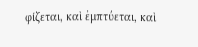φίζεται, καὶ ἐμπτύεται, καὶ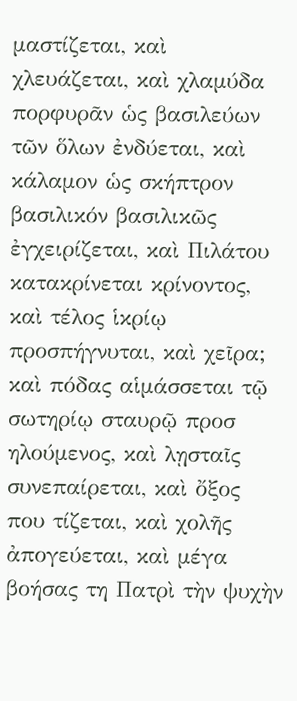μαστίζεται, καὶ χλευάζεται, καὶ χλαμύδα πορφυρᾶν ὡς βασιλεύων τῶν ὅλων ἐνδύεται, καὶ κάλαμον ὡς σκήπτρον βασιλικόν βασιλικῶς ἐγχειρίζεται, καὶ Πιλάτου κατακρίνεται κρίνοντος, καὶ τέλος ἱκρίῳ προσπήγνυται, καὶ χεῖρα; καὶ πόδας αἱμάσσεται τῷ σωτηρίῳ σταυρῷ προσ ηλούμενος, καὶ λῃσταῖς συνεπαίρεται, καὶ ὄξος που τίζεται, καὶ χολῆς ἀπογεύεται, καὶ μέγα βοήσας τη Πατρὶ τὴν ψυχὴν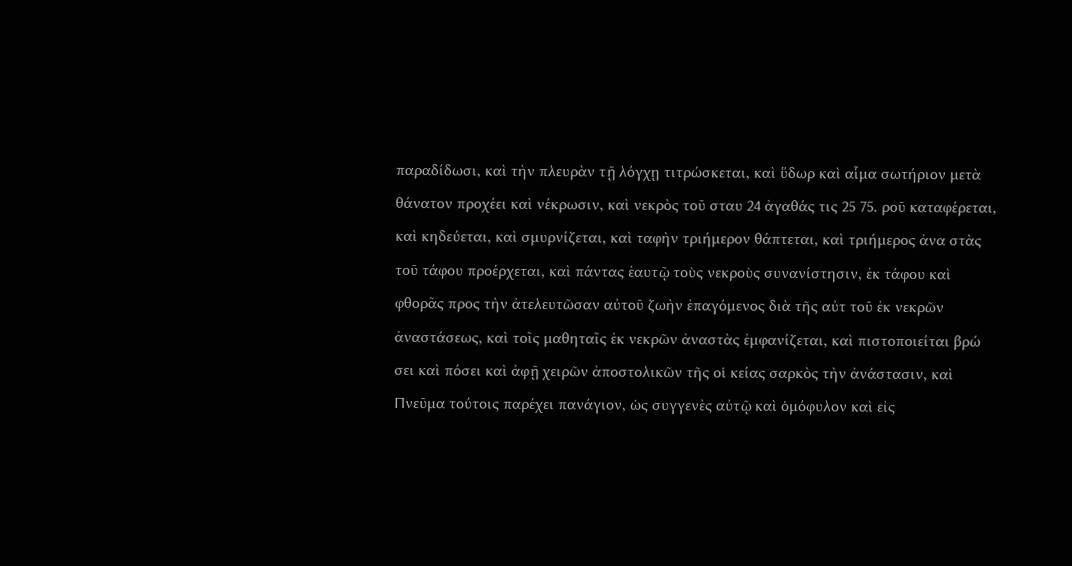παραδίδωσι, καὶ τὴν πλευρὰν τῇ λόγχῃ τιτρώσκεται, καὶ ὕδωρ καὶ αἷμα σωτήριον μετὰ θάνατον προχέει καὶ νέκρωσιν, καὶ νεκρὸς τοῦ σταυ 24 ἀγαθάς τις 25 75. ροῦ καταφέρεται, καὶ κηδεύεται, καὶ σμυρνίζεται, καὶ ταφὴν τριήμερον θάπτεται, καὶ τριήμερος ἀνα στὰς τοῦ τάφου προέρχεται, καὶ πάντας ἑαυτῷ τοὺς νεκροὺς συνανίστησιν, ἐκ τάφου καὶ φθορᾶς προς τὴν ἀτελευτῶσαν αὐτοῦ ζωὴν ἐπαγόμενος διὰ τῆς αὐτ τοῦ ἐκ νεκρῶν ἀναστάσεως, καὶ τοῖς μαθηταῖς ἐκ νεκρῶν ἀναστὰς ἐμφανίζεται, καὶ πιστοποιείται βρώ σει καὶ πόσει καὶ ἀφῇ χειρῶν ἀποστολικῶν τῆς οἱ κείας σαρκὸς τὴν ἀνάστασιν, καὶ Πνεῦμα τούτοις παρέχει πανάγιον, ὡς συγγενὲς αὐτῷ καὶ ὁμόφυλον καὶ εἰς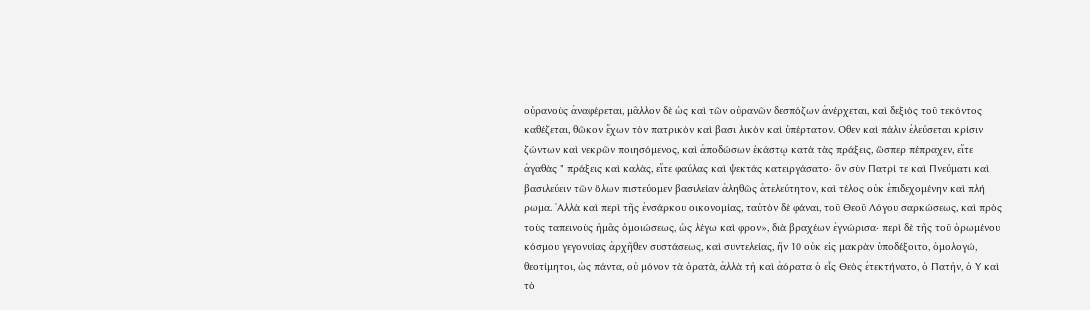οὐρανοὺς ἀναφέρεται, μᾶλλον δὲ ὡς καὶ τῶν οὐρανῶν δεσπόζων ἀνέρχεται, καὶ δεξιὸς τοῦ τεκόντος καθέζεται, θῶκον ἔχων τὸν πατρικὸν καὶ βασι λικὸν καὶ ὑπέρτατον. Οθεν καὶ πάλιν ἐλεύσεται κρίσιν ζώντων καὶ νεκρῶν ποιησόμενος, καὶ ἀποδώσων ἑκάστῳ κατὰ τὰς πράξεις, ὥσπερ πέπραχεν, εἴτε ἀγαθὰς " πράξεις καὶ καλὰς, εἴτε φαύλας καὶ ψεκτάς κατειργάσατο· ὃν σὺν Πατρί τε καὶ Πνεύματι καὶ βασιλεύειν τῶν ὅλων πιστεύομεν βασιλείαν ἀληθῶς ἀτελεύτητον, καὶ τέλος οὐκ ἐπιδεχομένην καὶ πλή ρωμα. ᾿Αλλὰ καὶ περὶ τῆς ἐνσάρκου οικονομίας, ταὐτὸν δὲ φάναι, τοῦ Θεοῦ Λόγου σαρκώσεως, καὶ πρὸς τοὺς ταπεινοὺς ἡμᾶς ὁμοιώσεως, ὡς λέγω καὶ φρον», διὰ βραχέων ἐγνώρισα· περὶ δὲ τῆς τοῦ ὁρωμένου κόσμου γεγονυίας ἀρχῆθεν συστάσεως, καὶ συντελείας, ἣν 10 οὐκ εἰς μακρὰν ὑποδέξοιτο, ὁμολογώ, θεοτίμητοι, ὡς πάντα, οὐ μόνον τὰ ὁρατὰ, ἀλλὰ τὴ καὶ ἀόρατα ὁ εἷς Θεὸς ἐτεκτήνατο, ὁ Πατὴν, ὁ Υ καὶ τὸ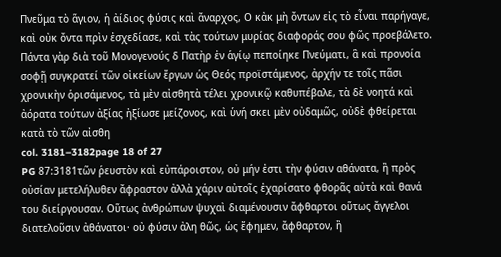Πνεῦμα τὸ ἅγιον, ἡ ἀίδιος φύσις καὶ ἄναρχος, Ο κἀκ μὴ ὄντων εἰς τὸ εἶναι παρήγαγε, καὶ οὐκ ὄντα πρὶν ἐσχεδίασε, καὶ τὰς τούτων μυρίας διαφοράς σου φῶς προεβάλετο. Πάντα γὰρ διὰ τοῦ Μονογενούς δ Πατὴρ ἐν ἁγίῳ πεποίηκε Πνεύματι, ἃ καὶ προνοία σοφῇ συγκρατεί τῶν οἰκείων ἔργων ὡς Θεός προϊστάμενος, ἀρχήν τε τοῖς πᾶσι χρονικὴν ὁρισάμενος, τὰ μὲν αἰσθητὰ τέλει χρονικῷ καθυπέβαλε, τὰ δὲ νοητά καὶ ἀόρατα τούτων ἀξίας ἠξίωσε μείζονος, καὶ ὑνή σκει μὲν οὐδαμῶς, οὐδὲ φθείρεται κατὰ τὸ τῶν αἰσθη
col. 3181–3182page 18 of 27
PG 87:3181τῶν ῥευστὸν καὶ εὐπάροιστον, οὐ μήν ἐστι τὴν φύσιν αθάνατα, ἢ πρὸς οὐσίαν μετελήλυθεν ἄφραστον ἀλλὰ χάριν αὐτοῖς ἐχαρίσατο φθορᾶς αὐτὰ καὶ θανά του διείργουσαν. Οὕτως ἀνθρώπων ψυχαὶ διαμένουσιν ἄφθαρτοι οὕτως ἄγγελοι διατελοῦσιν ἀθάνατοι· οὐ φύσιν ἀλη θῶς, ὡς ἔφημεν, ἄφθαρτον, ἢ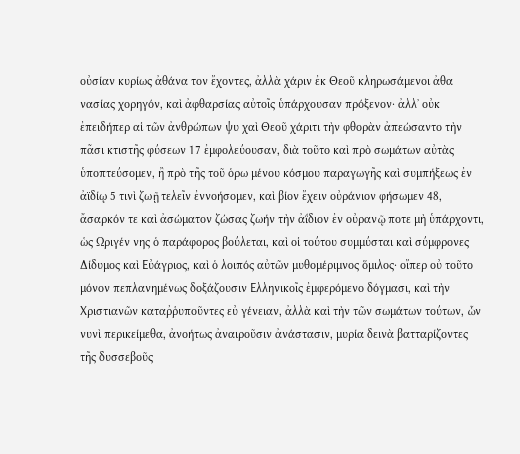οὐσίαν κυρίως ἀθάνα τον ἔχοντες, ἀλλὰ χάριν ἐκ Θεοῦ κληρωσάμενοι ἀθα νασίας χορηγόν, καὶ ἀφθαρσίας αὐτοῖς ὑπάρχουσαν πρόξενον· ἀλλ᾽ οὐκ ἐπειδήπερ αἱ τῶν ἀνθρώπων ψυ χαὶ Θεοῦ χάριτι τὴν φθορὰν ἀπεώσαντο τὴν πᾶσι κτιστῆς φύσεων 17 ἐμφολεύουσαν, διὰ τοῦτο καὶ πρὸ σωμάτων αὐτὰς ὑποπτεύσομεν, ἢ πρὸ τῆς τοῦ ὁρω μένου κόσμου παραγωγῆς καὶ συμπήξεως ἐν ἀϊδίῳ 5 τινὶ ζωῇ τελεῖν ἐννοήσομεν, καὶ βίον ἔχειν οὐράνιον φήσωμεν 48, ἄσαρκόν τε καὶ ἀσώματον ζώσας ζωήν τὴν ἀΐδιον ἐν οὐρανῷ ποτε μὴ ὑπάρχοντι, ὡς Ωριγέν νης ὁ παράφορος βούλεται, καὶ οἱ τούτου συμμύσται καὶ σύμφρονες Δίδυμος καὶ Εὐάγριος, καὶ ὁ λοιπός αὐτῶν μυθομέριμνος ὅμιλος· οἴπερ οὐ τοῦτο μόνον πεπλανημένως δοξάζουσιν Ελληνικοῖς ἐμφερόμενο δόγμασι, καὶ τὴν Χριστιανῶν καταῤῥυποῦντες εὐ γένειαν, ἀλλὰ καὶ τὴν τῶν σωμάτων τούτων, ὧν νυνὶ περικείμεθα, ἀνοήτως ἀναιροῦσιν ἀνάστασιν, μυρία δεινὰ βατταρίζοντες τῆς δυσσεβοῦς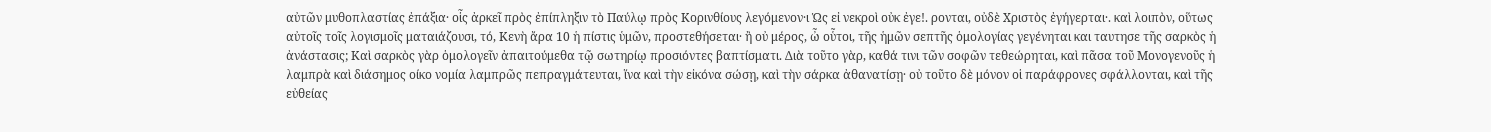αὐτῶν μυθοπλαστίας ἐπάξια· οἷς ἀρκεῖ πρὸς ἐπίπληξιν τὸ Παύλῳ πρὸς Κορινθίους λεγόμενον·ι Ὡς εἰ νεκροὶ οὐκ ἐγε!. ρονται, οὐδὲ Χριστὸς ἐγήγερται·. καὶ λοιπὸν, οὕτως αὐτοῖς τοῖς λογισμοῖς ματαιάζουσι, τό, Κενὴ ἄρα 10 ἡ πίστις ὑμῶν, προστεθήσεται· ἢ οὐ μέρος, ὦ οὗτοι, τῆς ἡμῶν σεπτῆς ὁμολογίας γεγένηται και ταυτησε τῆς σαρκὸς ἡ ἀνάστασις; Καὶ σαρκὸς γὰρ ὁμολογεῖν ἀπαιτούμεθα τῷ σωτηρίῳ προσιόντες βαπτίσματι. Διὰ τοῦτο γὰρ, καθά τινι τῶν σοφῶν τεθεώρηται, καὶ πᾶσα τοῦ Μονογενοῦς ἡ λαμπρὰ καὶ διάσημος οίκο νομία λαμπρῶς πεπραγμάτευται, ἵνα καὶ τὴν εἰκόνα σώσῃ, καὶ τὴν σάρκα ἀθανατίσῃ· οὐ τοῦτο δὲ μόνον οἱ παράφρονες σφάλλονται, καὶ τῆς εὐθείας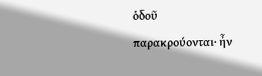ὁδοῦ παρακρούονται· ἦν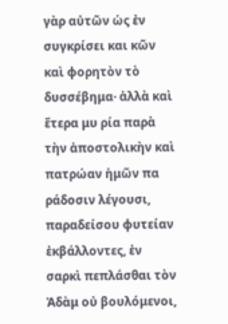γὰρ αὐτῶν ὡς ἐν συγκρίσει και κῶν καὶ φορητὸν τὸ δυσσέβημα· ἀλλὰ καὶ ἕτερα μυ ρία παρὰ τὴν ἀποστολικὴν καὶ πατρώαν ἡμῶν πα ράδοσιν λέγουσι, παραδείσου φυτείαν ἐκβάλλοντες, ἐν σαρκὶ πεπλάσθαι τὸν Ἀδὰμ οὐ βουλόμενοι,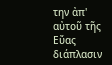την ἀπ' αὐτοῦ τῆς Εὔας διάπλασιν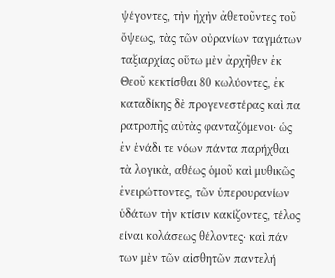ψέγοντες, τὴν ἠχὴν ἀθετοῦντες τοῦ ὄψεως, τὰς τῶν οὐρανίων ταγμάτων ταξιαρχίας οὕτω μὲν ἀρχῆθεν ἐκ Θεοῦ κεκτίσθαι 80 κωλύοντες, ἐκ καταδίκης δὲ προγενεστέρας καὶ πα ρατροπῆς αὐτὰς φανταζόμενοι· ὡς ἐν ἑνάδι τε νόων πάντα παρήχθαι τὰ λογικὰ, αθέως ὁμοῦ καὶ μυθικῶς ἐνειρώττοντες, τῶν ὑπερουρανίων ὑδάτων τὴν κτίσιν κακίζοντες, τέλος είναι κολάσεως θέλοντες· καὶ πάν των μὲν τῶν αἰσθητῶν παντελή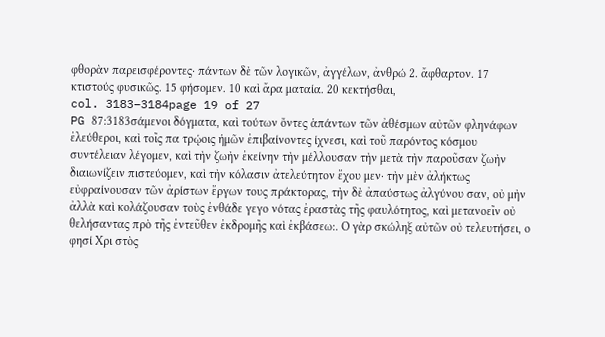φθορὰν παρεισφέροντες· πάντων δὲ τῶν λογικῶν, ἀγγέλων, ἀνθρώ 2. ἄφθαρτον. 17 κτιστούς φυσικῶς. 15 φήσομεν. 10 καὶ ἄρα ματαία. 20 κεκτήσθαι,
col. 3183–3184page 19 of 27
PG 87:3183σάμενοι δόγματα, καὶ τούτων ὄντες ἁπάντων τῶν ἀθέσμων αὐτῶν φληνάφων ἐλεύθεροι, καὶ τοῖς πα τρῴοις ἡμῶν ἐπιβαίνοντες ίχνεσι, καὶ τοῦ παρόντος κόσμου συντέλειαν λέγομεν, καὶ τὴν ζωὴν ἐκείνην τὴν μέλλουσαν τὴν μετὰ τὴν παροῦσαν ζωὴν διαιωνίζειν πιστεύομεν, καὶ τὴν κόλασιν ἀτελεύτητον ἔχου μεν· τὴν μὲν ἀλήκτως εὐφραίνουσαν τῶν ἀρίστων ἔργων τους πράκτορας, τὴν δὲ ἀπαύστως ἀλγύνου σαν, οὐ μὴν ἀλλὰ καὶ κολάζουσαν τοὺς ἐνθάδε γεγο νότας ἐραστὰς τῆς φαυλότητος, καὶ μετανοεῖν οὐ θελήσαντας πρὸ τῆς ἐντεῦθεν ἐκδρομῆς καὶ ἐκβάσεω:. Ο γὰρ σκώληξ αὐτῶν οὐ τελευτήσει, ο φησί Χρι στὸς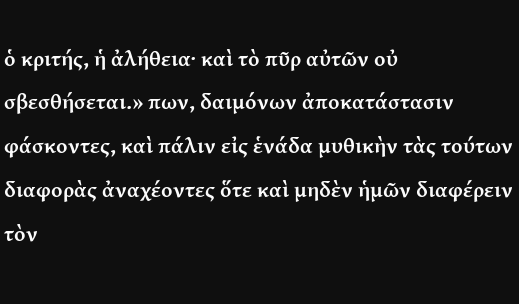ὁ κριτής, ἡ ἀλήθεια· καὶ τὸ πῦρ αὐτῶν οὐ σβεσθήσεται.» πων, δαιμόνων ἀποκατάστασιν φάσκοντες, καὶ πάλιν εἰς ἑνάδα μυθικὴν τὰς τούτων διαφορὰς ἀναχέοντες ὅτε καὶ μηδὲν ἡμῶν διαφέρειν τὸν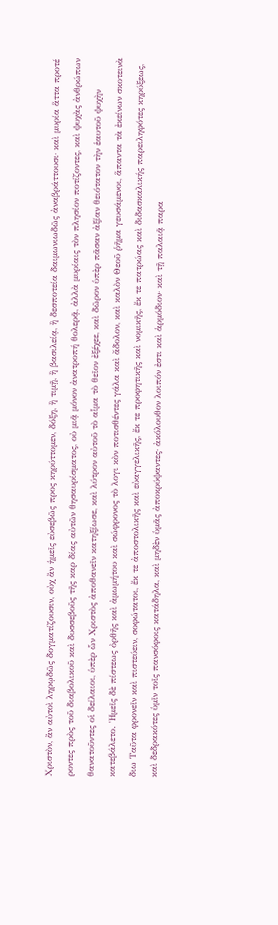Χριστὸν, ἂν αὐτοὶ ληρῳδῶς δογματίζουσιν, οὐχ ἂν ἡμεῖς εὐσεβῶς προς κηρύττομεν, δόξη, ἢ τιμῇ, ἢ βασιλείᾳ, ἢ δεσποτεία δαιμωνιωδῶς ἀναβράττουσι· καὶ μυρία ἅττα προτέ ροντες πρὸς τοῦ διαβολικοῦ καὶ δυσσεβοῦς τῆς καρ δίας αὐτῶν θησαυρίσματος, οὐ μιᾷ μόνον ἀνατροπή θολερᾷ, ἀλλὰ μυρίαις τὸν πλησίον ποτίζοντες, καὶ ψυχὰς ἀνθρώπων θανατοῦντες οἱ δείλαιοι, ὑπὲρ ὧν Χριστὸς ἀποθανεῖν κατηξίωσε, καὶ λύτρον αὐτοῦ τὸ αἷμα τὸ θεῖον ἐξέχεε, καὶ δῶρον ὑπὲρ πᾶσαν ἀξίαν θειότατον τὴν ἑαυτοῦ ψυχὴν κατεβάλετο. Ἡμεῖς δὲ πίστεως ὀρθῆς καὶ ἀμωμήτου καὶ σώφρονος τὸ λογι κὸν ποτισθέντες γάλα καὶ ἄδολον, καὶ καλὸν Θεοῦ ῥῆμα γευσάμενοι, ἅπαντα τὰ ἐκείνων σκοτεινὰ διω Ταῦτα φρονεῖν καὶ πιστεύειν, σοφώτατοι, ἔκ τε ἀποστολικῆς καὶ εὐαγγελικῆς, ἔκ τε προφητικῆς καὶ νομικῆς, ἔκ τε πατρώας καὶ διδασκαλικής παρειληφότες κηρύξεως, καὶ δεδρακότες ὑμῖν τοῖς πανσόφοις κατάδηλα, καὶ μηδὲν ὑμᾶς ἀποκρύψαντες· ἀκόλουθον λοιπόν ἐστι καὶ ἁρμόδιον· καὶ τῇ παλαιᾷ παρα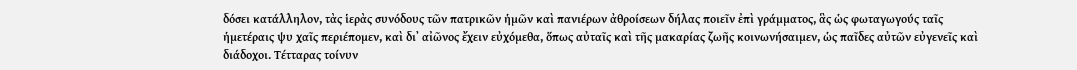δόσει κατάλληλον, τὰς ἱερὰς συνόδους τῶν πατρικῶν ἡμῶν καὶ πανιέρων ἀθροίσεων δήλας ποιεῖν ἐπὶ γράμματος, ἃς ὡς φωταγωγούς ταῖς ἡμετέραις ψυ χαῖς περιέπομεν, καὶ δι᾿ αἰῶνος ἔχειν εὐχόμεθα, ὅπως αὐταῖς καὶ τῆς μακαρίας ζωῆς κοινωνήσαιμεν, ὡς παῖδες αὐτῶν εὐγενεῖς καὶ διάδοχοι. Τέτταρας τοίνυν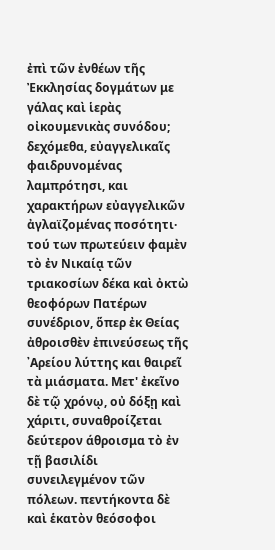ἐπὶ τῶν ἐνθέων τῆς Ἐκκλησίας δογμάτων με γάλας καὶ ἱερὰς οἰκουμενικὰς συνόδου; δεχόμεθα, εὐαγγελικαῖς φαιδρυνομένας λαμπρότησι, και χαρακτήρων εὐαγγελικῶν ἀγλαϊζομένας ποσότητι· τού των πρωτεύειν φαμὲν τὸ ἐν Νικαίᾳ τῶν τριακοσίων δέκα καὶ ὀκτὼ θεοφόρων Πατέρων συνέδριον, ὅπερ ἐκ Θείας ἀθροισθὲν ἐπινεύσεως τῆς ᾿Αρείου λύττης και θαιρεῖ τὰ μιάσματα. Μετ' ἐκεῖνο δὲ τῷ χρόνῳ, οὐ δόξῃ καὶ χάριτι, συναθροίζεται δεύτερον άθροισμα τὸ ἐν τῇ βασιλίδι συνειλεγμένον τῶν πόλεων. πεντήκοντα δὲ καὶ ἑκατὸν θεόσοφοι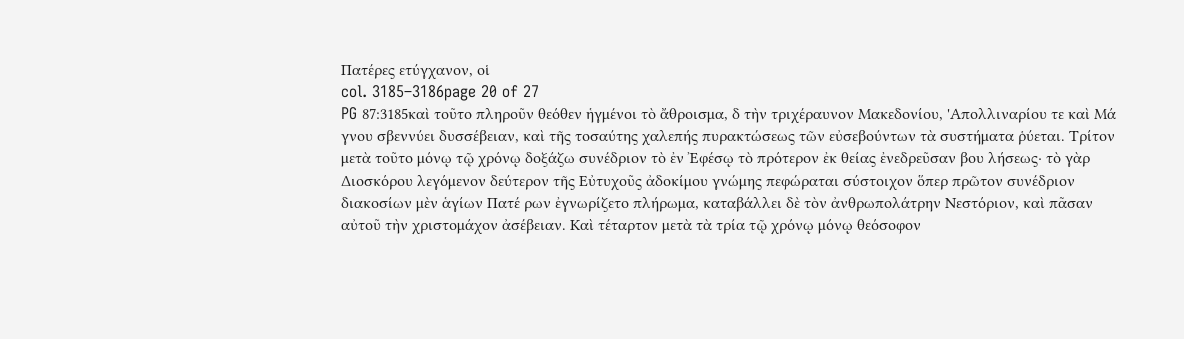Πατέρες ετύγχανον, οἱ
col. 3185–3186page 20 of 27
PG 87:3185καὶ τοῦτο πληροῦν θεόθεν ἡγμένοι τὸ ἄθροισμα, δ τὴν τριχέραυνον Μακεδονίου, 'Απολλιναρίου τε καὶ Μά γνου σβεννύει δυσσέβειαν, καὶ τῆς τοσαύτης χαλεπής πυρακτώσεως τῶν εὐσεβούντων τὰ συστήματα ῥύεται. Τρίτον μετὰ τοῦτο μόνῳ τῷ χρόνῳ δοξάζω συνέδριον τὸ ἐν Ἐφέσῳ τὸ πρότερον ἐκ θείας ἐνεδρεῦσαν βου λήσεως· τὸ γὰρ Διοσκόρου λεγόμενον δεύτερον τῆς Εὐτυχοῦς ἀδοκίμου γνώμης πεφώραται σύστοιχον ὅπερ πρῶτον συνέδριον διακοσίων μὲν ἁγίων Πατέ ρων ἐγνωρίζετο πλήρωμα, καταβάλλει δὲ τὸν ἀνθρωπολάτρην Νεστόριον, καὶ πᾶσαν αὐτοῦ τὴν χριστομάχον ἀσέβειαν. Καὶ τέταρτον μετὰ τὰ τρία τῷ χρόνῳ μόνῳ θεόσοφον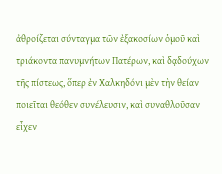ἀθροίζεται σύνταγμα τῶν ἐξακοσίων ὁμοῦ καὶ τριάκοντα πανυμνήτων Πατέρων, καὶ δᾳδούχων τῆς πίστεως, ὅπερ ἐν Χαλκηδόνι μὲν τὴν θείαν ποιεῖται θεόθεν συνέλευσιν, καὶ συναθλοῦσαν εἶχεν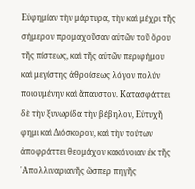Εὐφημίαν τὴν μάρτυρα, τὴν καὶ μέχρι τῆς σήμερον προμαχοῦσαν αὐτῶν τοῦ ὅρου τῆς πίστεως, καὶ τῆς αὐτῶν περιφήμου καὶ μεγίστης ἀθροίσεως λόγον πολύν ποιουμένην καὶ ἅπαυστον. Κατασφάττει δὲ τὴν ξυνωρίδα τὴν βέβηλον, Εὐτυχῆ φημι καὶ Διόσκορον, καὶ τὴν τούτων ἀποφράττει θεομάχον κακόνοιαν ἐκ τῆς ᾿Απολλιναριανῆς ὥσπερ πηγῆς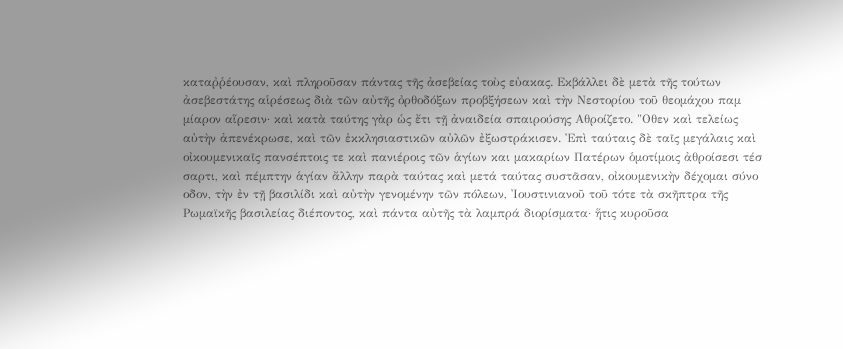καταῤῥέουσαν, καὶ πληροῦσαν πάντας τῆς ἀσεβείας τοὺς εὐακας. Εκβάλλει δὲ μετὰ τῆς τούτων ἀσεβεστάτης αἱρέσεως διὰ τῶν αὐτῆς ὀρθοδόξων προβξήσεων καὶ τὴν Νεστορίου τοῦ θεομάχου παμ μίαρον αἵρεσιν· καὶ κατὰ ταύτης γὰρ ὡς ἔτι τῇ ἀναιδεία σπαιρούσης Αθροίζετο. "Οθεν καὶ τελείως αὐτὴν ἀπενέκρωσε, καὶ τῶν ἐκκλησιαστικῶν αὐλῶν ἐξωστράκισεν. Ἐπὶ ταύταις δὲ ταῖς μεγάλαις καὶ οἰκουμενικαῖς πανσέπτοις τε καὶ πανιέροις τῶν ἁγίων και μακαρίων Πατέρων ὁμοτίμοις ἀθροίσεσι τέσ σαρτι, καὶ πέμπτην ἁγίαν ἄλλην παρὰ ταύτας καὶ μετά ταύτας συστᾶσαν, οἰκουμενικὴν δέχομαι σύνο οδον, τὴν ἐν τῇ βασιλίδι καὶ αὐτὴν γενομένην τῶν πόλεων, Ἰουστινιανοῦ τοῦ τότε τὰ σκῆπτρα τῆς Ρωμαϊκῆς βασιλείας διέποντος, καὶ πάντα αὐτῆς τὰ λαμπρά διορίσματα· ἥτις κυροῦσα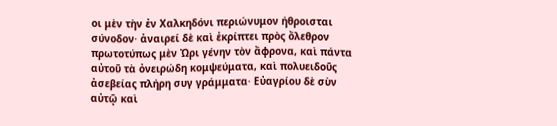οι μὲν τὴν ἐν Χαλκηδόνι περιώνυμον ήθροισται σύνοδον· ἀναιρεί δὲ καὶ ἐκρίπτει πρὸς ὄλεθρον πρωτοτύπως μὲν Ὠρι γένην τὸν ἄφρονα, καὶ πάντα αὐτοῦ τὰ ὀνειρώδη κομψεύματα, καὶ πολυειδοῦς ἀσεβείας πλήρη συγ γράμματα· Εὐαγρίου δὲ σὺν αὐτῷ καὶ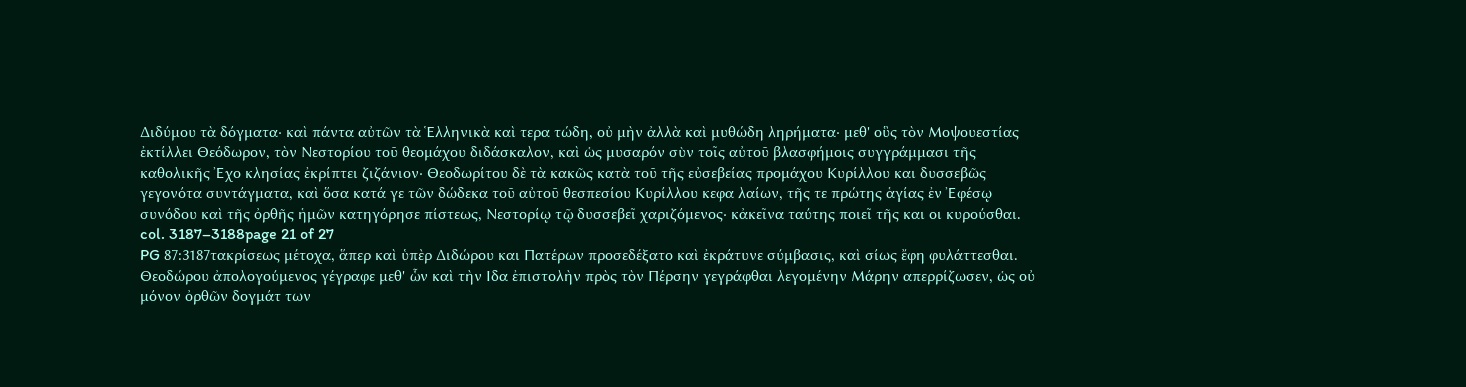Διδύμου τὰ δόγματα· καὶ πάντα αὐτῶν τὰ Ἑλληνικὰ καὶ τερα τώδη, οὐ μὴν ἀλλὰ καὶ μυθώδη ληρήματα· μεθ' οὓς τὸν Μοψουεστίας ἐκτίλλει Θεόδωρον, τὸν Νεστορίου τοῦ θεομάχου διδάσκαλον, καὶ ὡς μυσαρόν σὺν τοῖς αὐτοῦ βλασφήμοις συγγράμμασι τῆς καθολικῆς Ἐχο κλησίας ἐκρίπτει ζιζάνιον· Θεοδωρίτου δὲ τὰ κακῶς κατὰ τοῦ τῆς εὐσεβείας προμάχου Κυρίλλου και δυσσεβῶς γεγονότα συντάγματα, καὶ ὅσα κατά γε τῶν δώδεκα τοῦ αὐτοῦ θεσπεσίου Κυρίλλου κεφα λαίων, τῆς τε πρώτης ἁγίας ἐν Ἐφέσῳ συνόδου καὶ τῆς ὀρθῆς ἡμῶν κατηγόρησε πίστεως, Νεστορίῳ τῷ δυσσεβεῖ χαριζόμενος· κἀκεῖνα ταύτης ποιεῖ τῆς και οι κυρούσθαι.
col. 3187–3188page 21 of 27
PG 87:3187τακρίσεως μέτοχα, ἅπερ καὶ ὑπὲρ Διδώρου και Πατέρων προσεδέξατο καὶ ἐκράτυνε σύμβασις, καὶ σίως ἔφη φυλάττεσθαι. Θεοδώρου ἀπολογούμενος γέγραφε μεθ' ὧν καὶ τὴν Ιδα ἐπιστολὴν πρὸς τὸν Πέρσην γεγράφθαι λεγομένην Μάρην απερρίζωσεν, ὡς οὐ μόνον ὀρθῶν δογμάτ των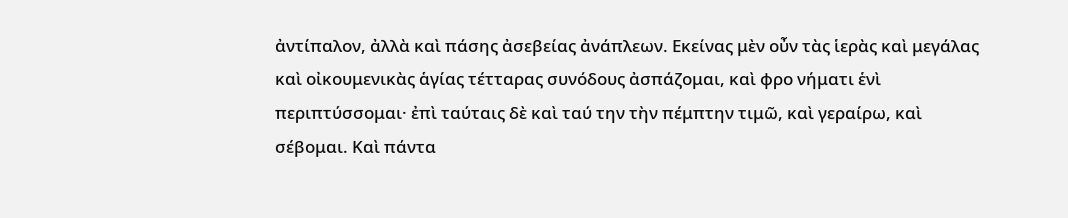ἀντίπαλον, ἀλλὰ καὶ πάσης ἀσεβείας ἀνάπλεων. Εκείνας μὲν οὖν τὰς ἱερὰς καὶ μεγάλας καὶ οἰκουμενικὰς ἁγίας τέτταρας συνόδους ἀσπάζομαι, καὶ φρο νήματι ἑνὶ περιπτύσσομαι· ἐπὶ ταύταις δὲ καὶ ταύ την τὴν πέμπτην τιμῶ, καὶ γεραίρω, καὶ σέβομαι. Καὶ πάντα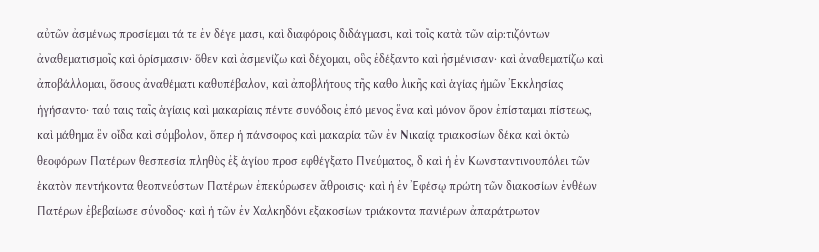αὐτῶν ἀσμένως προσίεμαι τά τε ἐν δέγε μασι, καὶ διαφόροις διδάγμασι, καὶ τοῖς κατὰ τῶν αἱρ:τιζόντων ἀναθεματισμοῖς καὶ ὁρίσμασιν· ὅθεν καὶ ἀσμενίζω καὶ δέχομαι, οὓς ἐδέξαντο καὶ ἠσμένισαν· καὶ ἀναθεματίζω καὶ ἀποβάλλομαι, ὅσους ἀναθέματι καθυπέβαλον, καὶ ἀποβλήτους τῆς καθο λικῆς καὶ ἁγίας ἡμῶν Ἐκκλησίας ἡγήσαντο· ταύ ταις ταῖς ἁγίαις καὶ μακαρίαις πέντε συνόδοις ἐπό μενος ἕνα καὶ μόνον ὅρον ἐπίσταμαι πίστεως, καὶ μάθημα ἓν οἶδα καὶ σύμβολον, ὅπερ ἡ πάνσοφος καὶ μακαρία τῶν ἐν Νικαίᾳ τριακοσίων δέκα καὶ ὀκτὼ θεοφόρων Πατέρων θεσπεσία πληθὺς ἐξ ἁγίου προσ εφθέγξατο Πνεύματος, δ καὶ ἡ ἐν Κωνσταντινουπόλει τῶν ἑκατὸν πεντήκοντα θεοπνεύστων Πατέρων ἐπεκύρωσεν ἄθροισις· καὶ ἡ ἐν Ἐφέσῳ πρώτη τῶν διακοσίων ἐνθέων Πατέρων ἐβεβαίωσε σύνοδος· καὶ ἡ τῶν ἐν Χαλκηδόνι εξακοσίων τριάκοντα πανιέρων ἀπαράτρωτον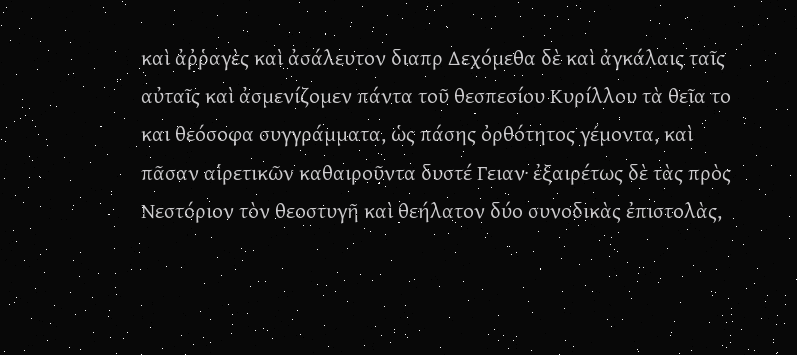καὶ ἀῤῥαγὲς καὶ ἀσάλευτον διαπρ Δεχόμεθα δὲ καὶ ἀγκάλαις ταῖς αὐταῖς καὶ ἀσμενίζομεν πάντα τοῦ θεσπεσίου Κυρίλλου τὰ θεῖα το και θεόσοφα συγγράμματα, ὡς πάσης ὀρθότητος γέμοντα, καὶ πᾶσαν αἱρετικῶν καθαιροῦντα δυστέ Γειαν· ἐξαιρέτως δὲ τὰς πρὸς Νεστόριον τὸν θεοστυγῆ καὶ θεήλατον δύο συνοδικὰς ἐπιστολὰς,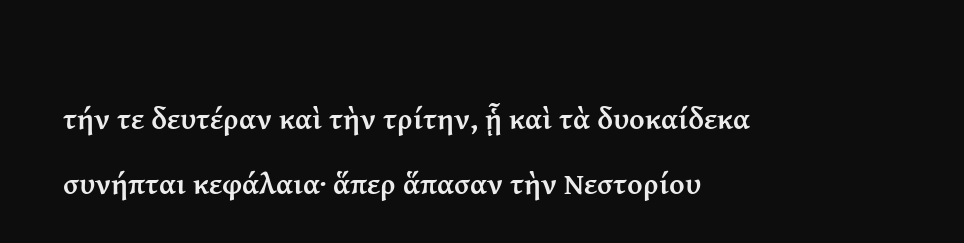τήν τε δευτέραν καὶ τὴν τρίτην, ᾗ καὶ τὰ δυοκαίδεκα συνήπται κεφάλαια· ἅπερ ἅπασαν τὴν Νεστορίου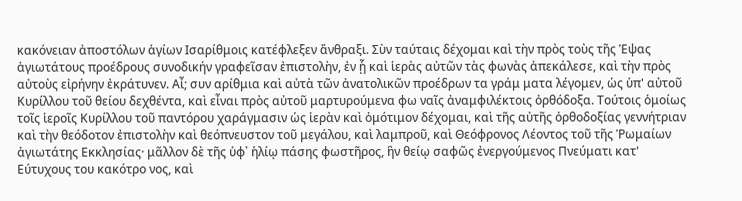κακόνειαν ἀποστόλων ἁγίων Ισαρίθμοις κατέφλεξεν ἄνθραξι. Σὺν ταύταις δέχομαι καὶ τὴν πρὸς τοὺς τῆς Ἑψας ἁγιωτάτους προέδρους συνοδικήν γραφεῖσαν ἐπιστολὴν, ἐν ᾗ καὶ ἱερὰς αὐτῶν τὰς φωνὰς ἀπεκάλεσε, καὶ τὴν πρὸς αὐτοὺς εἰρήνην ἐκράτυνεν. Αἶ; συν αρίθμια καὶ αὐτὰ τῶν ἀνατολικῶν προέδρων τα γράμ ματα λέγομεν, ὡς ὑπ' αὐτοῦ Κυρίλλου τοῦ θείου δεχθέντα, καὶ εἶναι πρὸς αὐτοῦ μαρτυρούμενα φω ναῖς ἀναμφιλέκτοις ὀρθόδοξα. Τούτοις ὁμοίως τοῖς ἱεροῖς Κυρίλλου τοῦ παντόρου χαράγμασιν ὡς ἱερὰν καὶ ὁμότιμον δέχομαι, καὶ τῆς αὐτῆς ὀρθοδοξίας γεννήτριαν καὶ τὴν θεόδοτον ἐπιστολὴν καὶ θεόπνευστον τοῦ μεγάλου, καὶ λαμπροῦ, καὶ Θεόφρονος Λέοντος τοῦ τῆς Ῥωμαίων ἁγιωτάτης Εκκλησίας· μᾶλλον δὲ τῆς ὑφ᾽ ἡλίῳ πάσης φωστῆρος, ἣν θείῳ σαφῶς ἐνεργούμενος Πνεύματι κατ' Εύτυχους του κακότρο νος, καὶ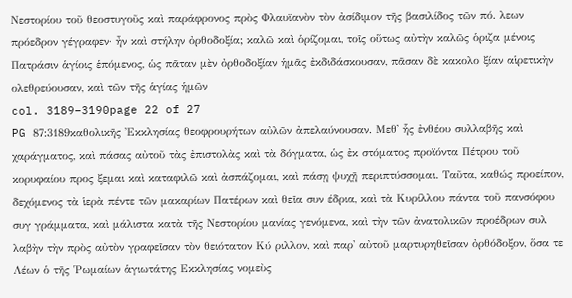Νεστορίου τοῦ θεοστυγοῦς καὶ παράφρονος πρὸς Φλαυϊανὸν τὸν ἀσίδιμον τῆς βασιλίδος τῶν πό. λεων πρόεδρον γέγραφεν· ἦν καὶ στήλην ὀρθοδοξία; καλῶ καὶ ὁρίζομαι, τοῖς οὕτως αὐτὴν καλῶς ὁριζα μένοις Πατράσιν ἁγίοις ἑπόμενος, ὡς πᾶταν μὲν ὀρθοδοξίαν ἡμᾶς ἐκδιδάσκουσαν, πᾶσαν δὲ κακολο ξίαν αἱρετικὴν ολεθρεύουσαν, καὶ τῶν τῆς ἁγίας ἡμῶν
col. 3189–3190page 22 of 27
PG 87:3189καθολικῆς Ἐκκλησίας θεοφρουρήτων αὐλῶν ἀπελαύνουσαν. Μεθ᾿ ἧς ἐνθέου συλλαβῆς καὶ χαράγματος, καὶ πάσας αὐτοῦ τὰς ἐπιστολὰς καὶ τὰ δόγματα, ὡς ἐκ στόματος προϊόντα Πέτρου τοῦ κορυφαίου προς ξεμαι καὶ καταφιλῶ καὶ ἀσπάζομαι, καὶ πάσῃ ψυχῇ περιπτύσσομαι. Ταῦτα, καθώς προείπον, δεχόμενος τὰ ἱερὰ πέντε τῶν μακαρίων Πατέρων καὶ θεῖα συν έδρια, καὶ τὰ Κυρίλλου πάντα τοῦ πανσόφου συγ γράμματα, καὶ μάλιστα κατὰ τῆς Νεστορίου μανίας γενόμενα, καὶ τὴν τῶν ἀνατολικῶν προέδρων συλ λαβὴν τὴν πρὸς αὐτὸν γραφεῖσαν τὸν θειότατον Κύ ριλλον, καὶ παρ' αὐτοῦ μαρτυρηθεῖσαν ὀρθόδοξον, ὅσα τε Λέων ὁ τῆς Ῥωμαίων ἁγιωτάτης Εκκλησίας νομεὺς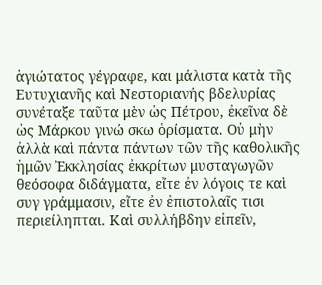ἁγιώτατος γέγραφε, και μάλιστα κατὰ τῆς Ευτυχιανῆς καὶ Νεστοριανής βδελυρίας συνέταξε ταῦτα μὲν ὡς Πέτρου, ἐκεῖνα δὲ ὡς Μάρκου γινώ σκω ὁρίσματα. Οὐ μὴν ἀλλὰ καὶ πάντα πάντων τῶν τῆς καθολικῆς ἡμῶν Ἐκκλησίας ἐκκρίτων μυσταγωγῶν θεόσοφα διδάγματα, εἴτε ἐν λόγοις τε καὶ συγ γράμμασιν, εἴτε ἐν ἐπιστολαῖς τισι περιείληπται. Καὶ συλλήβδην εἰπεῖν,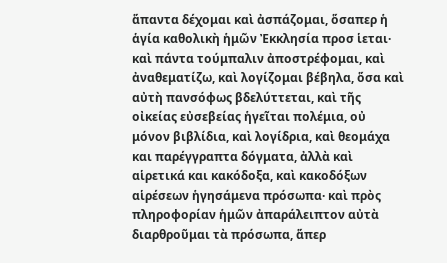ἅπαντα δέχομαι καὶ ἀσπάζομαι, ὅσαπερ ἡ ἁγία καθολικὴ ἡμῶν Ἐκκλησία προσ ἱεται· καὶ πάντα τούμπαλιν ἀποστρέφομαι, καὶ ἀναθεματίζω, καὶ λογίζομαι βέβηλα, ὅσα καὶ αὐτὴ πανσόφως βδελύττεται, καὶ τῆς οἰκείας εὐσεβείας ἡγεῖται πολέμια, οὐ μόνον βιβλίδια, καὶ λογίδρια, καὶ θεομάχα και παρέγγραπτα δόγματα, ἀλλὰ καὶ αἱρετικά και κακόδοξα, καὶ κακοδόξων αἱρέσεων ἡγησάμενα πρόσωπα· καὶ πρὸς πληροφορίαν ἡμῶν ἀπαράλειπτον αὐτὰ διαρθροῦμαι τὰ πρόσωπα, ἅπερ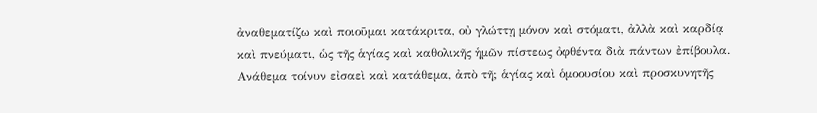ἀναθεματίζω καὶ ποιοῦμαι κατάκριτα, οὐ γλώττῃ μόνον καὶ στόματι, ἀλλὰ καὶ καρδίᾳ καὶ πνεύματι, ὡς τῆς ἁγίας καὶ καθολικῆς ἡμῶν πίστεως ὀφθέντα διὰ πάντων ἐπίβουλα. Ανάθεμα τοίνυν εἰσαεὶ καὶ κατάθεμα, ἀπὸ τῆ; ἁγίας καὶ ὁμοουσίου καὶ προσκυνητῆς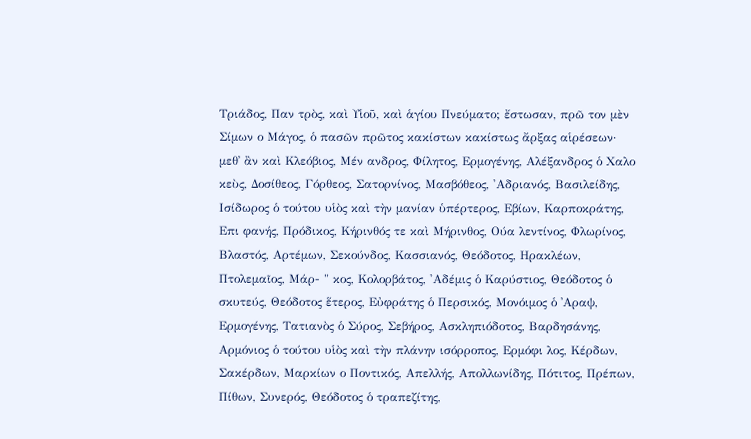Τριάδος, Παν τρὸς, καὶ Υἱοῦ, καὶ ἁγίου Πνεύματο; ἔστωσαν, πρῶ τον μὲν Σίμων ο Μάγος, ὁ πασῶν πρῶτος κακίστων κακίστως ἄρξας αἱρέσεων· μεθ᾽ ἂν καὶ Κλεόβιος, Μέν ανδρος, Φίλητος, Ερμογένης, Αλέξανδρος ὁ Χαλο κεὺς, Δοσίθεος, Γόρθεος, Σατορνίνος, Μασβόθεος, 'Αδριανός, Βασιλείδης, Ισίδωρος ὁ τούτου υἱὸς καὶ τὴν μανίαν ὑπέρτερος, Εβίων, Καρποκράτης, Επι φανής, Πρόδικος, Κήρινθός τε καὶ Μήρινθος, Ούα λεντίνος, Φλωρίνος, Βλαστός, Αρτέμων, Σεκούνδος, Κασσιανός, Θεόδοτος, Ηρακλέων, Πτολεμαῖος, Μάρ- " κος, Κολορβάτος, 'Αδέμις ὁ Καρύστιος, Θεόδοτος ὁ σκυτεύς, Θεόδοτος ἕτερος, Εὐφράτης ὁ Περσικός, Μονόιμος ὁ ᾿Αραψ, Ερμογένης, Τατιανὸς ὁ Σύρος, Σεβήρος, Ασκληπιόδοτος, Βαρδησάνης, Αρμόνιος ὁ τούτου υἱὸς καὶ τὴν πλάνην ισόρροπος, Ερμόφι λος, Κέρδων, Σακέρδων, Μαρκίων ο Ποντικός, Απελλής, Απολλωνίδης, Πότιτος, Πρέπων, Πίθων, Συνερός, Θεόδοτος ὁ τραπεζίτης,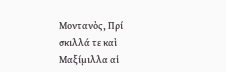Μοντανὸς, Πρί σκιλλά τε καὶ Μαξίμιλλα αἱ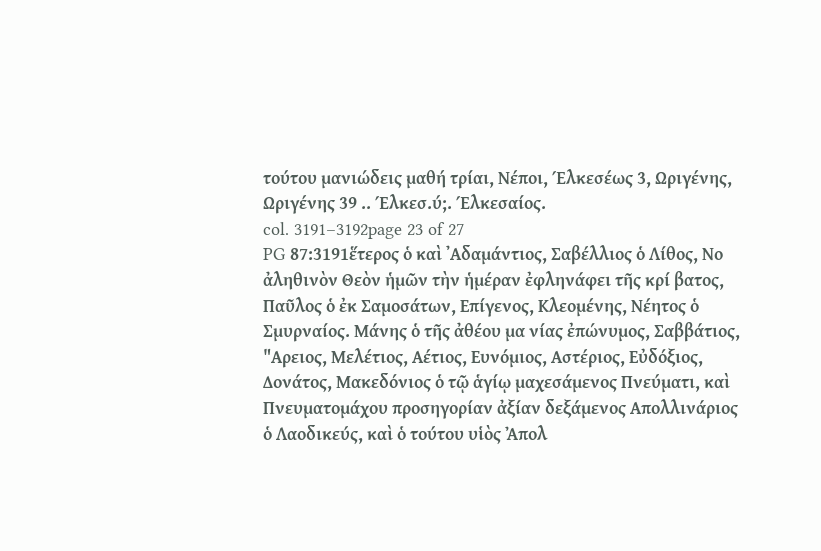τούτου μανιώδεις μαθή τρίαι, Νέποι, Έλκεσέως 3, Ωριγένης, Ωριγένης 39 .. Έλκεσ.ύ;. Έλκεσαίος.
col. 3191–3192page 23 of 27
PG 87:3191ἕτερος ὁ καὶ ᾿Αδαμάντιος, Σαβέλλιος ὁ Λίθος, Νο ἀληθινὸν Θεὸν ἡμῶν τὴν ἡμέραν ἐφληνάφει τῆς κρί βατος, Παῦλος ὁ ἐκ Σαμοσάτων, Επίγενος, Κλεομένης, Νέητος ὁ Σμυρναίος. Μάνης ὁ τῆς ἀθέου μα νίας ἐπώνυμος, Σαββάτιος, "Αρειος, Μελέτιος, Αέτιος, Ευνόμιος, Αστέριος, Εὐδόξιος, Δονάτος, Μακεδόνιος ὁ τῷ ἁγίῳ μαχεσάμενος Πνεύματι, καὶ Πνευματομάχου προσηγορίαν ἀξίαν δεξάμενος Απολλινάριος ὁ Λαοδικεύς, καὶ ὁ τούτου υἱὸς Ἀπολ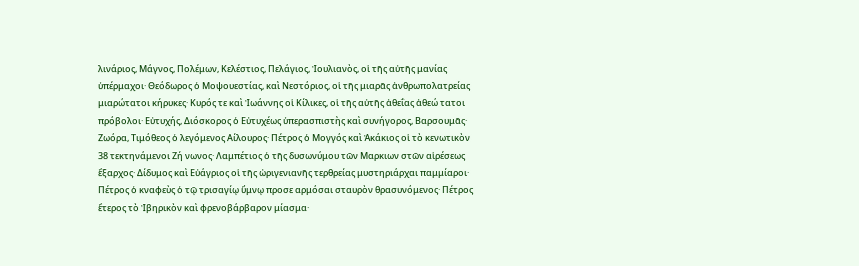λινάριος, Μάγνος, Πολέμων, Κελέστιος, Πελάγιος, Ἰουλιανὸς, οἱ τῆς αὐτῆς μανίας ὑπέρμαχοι· Θεόδωρος ὁ Μοψουεστίας, καὶ Νεστόριος, οἱ τῆς μιαρᾶς ἀνθρωπολατρείας μιαρώτατοι κήρυκες· Κυρός τε καὶ Ἰωάννης οἱ Κίλικες, οἱ τῆς αὐτῆς ἀθεΐας ἀθεώ τατοι πρόβολοι· Εὐτυχής, Διόσκορος ὁ Εὐτυχέως ὑπερασπιστὴς καὶ συνήγορος, Βαρσουμᾶς· Ζωόρα, Τιμόθεος ὁ λεγόμενος Αίλουρος· Πέτρος ὁ Μογγός καὶ Ἀκάκιος οἱ τὸ κενωτικὸν 38 τεκτηνάμενοι Ζή νωνος· Λαμπέτιος ὁ τῆς δυσωνύμου τῶν Μαρκιων στῶν αἱρέσεως ἔξαρχος· Δίδυμος καὶ Εὐάγριος οἱ τῆς ὠριγενιανῆς τερθρείας μυστηριάρχαι παμμίαροι· Πέτρος ὁ κναφεὺς ὁ τῷ τρισαγίῳ ὕμνῳ προσε αρμόσαι σταυρὸν θρασυνόμενος· Πέτρος ἕτερος τὸ Ἰβηρικὸν καὶ φρενοβάρβαρον μίασμα·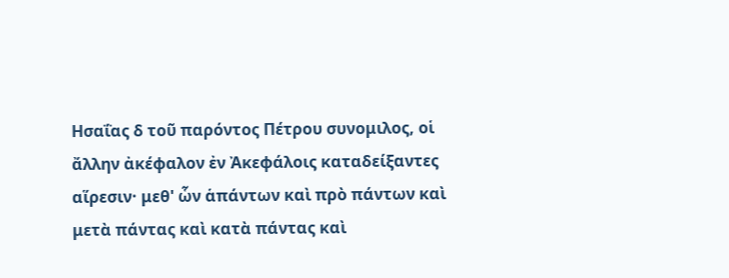Ησαΐας δ τοῦ παρόντος Πέτρου συνομιλος, οἱ ἄλλην ἀκέφαλον ἐν Ἀκεφάλοις καταδείξαντες αἵρεσιν· μεθ' ὧν ἁπάντων καὶ πρὸ πάντων καὶ μετὰ πάντας καὶ κατὰ πάντας καὶ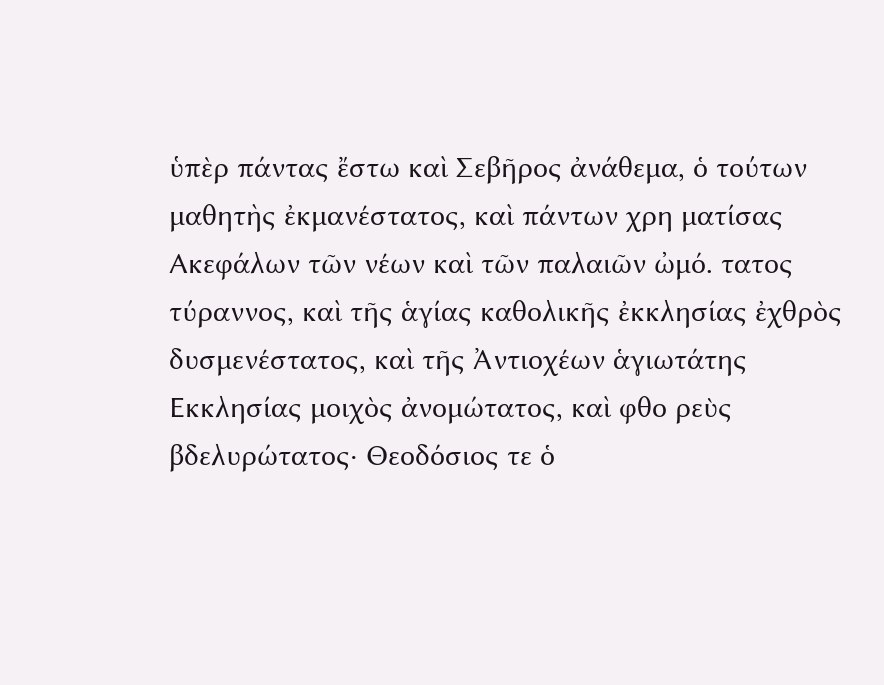ὑπὲρ πάντας ἔστω καὶ Σεβῆρος ἀνάθεμα, ὁ τούτων μαθητὴς ἐκμανέστατος, καὶ πάντων χρη ματίσας Ακεφάλων τῶν νέων καὶ τῶν παλαιῶν ὠμό. τατος τύραννος, καὶ τῆς ἁγίας καθολικῆς ἐκκλησίας ἐχθρὸς δυσμενέστατος, καὶ τῆς Ἀντιοχέων ἁγιωτάτης Εκκλησίας μοιχὸς ἀνομώτατος, καὶ φθο ρεὺς βδελυρώτατος· Θεοδόσιος τε ὁ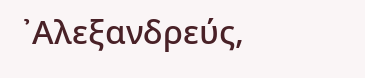᾿Αλεξανδρεύς,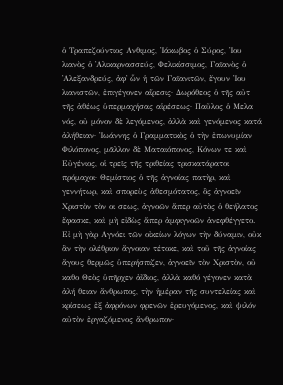ὁ Τραπεζούντιος Ανθιμος, Ἰάκωβος ὁ Σύρος, Ἰου λιανὸς ὁ ᾿Αλικαρνασσεύς, Φελικίσσιμος, Γαϊανὸς ὁ ᾿Αλεξανδρεύς, ἀφ᾽ ὧν ἡ τῶν Γαϊανιτῶν, ἔγουν Ἰου λιανιστῶν, ἐπιγέγονεν αἵρεσις· Δωρόθεος ὁ τῆς αὐτ τῆς ἀθέως ὑπερμαχήσας αἱρέσεως· Παῦλος ὁ Μελα νός, οὐ μόνον δὲ λεγόμενος, ἀλλὰ καὶ γενόμενος κατά ἀλήθειαν· Ἰωάννης ὁ Γραμματικὸς ὁ τὴν ἐπωνυμίαν Φιλόπονος, μᾶλλον δὲ Ματαιόπονος, Κόνων τε καὶ Εὐγένιος, οἱ τρεῖς τῆς τριθείας τρισκατάρατοι πρόμαχοι· Θεμίστιος ὁ τῆς ἀγνοίας πατὴρ, καὶ γεννήτωρ, καὶ σπορεὺς ἀθεσμότατος, ὃς ἀγνοεῖν Χριστὸν τὸν οι σεως, ἀγνοῶν ἅπερ αὐτὸς ὁ θεήλατος ἔφασκε, καὶ μὴ εἰδὼς ἅπερ ἀμφιγνοῶν ἀνεφθέγγετο. Εἰ μὴ γὰρ Αγνόει τῶν οἰκείων λόγων τὴν δύναμιν, οὐκ ἂν τὴν ολέθριον ἄγνοιαν τέτοκε, καὶ τοῦ τῆς ἀγνοίας ἄγους θερμῶς ὑπερήσπιζεν, ἀγνοεῖν τὸν Χριστὸν, οὐ καθο Θεὸς ὑπῆρχεν ἀἴδιος, ἀλλὰ καθό γέγονεν κατὰ ἀλή θειαν ἄνθρωπος, τὴν ἡμέραν τῆς συντελείας καὶ κρίσεως ἐξ ἀφρόνων φρενῶν ἐρευγόμενος, καὶ ψιλόν αὐτὸν ἐργαζόμενος ἄνθρωπον·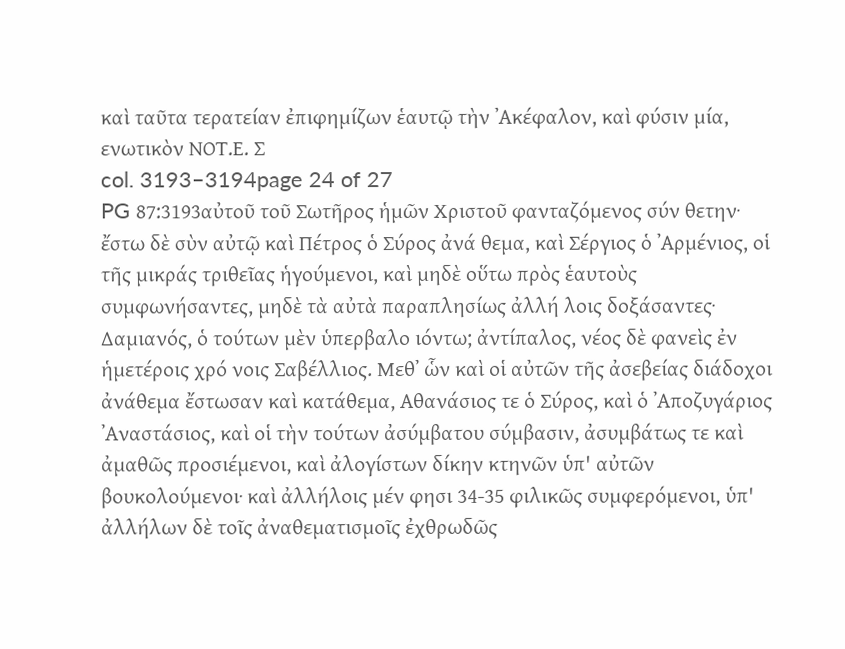καὶ ταῦτα τερατείαν ἐπιφημίζων ἑαυτῷ τὴν ᾿Ακέφαλον, καὶ φύσιν μία, ενωτικὸν ΝΟΤ.Ε. Σ
col. 3193–3194page 24 of 27
PG 87:3193αὐτοῦ τοῦ Σωτῆρος ἡμῶν Χριστοῦ φανταζόμενος σύν θετην· ἔστω δὲ σὺν αὐτῷ καὶ Πέτρος ὁ Σύρος ἀνά θεμα, καὶ Σέργιος ὁ ᾿Αρμένιος, οἱ τῆς μικράς τριθεῖας ἡγούμενοι, καὶ μηδὲ οὕτω πρὸς ἑαυτοὺς συμφωνήσαντες, μηδὲ τὰ αὐτὰ παραπλησίως ἀλλή λοις δοξάσαντες· Δαμιανός, ὁ τούτων μὲν ὑπερβαλο ιόντω; ἀντίπαλος, νέος δὲ φανεὶς ἐν ἡμετέροις χρό νοις Σαβέλλιος. Μεθ᾽ ὧν καὶ οἱ αὐτῶν τῆς ἀσεβείας διάδοχοι ἀνάθεμα ἔστωσαν καὶ κατάθεμα, Αθανάσιος τε ὁ Σύρος, καὶ ὁ ᾿Αποζυγάριος ᾿Αναστάσιος, καὶ οἱ τὴν τούτων ἀσύμβατου σύμβασιν, ἀσυμβάτως τε καὶ ἀμαθῶς προσιέμενοι, καὶ ἀλογίστων δίκην κτηνῶν ὑπ' αὐτῶν βουκολούμενοι· καὶ ἀλλήλοις μέν φησι 34-35 φιλικῶς συμφερόμενοι, ὑπ' ἀλλήλων δὲ τοῖς ἀναθεματισμοῖς ἐχθρωδῶς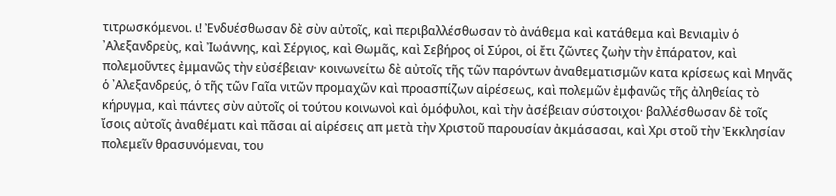τιτρωσκόμενοι. ι! Ἐνδυέσθωσαν δὲ σὺν αὐτοῖς, καὶ περιβαλλέσθωσαν τὸ ἀνάθεμα καὶ κατάθεμα καὶ Βενιαμὶν ὁ ᾿Αλεξανδρεὺς, καὶ Ἰωάννης, καὶ Σέργιος, καὶ Θωμᾶς, καὶ Σεβήρος οἱ Σύροι, οἱ ἔτι ζῶντες ζωὴν τὴν ἐπάρατον, καὶ πολεμοῦντες ἐμμανῶς τὴν εὐσέβειαν· κοινωνείτω δὲ αὐτοῖς τῆς τῶν παρόντων ἀναθεματισμῶν κατα κρίσεως καὶ Μηνᾶς ὁ ᾿Αλεξανδρεύς, ὁ τῆς τῶν Γαῖα νιτῶν προμαχῶν καὶ προασπίζων αἱρέσεως, καὶ πολεμῶν ἐμφανῶς τῆς ἀληθείας τὸ κήρυγμα, καὶ πάντες σὺν αὐτοῖς οἱ τούτου κοινωνοὶ καὶ ὁμόφυλοι, καὶ τὴν ἀσέβειαν σύστοιχοι· βαλλέσθωσαν δὲ τοῖς ἴσοις αὐτοῖς ἀναθέματι καὶ πᾶσαι αἱ αἱρέσεις απ μετὰ τὴν Χριστοῦ παρουσίαν ἀκμάσασαι, καὶ Χρι στοῦ τὴν Ἐκκλησίαν πολεμεῖν θρασυνόμεναι, του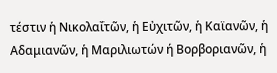τέστιν ἡ Νικολαΐτῶν, ἡ Εὐχιτῶν, ἡ Καϊανῶν, ἡ Αδαμιανῶν, ἡ Μαριλιωτών ή Βορβοριανῶν, ἡ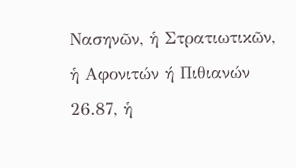Νασηνῶν, ἡ Στρατιωτικῶν, ἡ Αφονιτών ή Πιθιανών 26.87, ἡ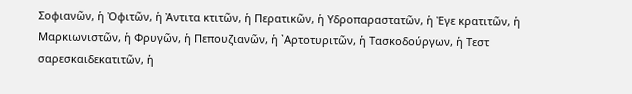Σοφιανῶν, ἡ Ὀφιτῶν, ἡ Ἀντιτα κτιτῶν, ἡ Περατικῶν, ἡ Υδροπαραστατῶν, ἡ Ἐγε κρατιτῶν, ἡ Μαρκιωνιστῶν, ἡ Φρυγῶν, ἡ Πεπουζιανῶν, ἡ ᾿Αρτοτυριτῶν, ἡ Τασκοδούργων, ἡ Τεστ σαρεσκαιδεκατιτῶν, ἡ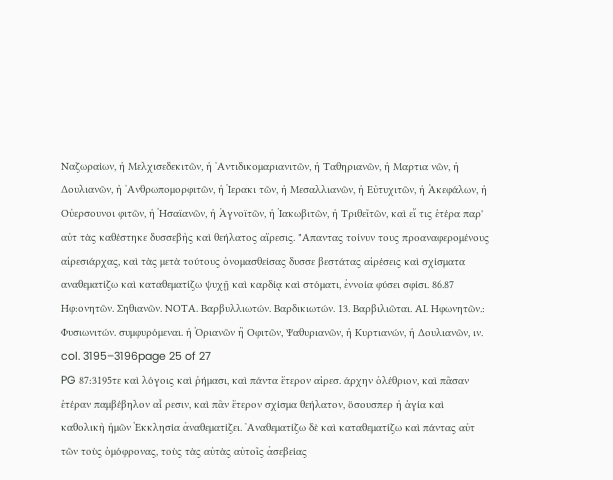Ναζωραίων, ἡ Μελχισεδεκιτῶν, ἡ ᾿Αντιδικομαριανιτῶν, ἡ Ταθηριανῶν, ἡ Μαρτια νῶν, ἡ Δουλιανῶν, ἡ ᾿Ανθρωπομορφιτῶν, ἡ Ἱερακι τῶν, ἡ Μεσαλλιανῶν, ἡ Εὐτυχιτῶν, ἡ Ἀκεφάλων, ἡ Οὐερσουνοι φιτῶν, ἡ Ἡσαϊανῶν, ἡ Ἀγνοϊτῶν, ἡ Ἰακωβιτῶν, ἡ Τριθεῖτῶν, καὶ εἴ τις ἑτέρα παρ' αὐτ τὰς καθέστηκε δυσσεβὴς καὶ θεήλατος αἵρεσις. "Απαντας τοίνυν τους προαναφερομένους αἱρεσιάρχας, καὶ τὰς μετὰ τούτους ὀνομασθείσας δυσσε βεστάτας αἱρέσεις καὶ σχίσματα αναθεματίζω καὶ καταθεματίζω ψυχῇ καὶ καρδίᾳ καὶ στόματι, ἐννοία φύσει σφίσι. 86.87 Ηφ:ονητῶν. Σηθιανῶν. ΝΟΤΑ. Βαρβυλλιωτών. Βαρδικιωτών. 13. Βαρβιλιῶται. ΑΙ. Ηφωνητῶν.: Φυσιωνιτών. συμφυρόμεναι. ἡ Ὀριανῶν ἢ Οφιτῶν, Ψαθυριανῶν, ἡ Κυρτιανών, ἡ Δουλιανῶν, ιν.
col. 3195–3196page 25 of 27
PG 87:3195τε καὶ λόγοις καὶ ῥήμασι, καὶ πάντα ἕτερον αἱρεσ. άρχην ὀλέθριον, καὶ πᾶσαν ἑτέραν παμβέβηλον αἷ ρεσιν, καὶ πᾶν ἕτερον σχίσμα θεήλατον, ὅσουσπερ ἡ ἁγία καὶ καθολικὴ ἡμῶν Ἐκκλησία ἀναθεματίζει. ᾿Αναθεματίζω δὲ καὶ καταθεματίζω καὶ πάντας αὐτ τῶν τοὺς ὁμόφρονας, τοὺς τὰς αὐτὰς αὐτοῖς ἀσεβείας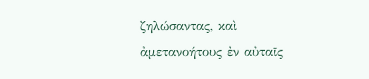ζηλώσαντας, καὶ ἀμετανοήτους ἐν αὐταῖς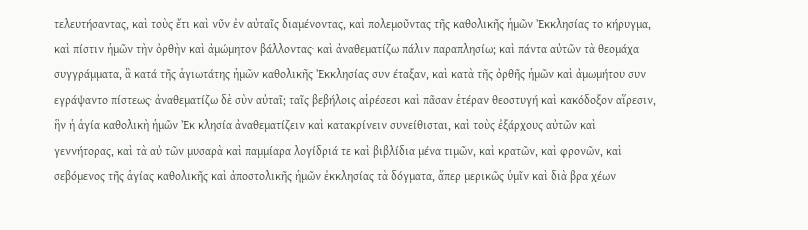τελευτήσαντας, καὶ τοὺς ἔτι καὶ νῦν ἐν αὐταῖς διαμένοντας, καὶ πολεμοῦντας τῆς καθολικῆς ἡμῶν Ἐκκλησίας το κήρυγμα, καὶ πίστιν ἡμῶν τὴν ὀρθὴν καὶ ἀμώμητον βάλλοντας· καὶ ἀναθεματίζω πάλιν παραπλησίω; καὶ πάντα αὐτῶν τὰ θεομάχα συγγράμματα, ἃ κατά τῆς ἁγιωτάτης ἡμῶν καθολικῆς Ἐκκλησίας συν έταξαν, καὶ κατὰ τῆς ὀρθῆς ἡμῶν καὶ ἀμωμήτου συν εγράψαντο πίστεως· ἀναθεματίζω δὲ σὺν αὐταῖ; ταῖς βεβήλοις αἱρέσεσι καὶ πᾶσαν ἑτέραν θεοστυγή καὶ κακόδοξον αἵρεσιν, ἣν ἡ ἁγία καθολικὴ ἡμῶν Ἐκ κλησία ἀναθεματίζειν καὶ κατακρίνειν συνείθισται, καὶ τοὺς ἐξάρχους αὐτῶν καὶ γεννήτορας, καὶ τὰ αὐ τῶν μυσαρὰ καὶ παμμίαρα λογίδριά τε καὶ βιβλίδια μένα τιμῶν, καὶ κρατῶν, καὶ φρονῶν, καὶ σεβόμενος τῆς ἁγίας καθολικῆς καὶ ἀποστολικῆς ἡμῶν ἐκκλησίας τὰ δόγματα, ἅπερ μερικῶς ὑμῖν καὶ διὰ βρα χέων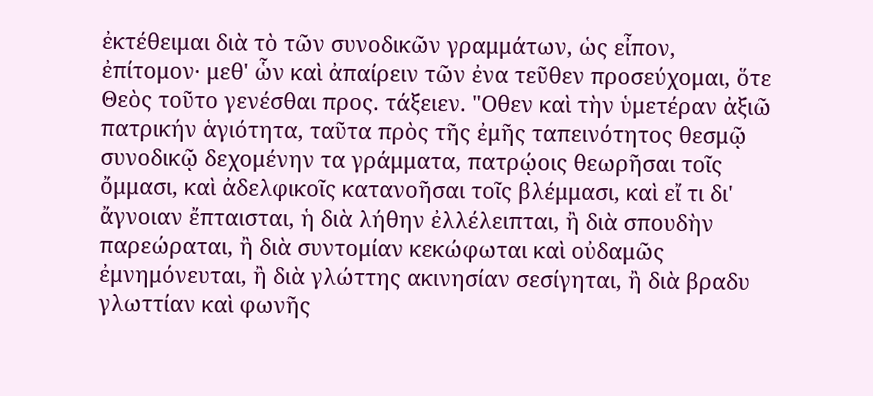ἐκτέθειμαι διὰ τὸ τῶν συνοδικῶν γραμμάτων, ὡς εἶπον, ἐπίτομον· μεθ' ὧν καὶ ἀπαίρειν τῶν ἐνα τεῦθεν προσεύχομαι, ὅτε Θεὸς τοῦτο γενέσθαι προς. τάξειεν. "Οθεν καὶ τὴν ὑμετέραν ἀξιῶ πατρικήν ἁγιότητα, ταῦτα πρὸς τῆς ἐμῆς ταπεινότητος θεσμῷ συνοδικῷ δεχομένην τα γράμματα, πατρῴοις θεωρῆσαι τοῖς ὄμμασι, καὶ ἀδελφικοῖς κατανοῆσαι τοῖς βλέμμασι, καὶ εἴ τι δι' ἄγνοιαν ἔπταισται, ἡ διὰ λήθην ἐλλέλειπται, ἢ διὰ σπουδὴν παρεώραται, ἢ διὰ συντομίαν κεκώφωται καὶ οὐδαμῶς ἐμνημόνευται, ἢ διὰ γλώττης ακινησίαν σεσίγηται, ἢ διὰ βραδυ γλωττίαν καὶ φωνῆς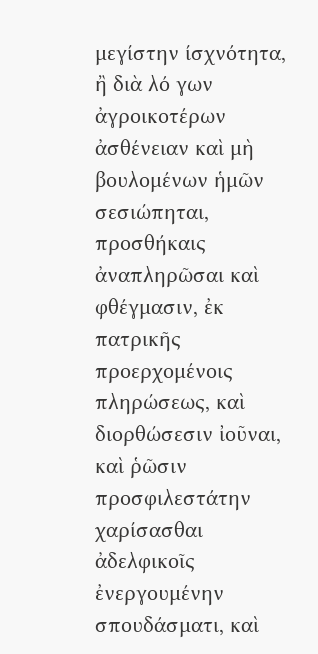μεγίστην ίσχνότητα, ἢ διὰ λό γων ἀγροικοτέρων ἀσθένειαν καὶ μὴ βουλομένων ἡμῶν σεσιώπηται, προσθήκαις ἀναπληρῶσαι καὶ φθέγμασιν, ἐκ πατρικῆς προερχομένοις πληρώσεως, καὶ διορθώσεσιν ἰοῦναι, καὶ ῥῶσιν προσφιλεστάτην χαρίσασθαι ἀδελφικοῖς ἐνεργουμένην σπουδάσματι, καὶ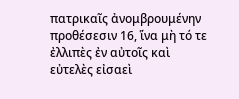πατρικαῖς ἀνομβρουμένην προθέσεσιν 16, ἵνα μὴ τό τε ἐλλιπὲς ἐν αὐτοῖς καὶ εὐτελὲς εἰσαεὶ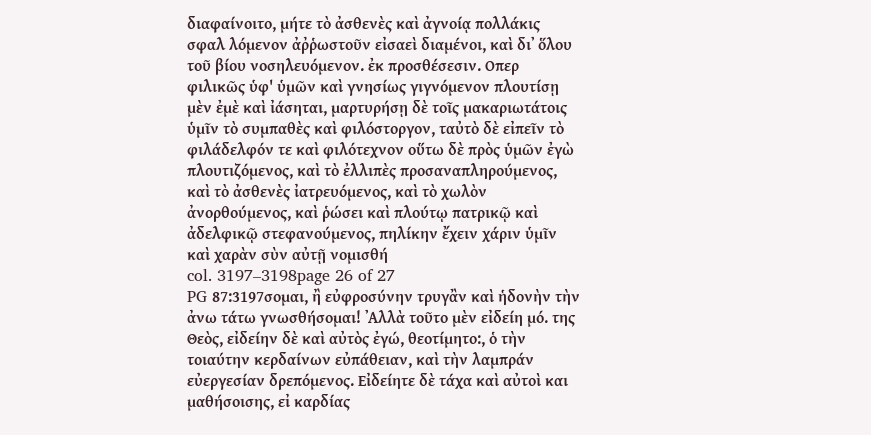διαφαίνοιτο, μήτε τὸ ἀσθενὲς καὶ ἀγνοίᾳ πολλάκις σφαλ λόμενον ἀῤῥωστοῦν εἰσαεὶ διαμένοι, καὶ δι᾿ ὅλου τοῦ βίου νοσηλευόμενον. ἐκ προσθέσεσιν. Οπερ φιλικῶς ὑφ' ὑμῶν καὶ γνησίως γιγνόμενον πλουτίσῃ μὲν ἐμὲ καὶ ἰάσηται, μαρτυρήσῃ δὲ τοῖς μακαριωτάτοις ὑμῖν τὸ συμπαθὲς καὶ φιλόστοργον, ταὐτὸ δὲ εἰπεῖν τὸ φιλάδελφόν τε καὶ φιλότεχνον οὕτω δὲ πρὸς ὑμῶν ἐγὼ πλουτιζόμενος, καὶ τὸ ἐλλιπὲς προσαναπληρούμενος, καὶ τὸ ἀσθενὲς ἰατρευόμενος, καὶ τὸ χωλὸν ἀνορθούμενος, καὶ ῥώσει καὶ πλούτῳ πατρικῷ καὶ ἀδελφικῷ στεφανούμενος, πηλίκην ἔχειν χάριν ὑμῖν καὶ χαρὰν σὺν αὐτῇ νομισθή
col. 3197–3198page 26 of 27
PG 87:3197σομαι, ἢ εὐφροσύνην τρυγἂν καὶ ἡδονὴν τὴν ἀνω τάτω γνωσθήσομαι! ᾿Αλλὰ τοῦτο μὲν εἰδείη μό. της Θεὸς, εἰδείην δὲ καὶ αὐτὸς ἐγώ, θεοτίμητο:, ὁ τὴν τοιαύτην κερδαίνων εὐπάθειαν, καὶ τὴν λαμπράν εὐεργεσίαν δρεπόμενος. Εἰδείητε δὲ τάχα καὶ αὐτοὶ και μαθήσοισης, εἰ καρδίας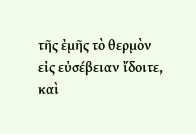τῆς ἐμῆς τὸ θερμὸν εἰς εὐσέβειαν ἴδοιτε, καὶ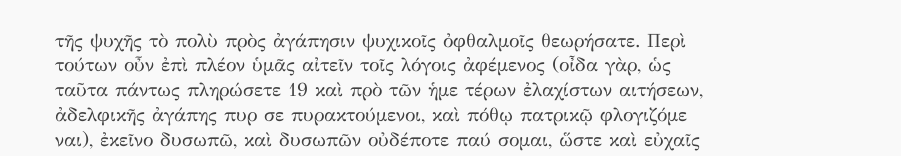τῆς ψυχῆς τὸ πολὺ πρὸς ἀγάπησιν ψυχικοῖς ὀφθαλμοῖς θεωρήσατε. Περὶ τούτων οὖν ἐπὶ πλέον ὑμᾶς αἰτεῖν τοῖς λόγοις ἀφέμενος (οἶδα γὰρ, ὡς ταῦτα πάντως πληρώσετε 19 καὶ πρὸ τῶν ἡμε τέρων ἐλαχίστων αιτήσεων, ἀδελφικῆς ἀγάπης πυρ σε πυρακτούμενοι, καὶ πόθῳ πατρικῷ φλογιζόμε ναι), ἐκεῖνο δυσωπῶ, καὶ δυσωπῶν οὐδέποτε παύ σομαι, ὥστε καὶ εὐχαῖς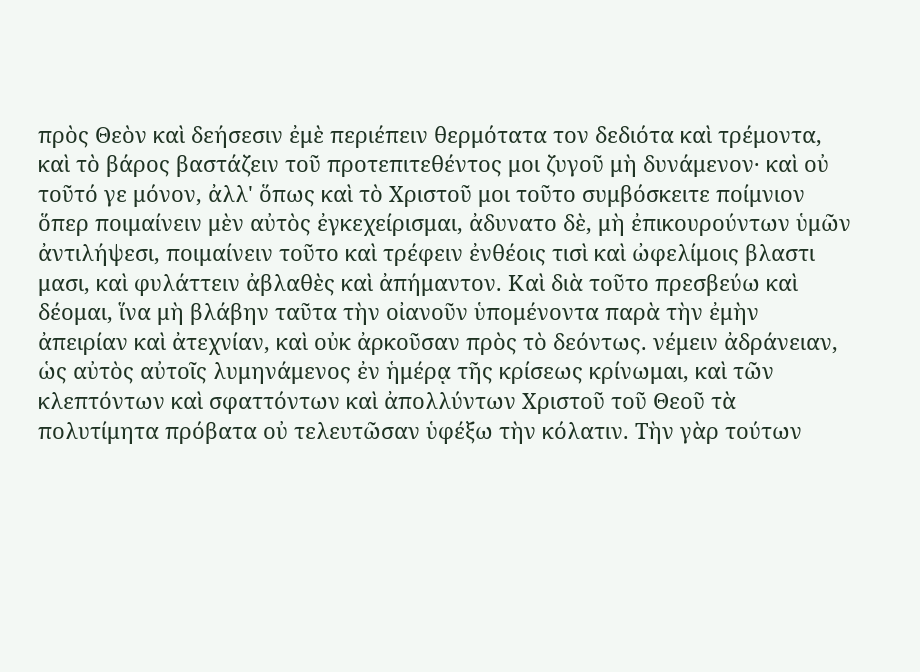πρὸς Θεὸν καὶ δεήσεσιν ἐμὲ περιέπειν θερμότατα τον δεδιότα καὶ τρέμοντα, καὶ τὸ βάρος βαστάζειν τοῦ προτεπιτεθέντος μοι ζυγοῦ μὴ δυνάμενον· καὶ οὐ τοῦτό γε μόνον, ἀλλ' ὅπως καὶ τὸ Χριστοῦ μοι τοῦτο συμβόσκειτε ποίμνιον ὅπερ ποιμαίνειν μὲν αὐτὸς ἐγκεχείρισμαι, ἀδυνατο δὲ, μὴ ἐπικουρούντων ὑμῶν ἀντιλήψεσι, ποιμαίνειν τοῦτο καὶ τρέφειν ἐνθέοις τισὶ καὶ ὠφελίμοις βλαστι μασι, καὶ φυλάττειν ἀβλαθὲς καὶ ἀπήμαντον. Καὶ διὰ τοῦτο πρεσβεύω καὶ δέομαι, ἵνα μὴ βλάβην ταῦτα τὴν οἰανοῦν ὑπομένοντα παρὰ τὴν ἐμὴν ἀπειρίαν καὶ ἀτεχνίαν, καὶ οὐκ ἀρκοῦσαν πρὸς τὸ δεόντως. νέμειν ἀδράνειαν, ὡς αὐτὸς αὐτοῖς λυμηνάμενος ἐν ἡμέρᾳ τῆς κρίσεως κρίνωμαι, καὶ τῶν κλεπτόντων καὶ σφαττόντων καὶ ἀπολλύντων Χριστοῦ τοῦ Θεοῦ τὰ πολυτίμητα πρόβατα οὐ τελευτῶσαν ὑφέξω τὴν κόλατιν. Τὴν γὰρ τούτων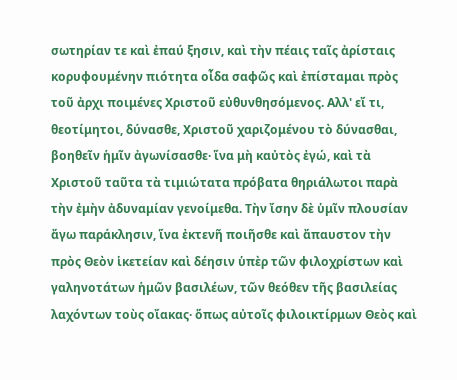σωτηρίαν τε καὶ ἐπαύ ξησιν, καὶ τὴν πέαις ταῖς ἀρίσταις κορυφουμένην πιότητα οἶδα σαφῶς καὶ ἐπίσταμαι πρὸς τοῦ ἀρχι ποιμένες Χριστοῦ εὐθυνθησόμενος. Αλλ' εἴ τι, θεοτίμητοι, δύνασθε, Χριστοῦ χαριζομένου τὸ δύνασθαι, βοηθεῖν ἡμῖν ἀγωνίσασθε· ἵνα μὴ καὐτὸς ἐγώ, καὶ τὰ Χριστοῦ ταῦτα τὰ τιμιώτατα πρόβατα θηριάλωτοι παρὰ τὴν ἐμὴν ἀδυναμίαν γενοίμεθα. Τὴν ἴσην δὲ ὑμῖν πλουσίαν ἄγω παράκλησιν, ἵνα ἐκτενῆ ποιῆσθε καὶ ἄπαυστον τὴν πρὸς Θεὸν ἱκετείαν καὶ δέησιν ὑπὲρ τῶν φιλοχρίστων καὶ γαληνοτάτων ἡμῶν βασιλέων, τῶν θεόθεν τῆς βασιλείας λαχόντων τοὺς οἴακας· ὅπως αὐτοῖς φιλοικτίρμων Θεὸς καὶ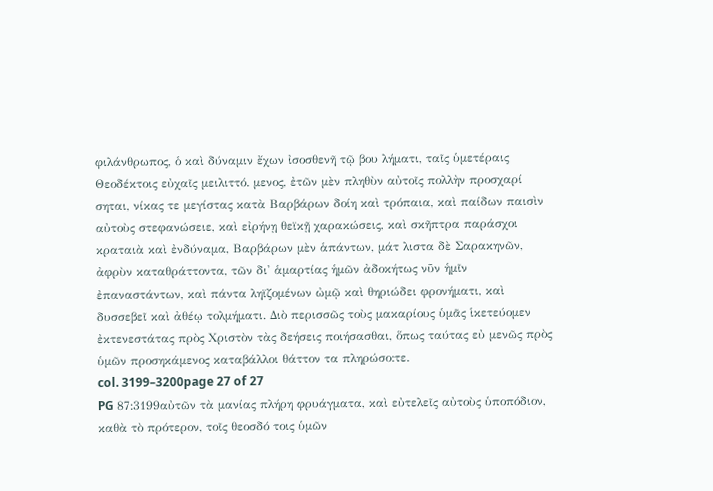φιλάνθρωπος, ὁ καὶ δύναμιν ἔχων ἰσοσθενῆ τῷ βου λήματι, ταῖς ὑμετέραις Θεοδέκτοις εὐχαῖς μειλιττό. μενος, ἐτῶν μὲν πληθὺν αὐτοῖς πολλὴν προσχαρί σηται, νίκας τε μεγίστας κατὰ Βαρβάρων δοίη καὶ τρόπαια, καὶ παίδων παισὶν αὐτοὺς στεφανώσειε, καὶ εἰρήνῃ θεϊκῇ χαρακώσεις, καὶ σκῆπτρα παράσχοι κραταιὰ καὶ ἐνδύναμα, Βαρβάρων μὲν ἁπάντων, μάτ λιστα δὲ Σαρακηνῶν, ἀφρὺν καταθράττοντα, τῶν δι' ἁμαρτίας ἡμῶν ἀδοκήτως νῦν ἡμῖν ἐπαναστάντων, καὶ πάντα ληϊζομένων ὠμῷ καὶ θηριώδει φρονήματι, καὶ δυσσεβεῖ καὶ ἀθέῳ τολμήματι. Διὸ περισσῶς τοὺς μακαρίους ὑμᾶς ἱκετεύομεν ἐκτενεστάτας πρὸς Χριστὸν τὰς δεήσεις ποιήσασθαι, ὅπως ταύτας εὐ μενῶς πρὸς ὑμῶν προσηκάμενος καταβάλλοι θάττον τα πληρώσο:τε.
col. 3199–3200page 27 of 27
PG 87:3199αὐτῶν τὰ μανίας πλήρη φρυάγματα, καὶ εὐτελεῖς αὐτοὺς ὑποπόδιον, καθὰ τὸ πρότερον, τοῖς θεοσδό τοις ὑμῶν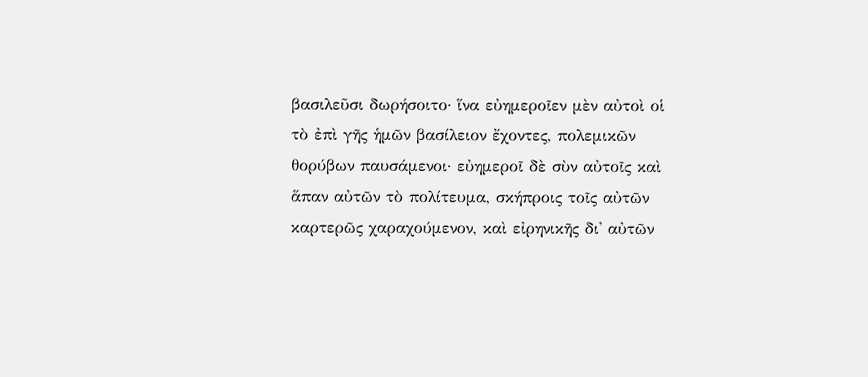βασιλεῦσι δωρήσοιτο· ἵνα εὐημεροῖεν μὲν αὐτοὶ οἱ τὸ ἐπὶ γῆς ἡμῶν βασίλειον ἔχοντες, πολεμικῶν θορύβων παυσάμενοι· εὐημεροῖ δὲ σὺν αὐτοῖς καὶ ἅπαν αὐτῶν τὸ πολίτευμα, σκήπροις τοῖς αὐτῶν καρτερῶς χαραχούμενον, καὶ εἰρηνικῆς δι' αὐτῶν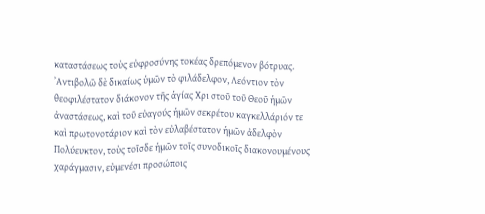καταστάσεως τοὺς εὐφροσύνης τοκέας δρεπόμενον βότρυας. ᾿Αντιβολῶ δὲ δικαίως ὑμῶν τὸ φιλάδελφον, Λεόντιον τὸν θεοφιλέστατον διάκονον τῆς ἁγίας Χρι στοῦ τοῦ Θεοῦ ἡμῶν ἀναστάσεως, καὶ τοῦ εὐαγούς ἡμῶν σεκρέτου καγκελλάριόν τε καὶ πρωτονοτάριον καὶ τὸν εὐλαβέστατον ἡμῶν ἀδελφὸν Πολύευκτον, τοὺς τοῖσδε ἡμῶν τοῖς συνοδικοῖς διακονουμένους χαράγμασιν, εὐμενέσι προσώποις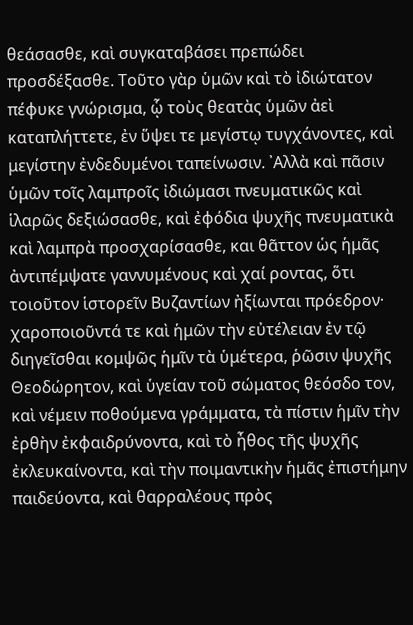θεάσασθε, καὶ συγκαταβάσει πρεπώδει προσδέξασθε. Τοῦτο γὰρ ὑμῶν καὶ τὸ ἰδιώτατον πέφυκε γνώρισμα, ᾧ τοὺς θεατὰς ὑμῶν ἀεὶ καταπλήττετε, ἐν ὕψει τε μεγίστῳ τυγχάνοντες, καὶ μεγίστην ἐνδεδυμένοι ταπείνωσιν. ᾿Αλλὰ καὶ πᾶσιν ὑμῶν τοῖς λαμπροῖς ἰδιώμασι πνευματικῶς καὶ ἱλαρῶς δεξιώσασθε, καὶ ἐφόδια ψυχῆς πνευματικὰ καὶ λαμπρὰ προσχαρίσασθε, και θᾶττον ὡς ἡμᾶς ἀντιπέμψατε γαννυμένους καὶ χαί ροντας, ὅτι τοιοῦτον ἱστορεῖν Βυζαντίων ἠξίωνται πρόεδρον· χαροποιοῦντά τε καὶ ἡμῶν τὴν εὐτέλειαν ἐν τῷ διηγεῖσθαι κομψῶς ἡμῖν τὰ ὑμέτερα, ῥῶσιν ψυχῆς Θεοδώρητον, καὶ ὑγείαν τοῦ σώματος θεόσδο τον, καὶ νέμειν ποθούμενα γράμματα, τὰ πίστιν ἡμῖν τὴν ἐρθὴν ἐκφαιδρύνοντα, καὶ τὸ ἦθος τῆς ψυχῆς ἐκλευκαίνοντα, καὶ τὴν ποιμαντικὴν ἡμᾶς ἐπιστήμην παιδεύοντα, καὶ θαρραλέους πρὸς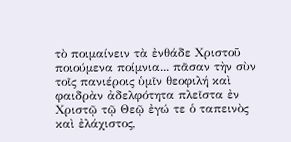τὸ ποιμαίνειν τὰ ἐνθάδε Χριστοῦ ποιούμενα ποίμνια... πᾶσαν τὴν σὺν τοῖς πανιέροις ὑμῖν θεοφιλή καὶ φαιδρὰν ἀδελφότητα πλεῖστα ἐν Χριστῷ τῷ Θεῷ ἐγώ τε ὁ ταπεινὸς καὶ ἐλάχιστος,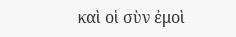καὶ οἱ σὺν ἐμοὶ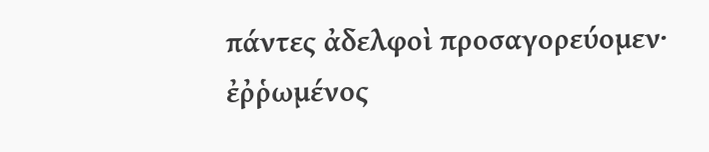πάντες ἀδελφοὶ προσαγορεύομεν· ἐῤῥωμένος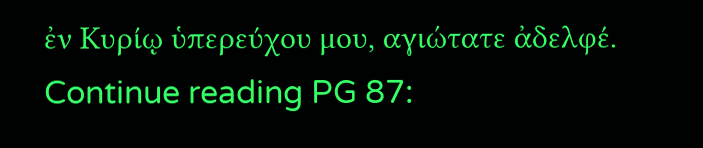ἐν Κυρίῳ ὑπερεύχου μου, αγιώτατε ἀδελφέ.
Continue reading PG 87: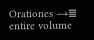Orationes →≣ entire volume